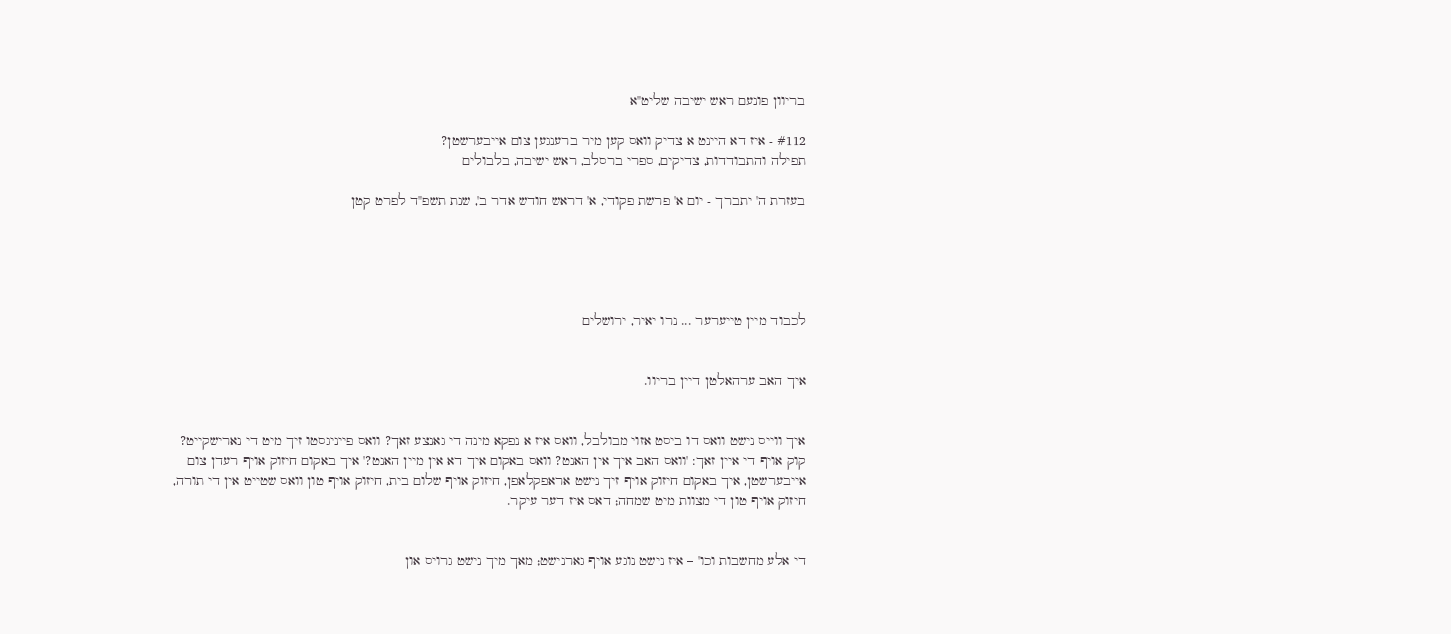בריוון פונעם ראש ישיבה שליט"א

#112 - איז דא היינט א צדיק וואס קען מיר ברענגען צום אייבערשטן?
תפילה והתבודדות, צדיקים, ספרי ברסלב, ראש ישיבה, בלבולים

בעזרת ה' יתברך - יום א' פרשת פקודי, א' דראש חודש אדר ב', שנת תשפ"ד לפרט קטן





לכבוד מיין טייערער ... נרו יאיר, ירושלים


איך האב ערהאלטן דיין בריוו.


איך ווייס נישט וואס דו ביסט אזוי מבולבל, וואס איז א נפקא מינה די גאנצע זאך? וואס פייניגסטו זיך מיט די נארישקייט? קוק אויף די איין זאך: 'וואס האב איך אין האנט? וואס באקום איך דא אין מיין האנט?' איך באקום חיזוק אויף רעדן צום אייבערשטן, איך באקום חיזוק אויף זיך נישט אראפקלאפן, חיזוק אויף שלום בית, חיזוק אויף טון וואס שטייט אין די תורה, חיזוק אויף טון די מצוות מיט שמחה; דאס איז דער עיקר.


די אלע מחשבות וכו' – איז נישט נוגע אויף גארנישט; מאך מיך נישט גרויס און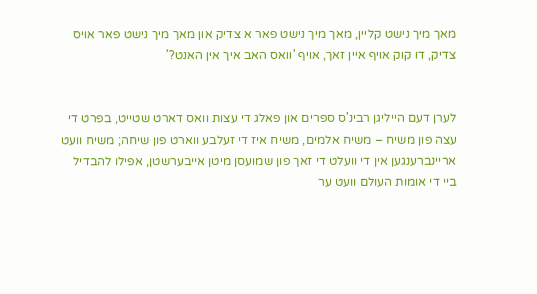מאך מיך נישט קליין, מאך מיך נישט פאר א צדיק און מאך מיך נישט פאר אויס צדיק, דו קוק אויף איין זאך, אויף 'וואס האב איך אין האנט?'


לערן דעם הייליגן רבינ'ס ספרים און פאלג די עצות וואס דארט שטייט, בפרט די עצה פון משיח – משיח אלמים, משיח איז די זעלבע ווארט פון שיחה; משיח וועט אריינברענגען אין די וועלט די זאך פון שמועסן מיטן אייבערשטן, אפילו להבדיל ביי די אומות העולם וועט ער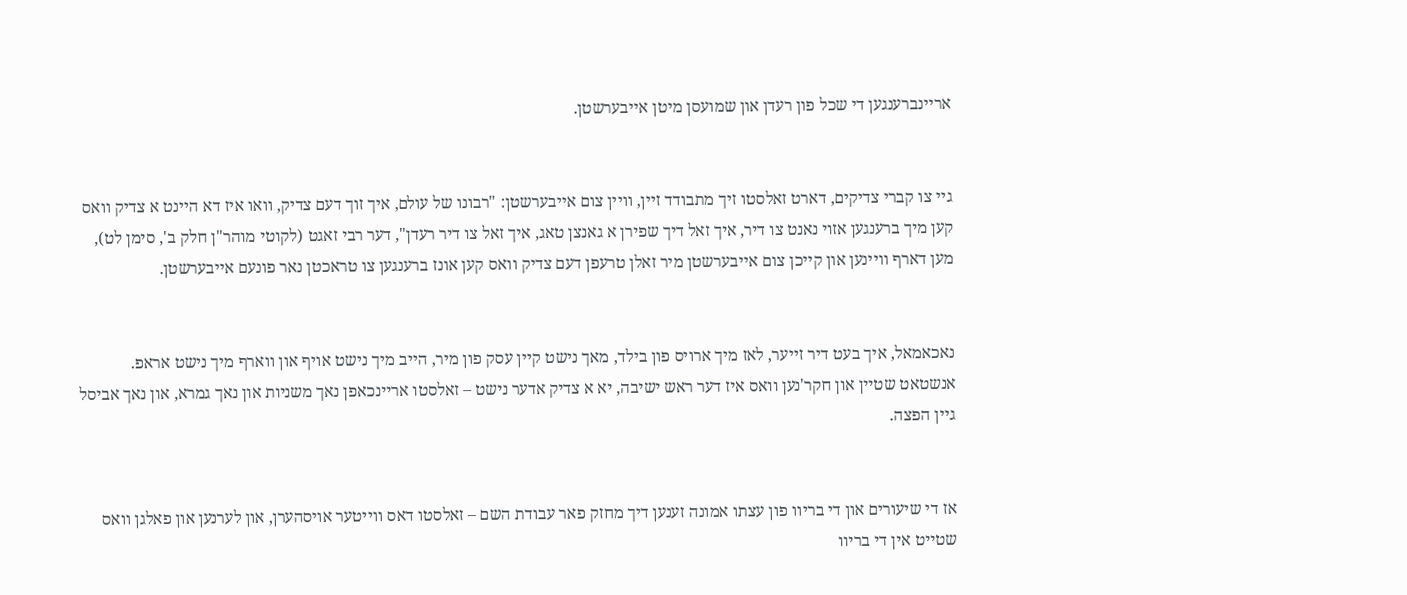אריינברענגען די שכל פון רעדן און שמועסן מיטן אייבערשטן.


גיי צו קברי צדיקים, דארט זאלסטו זיך מתבודד זיין, וויין צום אייבערשטן: "רבונו של עולם, איך זוך דעם צדיק, וואו איז דא היינט א צדיק וואס קען מיך ברענגען אזוי נאנט צו דיר, איך זאל דיך שפירן א גאנצן טאג, איך זאל צו דיר רעדן", דער רבי זאגט (לקוטי מוהר"ן חלק ב', סימן לט), מען דארף וויינען און קייכן צום אייבערשטן מיר זאלן טרעפן דעם צדיק וואס קען אונז ברענגען צו טראכטן נאר פונעם אייבערשטן.


נאכאמאל, איך בעט דיר זייער, לאז מיך ארויס פון בילד, מאך נישט קיין עסק פון מיר, הייב מיך נישט אויף און ווארף מיך נישט אראפ. אנשטאט שטיין און חקר'נען וואס איז דער ראש ישיבה, יא א צדיק אדער נישט – זאלסטו אריינכאפן נאך משניות און נאך גמרא, און נאך אביסל גיין הפצה.


אז די שיעורים און די בריוו פון עצתו אמונה זענען דיך מחזק פאר עבודת השם – זאלסטו דאס ווייטער אויסהערן, און לערנען און פאלגן וואס שטייט אין די בריוו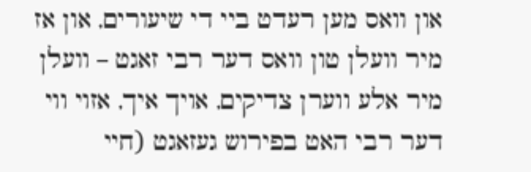און וואס מען רעדט ביי די שיעורים, און אז מיר וועלן טון וואס דער רבי זאגט – וועלן מיר אלע ווערן צדיקים, אויך איך, אזוי ווי דער רבי האט בפירוש געזאגט (חיי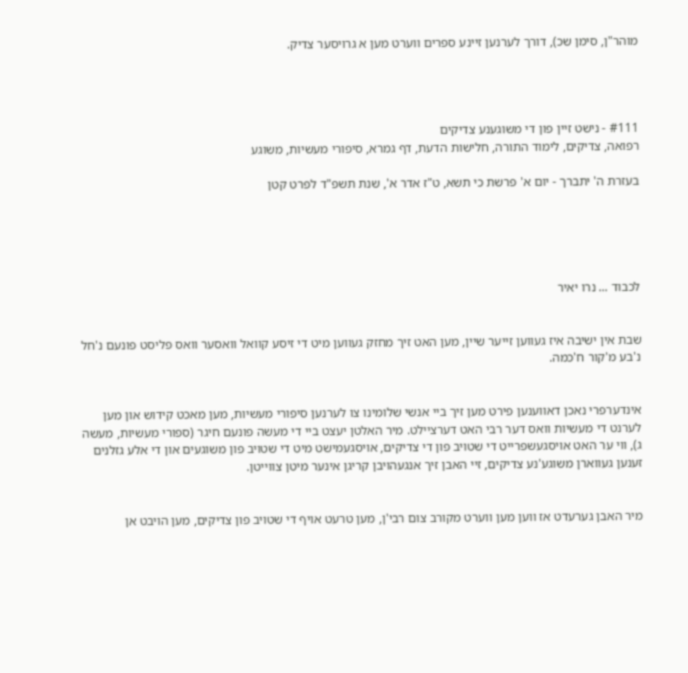מוהר"ן, סימן שכ), דורך לערנען זיינע ספרים ווערט מען א גרויסער צדיק.




#111 - נישט זיין פון די משוגענע צדיקים
רפואה, צדיקים, לימוד התורה, חלישות הדעת, דף גמרא, סיפורי מעשיות, משוגע

בעזרת ה' יתברך - יום א' פרשת כי תשא, ט"ז אדר א', שנת תשפ"ד לפרט קטן





לכבוד ... נרו יאיר


שבת אין ישיבה איז געווען זייער שיין, מען האט זיך מחזק געווען מיט די זיסע קוואל וואסער וואס פליסט פונעם נ'חל נ'בע מ'קור ח'כמה.


אינדערפרי נאכן דאווענען פירט מען זיך ביי אנשי שלומינו צו לערנען סיפורי מעשיות, מען מאכט קידוש און מען לערנט די מעשיות וואס דער רבי האט דערציילט. מיר האלטן יעצט ביי די מעשה פונעם חיגר (ספורי מעשיות, מעשה ג), ווי ער האט אויסגעשפרייט די שטויב פון די צדיקים, אויסגעמישט מיט די שטויב פון משוגעים און די אלע גזלנים זענען געווארן משוגע'נע צדיקים, זיי האבן זיך אנגעהויבן קריגן אינער מיטן צווייטן.


מיר האבן גערעדט אז ווען מען ווערט מקורב צום רבי'ן, מען טרעט אויף די שטויב פון צדיקים, מען הויבט אן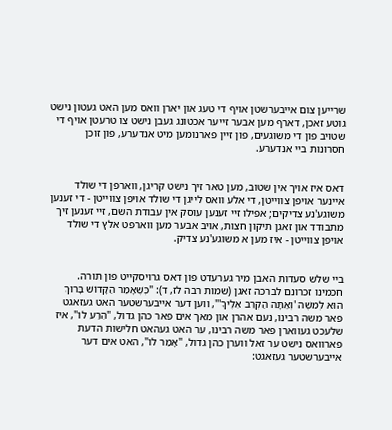שרייען צום אייבערשטן אויף די טעג און יארן וואס מען האט געטון נישט גוטע זאכן, דארף מען אבער זייער אכטונג געבן נישט צו טרעטן אויף די שטויב פון די משוגעים, פון זיין פארנומען מיט אנדערע, פון זוכן חסרונות ביי אנדערע.


דאס איז אויך אין שטוב, מען טאר זיך נישט קריגן, ווארפן די שולד איינער אויפן צווייטן, די אלע וואס לייגן די שולד אויפן צווייטן - די זענען משוגע'נע צדיקים; אפילו זיי זענען עוסק אין עבודת השם, זיי זענען זיך מתבודד און זאגן תיקון חצות, אויב אבער מען ווארפט אלץ די שולד אויפן צווייטן - איז מען א משוגע'נע צדיק.


ביי שלש סעדות האבן מיר גערעדט פון דאס גרויסקייט פון תורה. חכמינו זכרונם לברכה זאגן (שמות רבה לז, ד): "כְּשֶׁאָמַר הַקָּדוֹשׁ בָּרוּךְ הוּא לְמשֶׁה 'וְאַתָּה הַקְרֵב אֵלֶיךָ'", ווען דער אייבערשטער האט געזאגט פאר משה רבינו, נעם אהרן און מאך אים פאר כהן גדול, "הֵרַע לוֹ", איז שלעכט געווארן פאר משה רבינו, ער האט געהאט חלישות הדעת פארוואס נישט ער זאל ווערן כהן גדול, "אָמַר לוֹ", האט אים דער אייבערשטער געזאגט: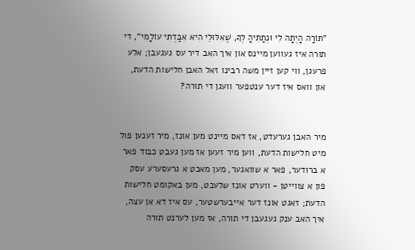"תּוֹרָה הָיְתָה לִי וּנְתַתִּיהָ לְךָ, שֶׁאִלּוּלֵי הִיא אִבַּדְתִּי עוֹלָמִי", די תורה איז געווען מיינס און איך האב דיר עס געגעבן; אלע פרעגן, ווי קען זיין משה רבינו זאל האבן חלישות הדעת, און וואס איז דער ענטפער וועגן די תורה?


מיר האבן גערעדט, אז דאס מיינט מען אונז, מיר זענען פול מיט חלישות הדעת, ווען מיר זעען אז מען געבט כבוד פאר א ברודער, פאר א שוואגער, מען מאכט א גרעסערע עסק פון א צווייטן - ווערט אונז שלעכט, מען באקומט חלישות הדעת; זאגט אונז דער אייבערשטער, עס איז דא אן עצה, איך האב ענק געגעבן די תורה, אז מען לערנט תורה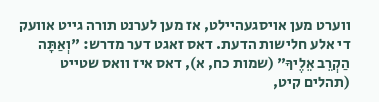ווערט מען אויסגעהיילט, אז מען לערנט תורה גייט אוועק די אלע חלישות הדעת. דאס זאגט דער מדרש: "וְאַתָּה הַקְרֵב אֵלֶיךָ" (שמות כח, א), דאס איז וואס שטייט (תהלים קיט,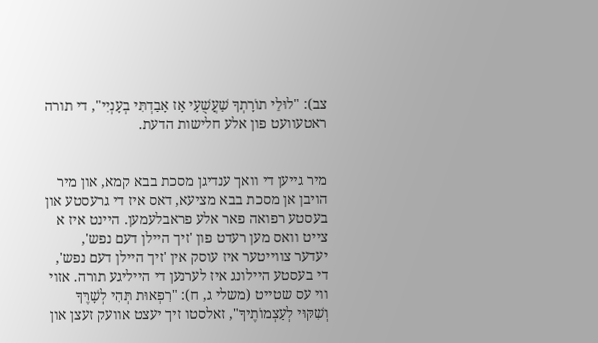צב): "לוּלֵי תוֹרָתְךָ שַׁעֲשֻׁעָי אָז אָבַדְתִּי בְעָנְיִי", די תורה ראטעוועט פון אלע חלישות הדעת.


מיר גייען די וואך ענדיגן מסכת בבא קמא, און מיר הויבן אן מסכת בבא מציעא, דאס איז די גרעסטע און בעסטע רפואה פאר אלע פראבלעמען. היינט איז א צייט וואס מען רעדט פון 'זיך היילן דעם נפש', יעדער צווייטער איז עוסק אין 'זיך היילן דעם נפש', די בעסטע היילונג איז לערנען די הייליגע תורה. אזוי ווי עס שטייט (משלי ג, ח): "רִפְאוּת תְּהִי לְשָׁרֶּךָ וְשִׁקּוּי לְעַצְמוֹתֶיךָ", זאלסטו זיך יעצט אוועק זעצן און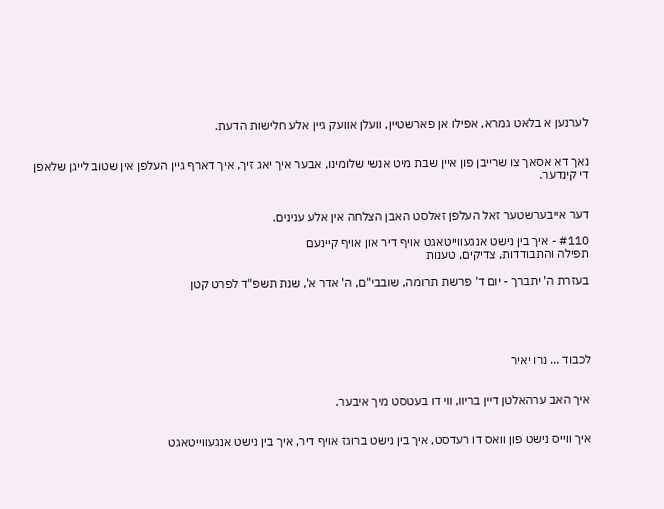לערנען א בלאט גמרא, אפילו אן פארשטיין, וועלן אוועק גיין אלע חלישות הדעת.


נאך דא אסאך צו שרייבן פון איין שבת מיט אנשי שלומינו, אבער איך יאג זיך, איך דארף גיין העלפן אין שטוב לייגן שלאפן די קינדער.


דער אייבערשטער זאל העלפן זאלסט האבן הצלחה אין אלע ענינים.

#110 - איך בין נישט אנגעווייטאגט אויף דיר און אויף קיינעם
תפילה והתבודדות, צדיקים, טענות

בעזרת ה' יתברך - יום ד' פרשת תרומה, שובבי"ם, ה' אדר א', שנת תשפ"ד לפרט קטן





לכבוד ... נרו יאיר


איך האב ערהאלטן דיין בריוו, ווי דו בעטסט מיך איבער.


איך ווייס נישט פון וואס דו רעדסט, איך בין נישט ברוגז אויף דיר, איך בין נישט אנגעווייטאגט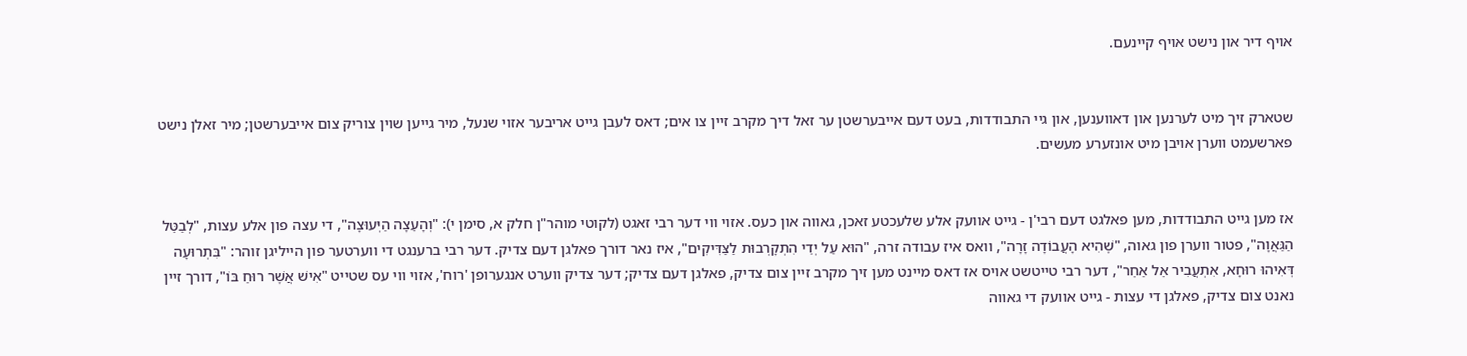אויף דיר און נישט אויף קיינעם.


שטארק זיך מיט לערנען און דאווענען, און גיי התבודדות, בעט דעם אייבערשטן ער זאל דיך מקרב זיין צו אים; דאס לעבן גייט אריבער אזוי שנעל, מיר גייען שוין צוריק צום אייבערשטן; מיר זאלן נישט פארשעמט ווערן אויבן מיט אונזערע מעשים.


אז מען גייט התבודדות, מען פאלגט דעם רבי'ן - גייט אוועק אלע שלעכטע זאכן, גאווה און כעס. אזוי ווי דער רבי זאגט (לקוטי מוהר"ן חלק א, סימן י): "וְהָעֵצָה הַיְּעוּצָה", די עצה פון אלע עצות, "לְבַטֵּל הַגַּאֲוָה", פטור ווערן פון גאוה, "שֶׁהִיא הָעֲבוֹדָה זָרָה", וואס איז עבודה זרה, "הוּא עַל יְדֵי הִתְקָרְבוּת לַצַּדִּיקִים", איז נאר דורך פאלגן דעם צדיק. דער רבי ברענגט די ווערטער פון הייליגן זוהר: "בִּתְרוּעָה דְּאִיהוּ רוּחָא, אִתְעֲבִיר אֵל אַחֵר", דער רבי טייטשט אויס אז דאס מיינט מען זיך מקרב זיין צום צדיק, פאלגן דעם צדיק; דער צדיק ווערט אנגערופן 'רוח', אזוי ווי עס שטייט "אִישׁ אֲשֶׁר רוּחַ בּוֹ", דורך זיין נאנט צום צדיק, פאלגן די עצות - גייט אוועק די גאווה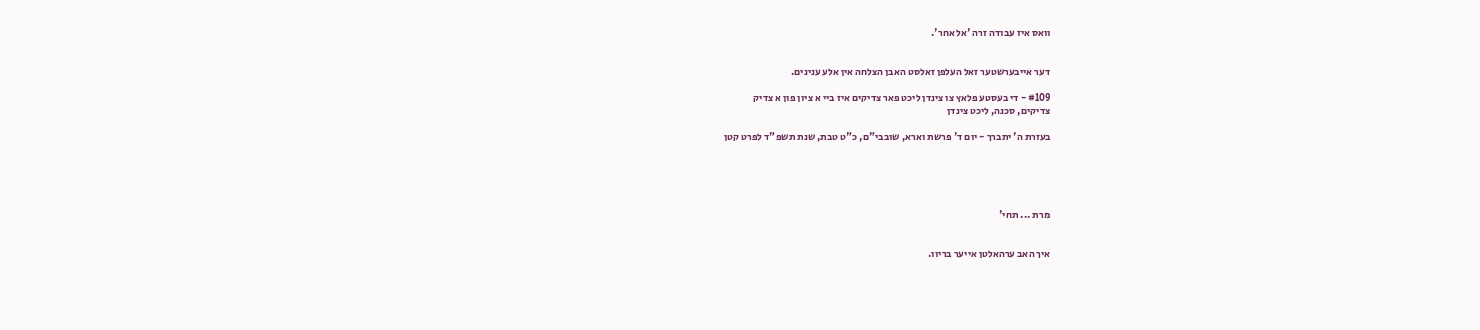וואס איז עבודה זרה 'אל אחר'.


דער אייבערשטער זאל העלפן זאלסט האבן הצלחה אין אלע ענינים.

#109 - די בעסטע פלאץ צו צינדן ליכט פאר צדיקים איז ביי א ציון פון א צדיק
צדיקים, סכנה, ליכט צינדן

בעזרת ה' יתברך - יום ד' פרשת וארא, שובבי"ם, כ"ט טבת, שנת תשפ"ד לפרט קטן





מרת ... תחי'


איך האב ערהאלטן אייער בריוו.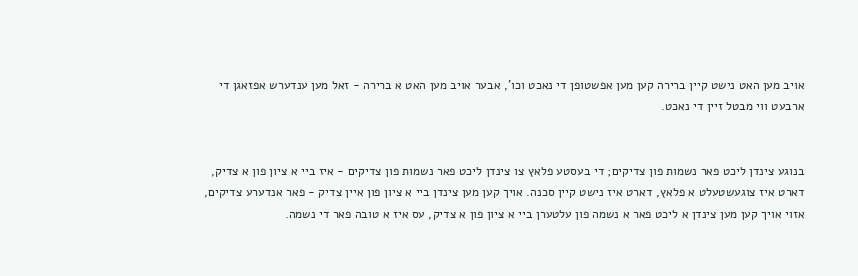אויב מען האט נישט קיין ברירה קען מען אפשטופן די נאכט וכו', אבער אויב מען האט א ברירה - זאל מען ענדערש אפזאגן די ארבעט ווי מבטל זיין די נאכט.


בנוגע צינדן ליכט פאר נשמות פון צדיקים; די בעסטע פלאץ צו צינדן ליכט פאר נשמות פון צדיקים - איז ביי א ציון פון א צדיק, דארט איז צוגעשטעלט א פלאץ, דארט איז נישט קיין סכנה. אויך קען מען צינדן ביי א ציון פון איין צדיק - פאר אנדערע צדיקים, אזוי אויך קען מען צינדן א ליכט פאר א נשמה פון עלטערן ביי א ציון פון א צדיק, עס איז א טובה פאר די נשמה.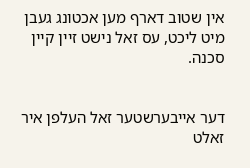אין שטוב דארף מען אכטונג געבן מיט ליכט, עס זאל נישט זיין קיין סכנה.


דער אייבערשטער זאל העלפן איר זאלט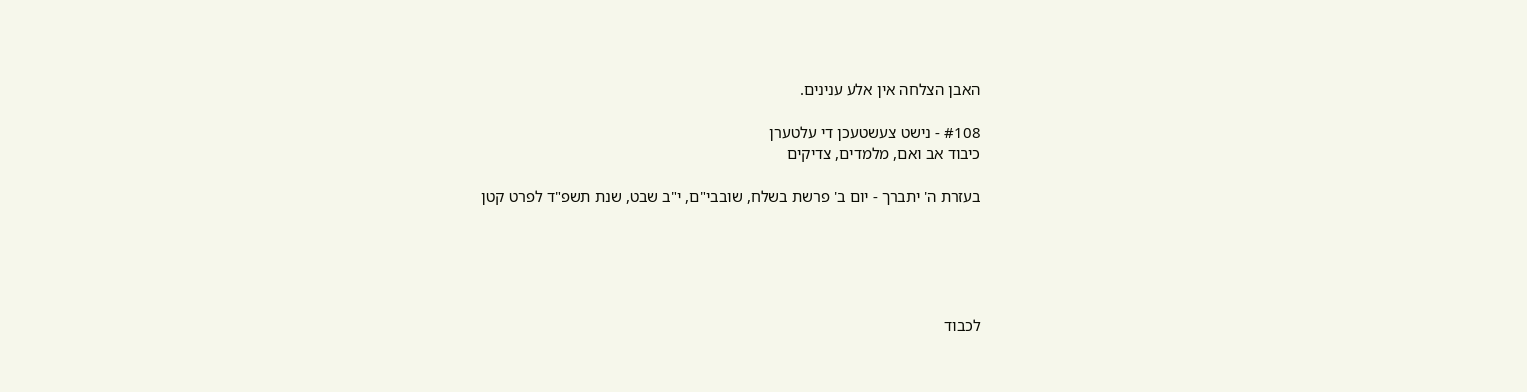האבן הצלחה אין אלע ענינים.

#108 - נישט צעשטעכן די עלטערן
כיבוד אב ואם, מלמדים, צדיקים

בעזרת ה' יתברך - יום ב' פרשת בשלח, שובבי"ם, י"ב שבט, שנת תשפ"ד לפרט קטן





לכבוד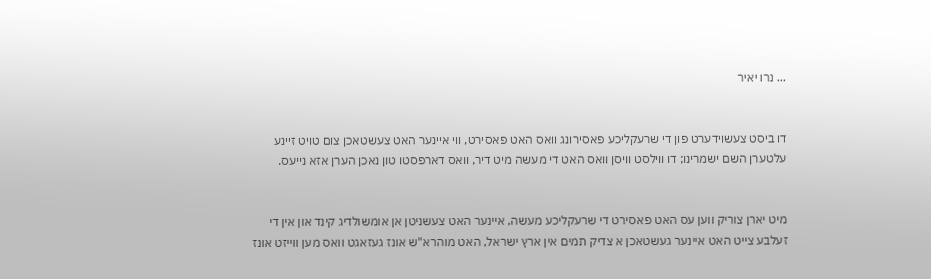... נרו יאיר


דו ביסט צעשוידערט פון די שרעקליכע פאסירונג וואס האט פאסירט, ווי איינער האט צעשטאכן צום טויט זיינע עלטערן השם ישמרינו; דו ווילסט וויסן וואס האט די מעשה מיט דיר, וואס דארפסטו טון נאכן הערן אזא נייעס.


מיט יארן צוריק ווען עס האט פאסירט די שרעקליכע מעשה, איינער האט צעשניטן אן אומשולדיג קינד און אין די זעלבע צייט האט איינער געשטאכן א צדיק תמים אין ארץ ישראל, האט מוהרא"ש אונז געזאגט וואס מען ווייזט אונז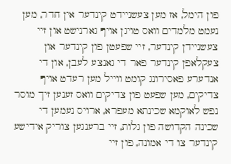פון הימל, אז מען צעשניידט קינדער אין חדר, מען נעמט מלמדים וואס טויגן אויף גארנישט און זיי צעשניידן קינדער, זיי שפעטן פון קינדער און צעקלאפן קינדער פאר די גאנצע לעבן, און די אנדערע פאסירונג קומט ווייל מען רעדט אויף צדיקים, מען שפעט פון צדיקים וואס זענען זיך מוסר נפש לאוקמא שכינתא מעפרא, ארויס נעמען די שכינה הקדושה פון גלות, זיי ברענגען צוריק אידישע קינדער צו די אמונה, פון זיי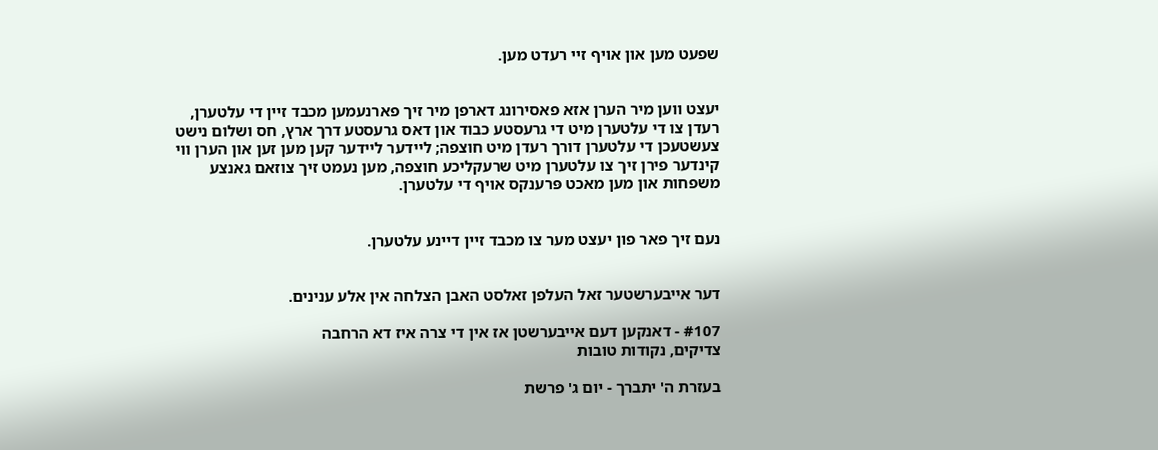שפעט מען און אויף זיי רעדט מען.


יעצט ווען מיר הערן אזא פאסירונג דארפן מיר זיך פארנעמען מכבד זיין די עלטערן, רעדן צו די עלטערן מיט די גרעסטע כבוד און דאס גרעסטע דרך ארץ, חס ושלום נישט צעשטעכן די עלטערן דורך רעדן מיט חוצפה; ליידער ליידער קען מען זען און הערן ווי קינדער פירן זיך צו עלטערן מיט שרעקליכע חוצפה, מען נעמט זיך צוזאם גאנצע משפחות און מען מאכט פּרענקס אויף די עלטערן.


נעם זיך פאר פון יעצט מער צו מכבד זיין דיינע עלטערן.


דער אייבערשטער זאל העלפן זאלסט האבן הצלחה אין אלע ענינים.

#107 - דאנקען דעם אייבערשטן אז אין די צרה איז דא הרחבה
צדיקים, נקודות טובות

בעזרת ה' יתברך - יום ג' פרשת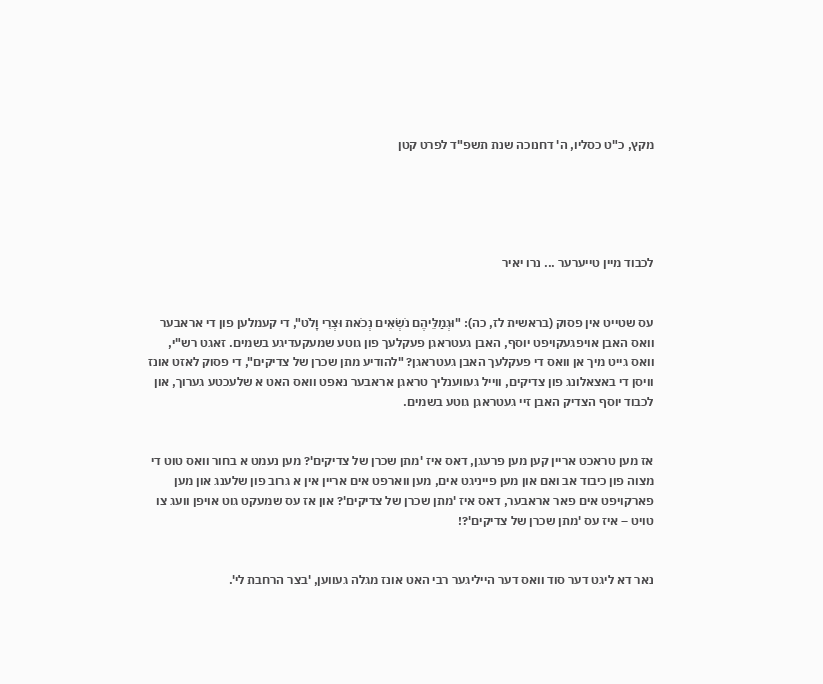מקץ, כ"ט כסליו, ה' דחנוכה שנת תשפ"ד לפרט קטן





לכבוד מיין טייערער ... נרו יאיר


עס שטייט אין פסוק (בראשית לז, כה): "וּגְמַלֵּיהֶם נֹשְׂאִים נְכֹאת וּצְרִי וָלֹט", די קעמלען פון די אראבער וואס האבן אויפגעקויפט יוסף, האבן געטראגן פעקלעך פון גוטע שמעקעדיגע בשמים. זאגט רש"י, וואס גייט מיך אן וואס די פעקלעך האבן געטראגן? "להודיע מתן שכרן של צדיקים", די פסוק לאזט אונז וויסן די באצאלונג פון צדיקים, ווייל געווענליך טראגן אראבער נאפט וואס האט א שלעכטע גערוך, און לכבוד יוסף הצדיק האבן זיי געטראגן גוטע בשמים.


אז מען טראכט אריין קען מען פרעגן, דאס איז 'מתן שכרן של צדיקים'? מען נעמט א בחור וואס טוט די מצוה פון כיבוד אב ואם און מען פייניגט אים, מען ווארפט אים אריין אין א גרוב פון שלענג און מען פארקויפט אים פאר אראבער, דאס איז 'מתן שכרן של צדיקים'? און אז עס שמעקט גוט אויפן וועג צו טויט – איז עס 'מתן שכרן של צדיקים'?!


נאר דא ליגט דער סוד וואס דער הייליגער רבי האט אונז מגלה געווען, 'בצר הרחבת לי'.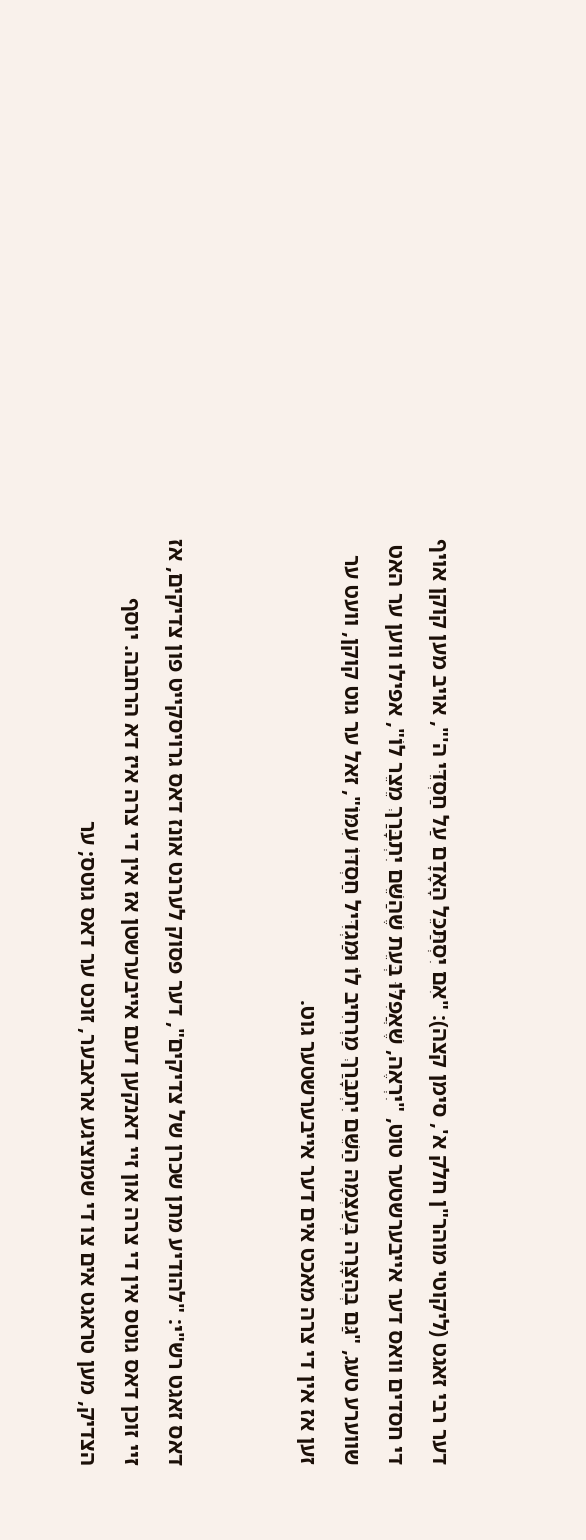דער רבי זאגט (ליקוטי מוהר"ן חלק א', סימן קצה): "אִם יִסְתַּכֵּל הָאָדָם עַל חַסְדֵּי ה'", אויב מען קוקן אויף די חסדים וואס דער אייבערשטער טוט, "יִרְאֶה, שֶׁאֲפִלּוּ בְּעֵת שֶׁהַשֵּׁם יִתְבָּרַךְ מֵצֵר לוֹ", אפילו ווען ער האט שווערע טעג, "גַּם בְּהַצָּרָה בְּעַצְמָהּ הַשֵּׁם יִתְבָּרַךְ מַרְחִיב לוֹ וּמַגְדִּיל חַסְדּוֹ עִמּוֹ", זאל ער גוט קוקן, וועט ער זען אז אין די צרה מאכט אים דער אייבערשטער גוט.


דאס זאגט רש"י: "להודיע מתן שכרן של צדיקים", דער פסוק לערנט אונז דאס גרויסקייט פון צדיקים, אז זיי זוכן דאס גוטס אין די צרה און זיי דאנקען דעם אייבערשטן אז אין די צרה איז דא הרחבה. יוסף הצדיק, מען טראגט אים צו די שמוציגע אראבער, זוכט ער דאס גוטס; ער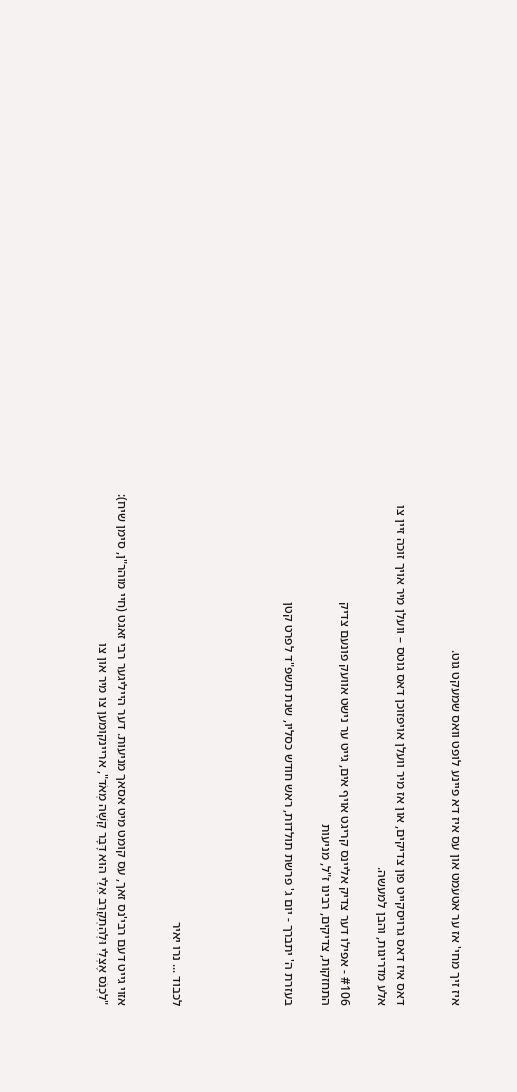איז זיך מחי' אז ער אטעמט און עס איז דא פיינע לופט וואס שמעקט גוט.


דאס איז דאס גרויסקייט פון צדיקים, און אז מיר וועלן אויפזוכן דאס גוטס – וועלן מיר אויך זוכה זיין צו אלע מדריגות, והבן למעשה.

#106 - אפילו דער צדיק אליינס קריגט אויף אים, גייט ער נישט אוועק פונעם צדיק
התחזקות, צדיקים, רבינו ז"ל, מניעות

בעזרת ה' יתברך - יום ג' פרשת תולדות, ראש חודש כסליו, שנת תשפ"ד לפרט קטן





לכבוד ... נרו יאיר


אזוי גייט דעם רבי'נס זאך, עס קומט מיט אסאך מניעות. דער הייליגער רבי זאגט (חיי מוהר"ן, סימן שיח): "לִכְנֹס אֶצְלִי וּלְהִתְקָרֵב אֵלַי הוּא דָּבָר קָשֶׁה מְאֹד", אריינקומען צו מיר און צו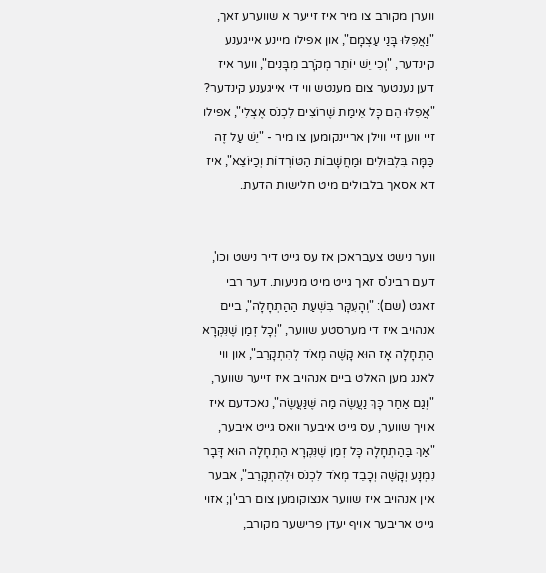ווערן מקורב צו מיר איז זייער א שווערע זאך, "וַאֲפִלּוּ בָּנַי עַצְמָם", און אפילו מיינע אייגענע קינדער, "וְכִי יֵשׁ יוֹתֵר מְקֹרָב מִבָּנִים", ווער איז דען נענטער צום מענטש ווי די אייגענע קינדער? "אֲפִלּוּ הֵם כָּל אֵימַת שֶׁרוֹצִים לִכְנֹס אֶצְלִי", אפילו זיי ווען זיי ווילן אריינקומען צו מיר - "יֵשׁ עַל זֶה כַּמָּה בִּלְבּוּלִים וּמַחֲשָׁבוֹת הַטּוֹרְדוֹת וְכַיּוֹצֵא", איז דא אסאך בלבולים מיט חלישות הדעת.


ווער נישט צעבראכן אז עס גייט דיר נישט וכו', דעם רבינ'ס זאך גייט מיט מניעות. דער רבי זאגט (שם): "וְהָעִקָּר בִּשְׁעַת הַהַתְחָלָה", ביים אנהויב איז די מערסטע שווער, "וְכָל זְמַן שֶׁנִּקְרָא הַתְחָלָה אָז הוּא קָשֶׁה מְאֹד לְהִתְקָרֵב", און ווי לאנג מען האלט ביים אנהויב איז זייער שווער, "וְגַם אַחַר כָּךְ נַעֲשֶׂה מַה שֶּׁנַּעֲשֶׂה", נאכדעם איז אויך שווער, עס גייט איבער וואס גייט איבער, "אַךְ בַּהַתְחָלָה כָּל זְמַן שֶׁנִּקְרָא הַתְחָלָה הוּא דָּבָר נִמְנָע וְקָשֶׁה וְכָבֵד מְאֹד לִכְנֹס וּלְהִתְקָרֵב", אבער אין אנהויב איז שווער אנצוקומען צום רבי'ן; אזוי גייט אריבער אויף יעדן פרישער מקורב,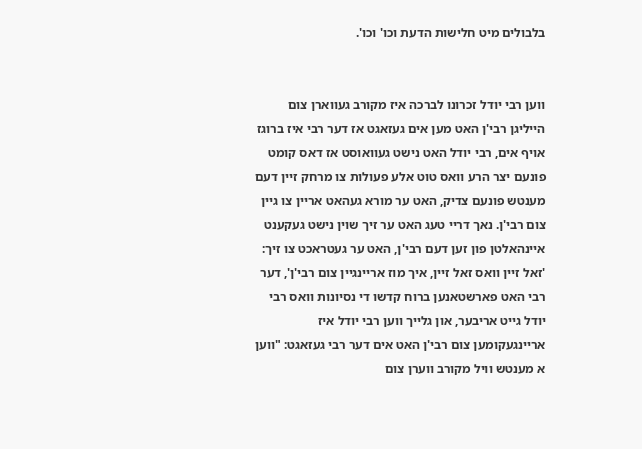בלבולים מיט חלישות הדעת וכו' וכו'.


ווען רבי יודל זכרונו לברכה איז מקורב געווארן צום הייליגן רבי'ן האט מען אים געזאגט אז דער רבי איז ברוגז אויף אים, רבי יודל האט נישט געוואוסט אז דאס קומט פונעם יצר הרע וואס טוט אלע פעולות צו מרחק זיין דעם מענטש פונעם צדיק, האט ער מורא געהאט אריין צו גיין צום רבי'ן. נאך דריי טעג האט ער זיך שוין נישט געקענט איינהאלטן פון זען דעם רבי'ן, האט ער געטראכט צו זיך: 'זאל זיין וואס זאל זיין, איך מוז אריינגיין צום רבי'ן', דער רבי האט פארשטאנען ברוח קדשו די נסיונות וואס רבי יודל גייט אריבער, און גלייך ווען רבי יודל איז אריינגעקומען צום רבי'ן האט אים דער רבי געזאגט: "ווען א מענטש וויל מקורב ווערן צום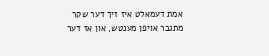אמת דעמאלט איז זיך דער שקר מתגבר אויפן מענטש, און אז דער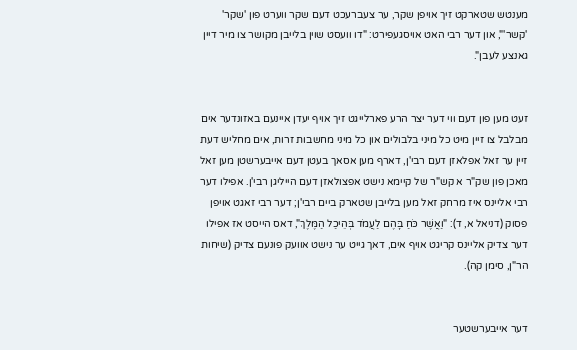מענטש שטארקט זיך אויפן שקר, ער צעברעכט דעם שקר ווערט פון 'שקר' 'קשר'", און דער רבי האט אויסגעפירט: "דו וועסט שוין בלייבן מקושר צו מיר דיין גאנצע לעבן".


זעט מען פון דעם ווי דער יצר הרע פארלייגט זיך אויף יעדן איינעם באזונדער אים מבלבל צו זיין מיט כל מיני בלבולים און כל מיני מחשבות זרות, אים מחליש דעת זיין ער זאל אפלאזן דעם רבי'ן, דארף מען אסאך בעטן דעם אייבערשטן מען זאל מאכן פון שק"ר א קש"ר של קיימא נישט אפצולאזן דעם הייליגן רבי'ן. אפילו דער רבי אליינס איז מרחק זאל מען בלייבן שטארק ביים רבי'ן; דער רבי זאגט אויפן פסוק (דניאל א, ד): "וַאֲשֶׁר כֹּחַ בָּהֶם לַעֲמֹד בְּהֵיכַל הַמֶּלֶךְ", דאס הייסט אז אפילו דער צדיק אליינס קריגט אויף אים, דאך גייט ער נישט אוועק פונעם צדיק (שיחות הר"ן, סימן קה).


דער אייבערשטער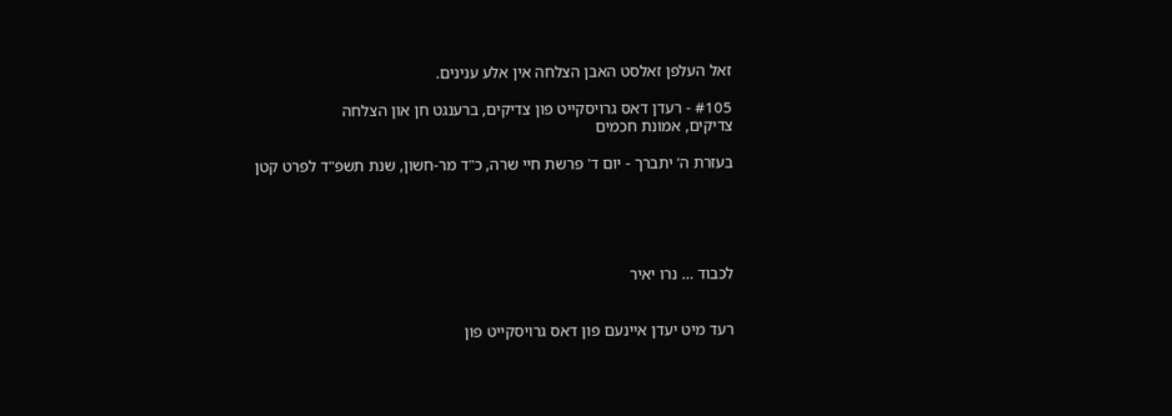זאל העלפן זאלסט האבן הצלחה אין אלע ענינים.

#105 - רעדן דאס גרויסקייט פון צדיקים, ברענגט חן און הצלחה
צדיקים, אמונת חכמים

בעזרת ה' יתברך - יום ד' פרשת חיי שרה, כ"ד מר-חשון, שנת תשפ"ד לפרט קטן





לכבוד ... נרו יאיר


רעד מיט יעדן איינעם פון דאס גרויסקייט פון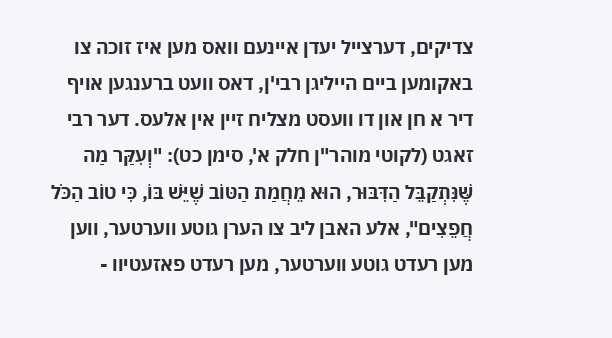צדיקים, דערצייל יעדן איינעם וואס מען איז זוכה צו באקומען ביים הייליגן רבי'ן, דאס וועט ברענגען אויף דיר א חן און דו וועסט מצליח זיין אין אלעס. דער רבי זאגט (לקוטי מוהר"ן חלק א', סימן כט): "וְעִקַּר מַה שֶּׁנִּתְקַבֵּל הַדִּבּוּר, הוּא מֵחֲמַת הַטּוֹב שֶׁיֵּשׁ בּוֹ, כִּי טוֹב הַכֹּל חֲפֵצִים", אלע האבן ליב צו הערן גוטע ווערטער, ווען מען רעדט גוטע ווערטער, מען רעדט פאזעטיוו -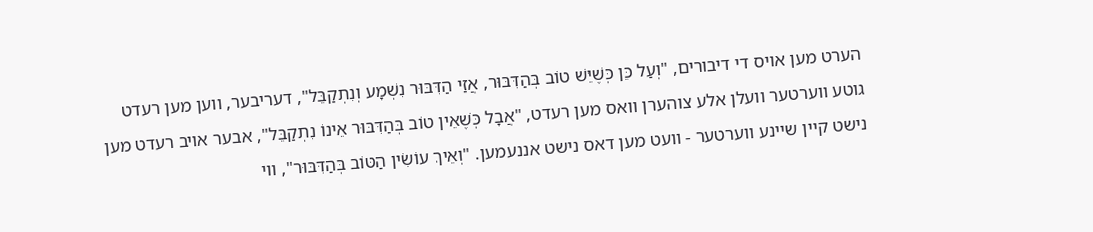הערט מען אויס די דיבורים, "וְעַל כֵּן כְּשֶׁיֵּשׁ טוֹב בְּהַדִּבּוּר, אֲזַי הַדִּבּוּר נִשְׁמָע וְנִתְקַבֵּל", דעריבער, ווען מען רעדט גוטע ווערטער וועלן אלע צוהערן וואס מען רעדט, "אֲבָל כְּשֶׁאֵין טוֹב בְּהַדִּבּוּר אֵינוֹ נִתְקַבֵּל", אבער אויב רעדט מען נישט קיין שיינע ווערטער - וועט מען דאס נישט אננעמען. "וְאֵיךְ עוֹשִֹין הַטּוֹב בְּהַדִּבּוּר", ווי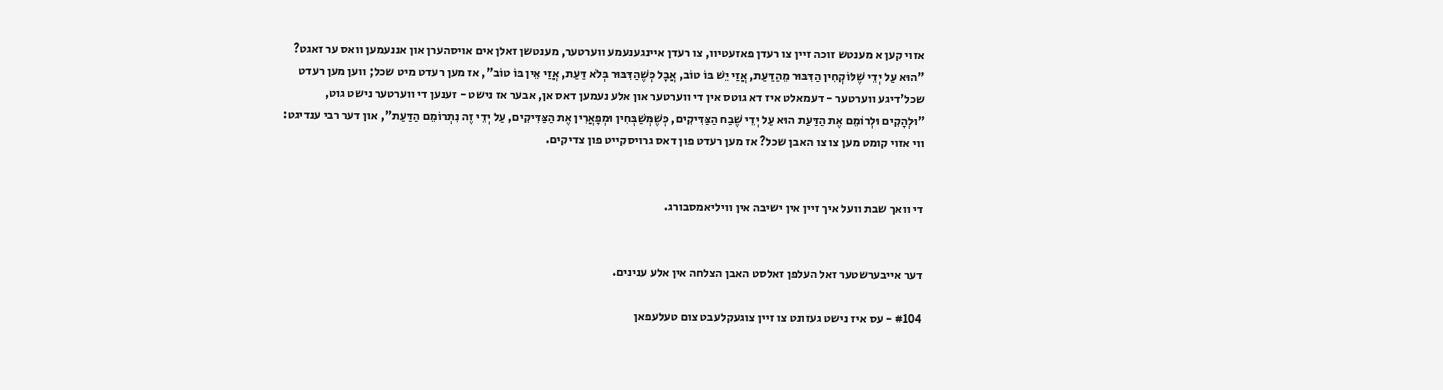אזוי קען א מענטש זוכה זיין צו רעדן פאזעטיוו, צו רעדן איינגענעמע ווערטער, מענטשן זאלן אים אויסהערן און אננעמען וואס ער זאגט? "הוּא עַל יְדֵי שֶׁלּוֹקְחִין הַדִּבּוּר מֵהַדַּעַת, אֲזַי יֵשׁ בּוֹ טוֹב, אֲבָל כְּשֶׁהַדִּבּוּר בְּלֹא דַּעַת, אֲזַי אֵין בּוֹ טוֹב", אז מען רעדט מיט שכל; ווען מען רעדט שכל'דיגע ווערטער - דעמאלט איז דא גוטס אין די ווערטער און אלע נעמען דאס אן, אבער אז נישט - זענען די ווערטער נישט גוט, "וּלְהָקִים וּלְרוֹמֵם אֶת הַדַּעַת הוּא עַל יְדֵי שֶׁבַח הַצַּדִּיקִים, כְּשֶׁמְּשַׁבְּחִין וּמְפָאֲרִין אֶת הַצַּדִּיקִים, עַל יְדֵי זֶה נִתְרוֹמֵם הַדַּעַת", און דער רבי ענדיגט: ווי אזוי קומט מען צו צו האבן שכל? אז מען רעדט פון דאס גרויסקייט פון צדיקים.


די וואך שבת וועל איך זיין אין ישיבה אין וויליאמסבורג.


דער אייבערשטער זאל העלפן זאלסט האבן הצלחה אין אלע ענינים.

#104 - עס איז נישט געזונט צו זיין צוגעקלעבט צום טעלעפאן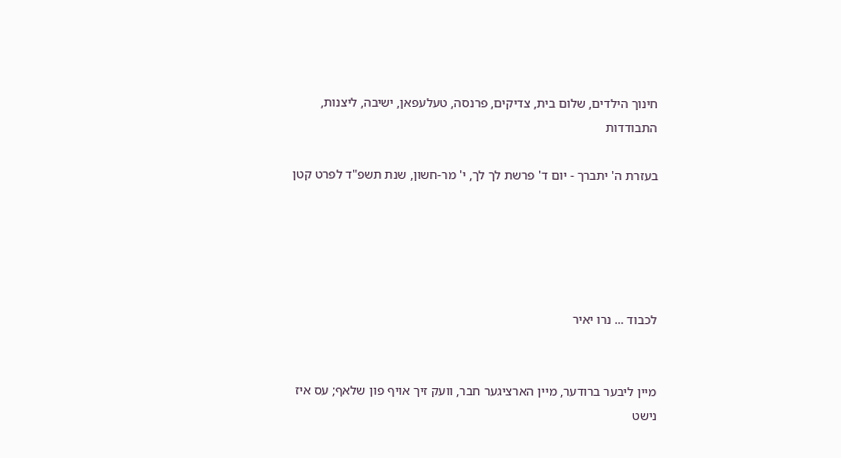חינוך הילדים, שלום בית, צדיקים, פרנסה, טעלעפאן, ישיבה, ליצנות, התבודדות

בעזרת ה' יתברך - יום ד' פרשת לך לך, י' מר-חשון, שנת תשפ"ד לפרט קטן





לכבוד ... נרו יאיר


מיין ליבער ברודער, מיין הארציגער חבר, וועק זיך אויף פון שלאף; עס איז נישט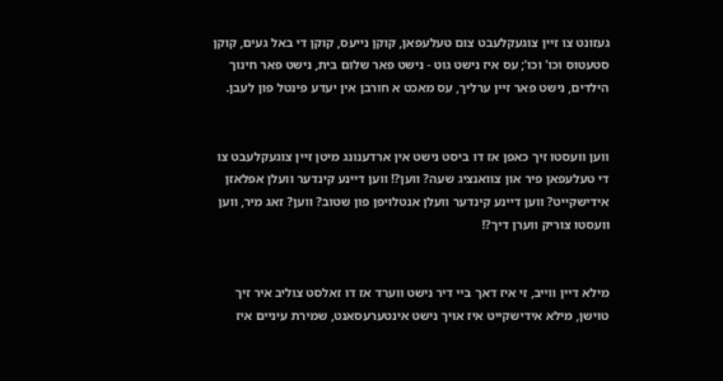געזונט צו זיין צוגעקלעבט צום טעלעפאן, קוקן נייעס, קוקן די באל געים, קוקן סטעטוס וכו' וכו'; עס איז נישט גוט - נישט פאר שלום בית, נישט פאר חינוך הילדים, נישט פאר זיין ערליך, עס מאכט א חורבן אין יעדע פינטל פון לעבן.


ווען וועסטו זיך כאפן אז דו ביסט נישט אין ארדענונג מיטן זיין צוגעקלעבט צו די טעלעפאן פיר און צוואנציג שעה? ווען?! ווען דיינע קינדער וועלן אפלאזן אידישקייט? ווען דיינע קינדער וועלן אנטלויפן פון שטוב? ווען? זאג מיר, ווען וועסטו צוריק ווערן דיך?!


מילא דיין ווייב, זי איז דאך ביי דיר נישט ווערד אז דו זאלסט צוליב איר זיך טוישן, מילא אידישקייט איז אויך נישט אינטערעסאנט, שמירת עיניים איז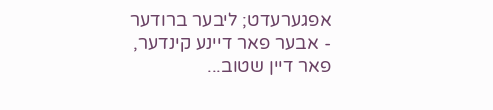אפגערעדט; ליבער ברודער - אבער פאר דיינע קינדער, פאר דיין שטוב...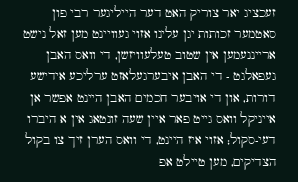זעכציג יאר צוריק האט דער הייליגער רבי פון סאטמער זכותות יגן עלינו אזוי געוויינט מען זאל נישט ארייננעמען אין שטוב טעלעוויזשן, די וואס האבן געפאלגט - די האבן איבערגעלאזט ערליכע אידישע דורות, און די אויבער חכמים האבן היינט אפשר אן אייניקל וואס גייט פאר איין שעה זונטאג אין א היברו דעי-סקול; אזוי איז היינט, די וואס הערן זיך צו בקול הצדיקים, מען טיילט אפ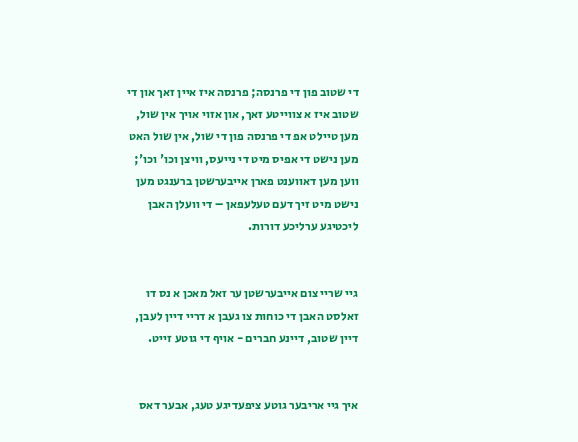די שטוב פון די פרנסה; פרנסה איז איין זאך און די שטוב איז א צווייטע זאך, און אזוי אויך אין שול, מען טיילט אפ די פרנסה פון די שול, אין שול האט מען נישט די אפיס מיט די נייעס, וויצן וכו' וכו'; ווען מען דאווענט פארן אייבערשטן ברענגט מען נישט מיט זיך דעם טעלעפאן – די וועלן האבן ליכטיגע ערליכע דורות.


גיי שריי צום אייבערשטן ער זאל מאכן א נס דו זאלסט האבן די כוחות צו געבן א דריי דיין לעבן, דיין שטוב, דיינע חברים - אויף די גוטע זייט.


איך גיי אריבער גוטע ציפעדיגע טעג, אבער דאס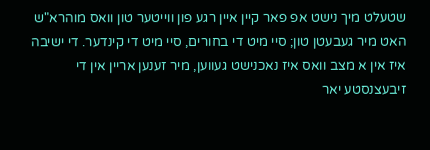שטעלט מיך נישט אפ פאר קיין איין רגע פון ווייטער טון וואס מוהרא"ש האט מיר געבעטן טון; סיי מיט די בחורים, סיי מיט די קינדער. די ישיבה איז אין א מצב וואס איז נאכנישט געווען, מיר זענען אריין אין די זיבעצנסטע יאר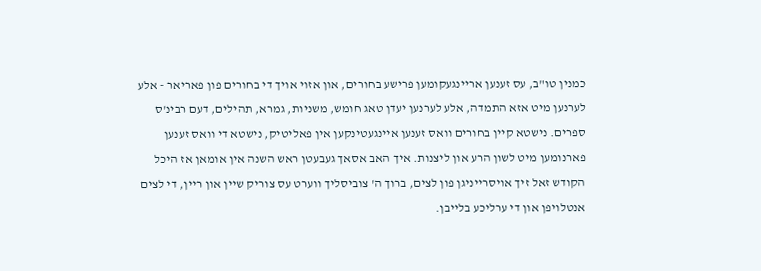כמנין טו"ב, עס זענען אריינגעקומען פרישע בחורים, און אזוי אויך די בחורים פון פאריאר - אלע לערנען מיט אזא התמדה, אלע לערנען יעדן טאג חומש, משניות, גמרא, תהילים, דעם רבינ'ס ספרים. נישטא קיין בחורים וואס זענען איינגעטינקען אין פאליטיק, נישטא די וואס זענען פארנומען מיט לשון הרע און ליצנות. איך האב אסאך געבעטן ראש השנה אין אומאן אז היכל הקודש זאל זיך אויסרייניגן פון לצים, ברוך ה' צוביסליך ווערט עס צוריק שיין און ריין, די לצים אנטלויפן און די ערליכע בלייבן.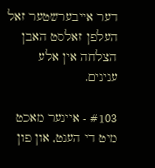דער אייבערשטער זאל העלפן זאלסט האבן הצלחה אין אלע ענינים.

#103 - איינער מאכט מיט די הענט, און פון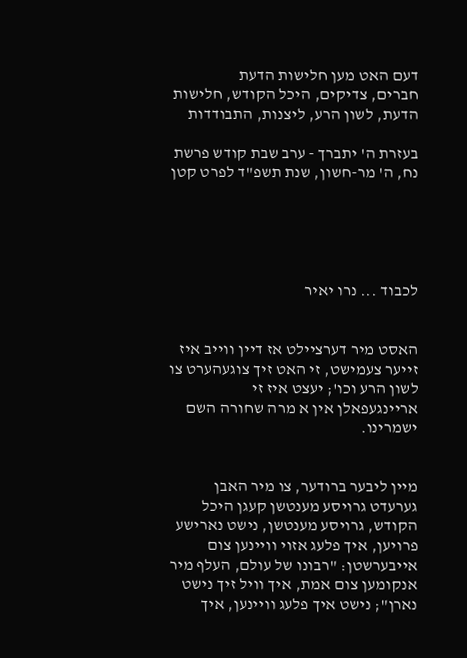דעם האט מען חלישות הדעת
חברים, צדיקים, היכל הקודש, חלישות הדעת, לשון הרע, ליצנות, התבודדות

בעזרת ה' יתברך - ערב שבת קודש פרשת נח, ה' מר-חשון, שנת תשפ"ד לפרט קטן





לכבוד ... נרו יאיר


האסט מיר דערציילט אז דיין ווייב איז זייער צעמישט, זי האט זיך צוגעהערט צו לשון הרע וכו'; יעצט איז זי אריינגעפאלן אין א מרה שחורה השם ישמרינו.


מיין ליבער ברודער, צו מיר האבן גערעדט גרויסע מענטשן קעגן היכל הקודש, גרויסע מענטשן, נישט נארישע פרויען, איך פלעג אזוי וויינען צום אייבערשטן: "רבונו של עולם, העלף מיר אנקומען צום אמת, איך וויל זיך נישט נארן"; נישט איך פלעג וויינען, איך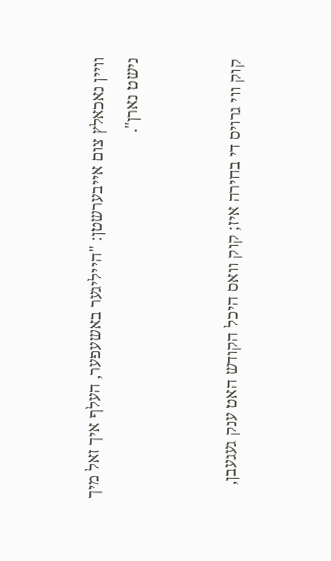וויין נאכאלץ צום אייבערשטן: "הייליגער באשעפער, העלף איך זאל מיך נישט נארן".


קוק ווי גרויס די בחירה איז; קוק וואס היכל הקודש האט ענק געגעבן,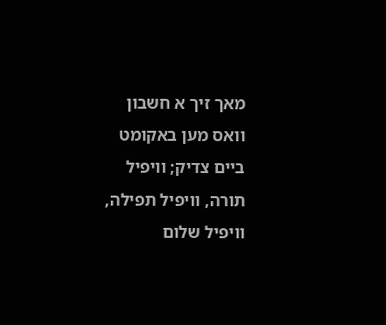מאך זיך א חשבון וואס מען באקומט ביים צדיק; וויפיל תורה, וויפיל תפילה, וויפיל שלום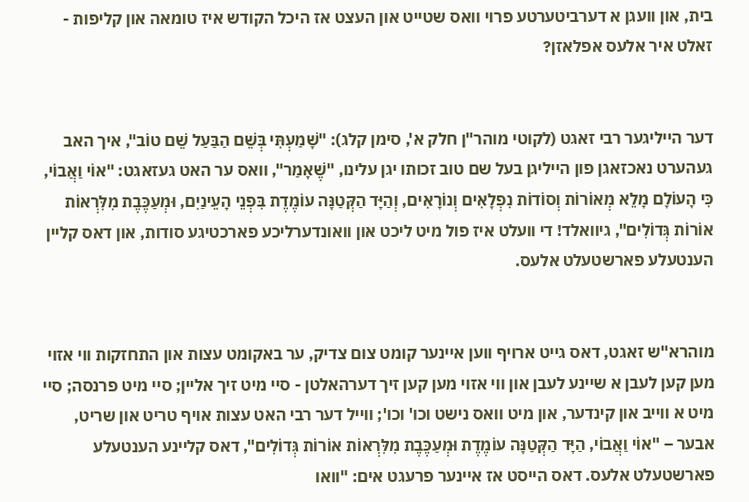בית, און וועגן א דערביטערטע פרוי וואס שטייט און העצט אז היכל הקודש איז טומאה און קליפות - זאלט איר אלעס אפלאזן?


דער הייליגער רבי זאגט (לקוטי מוהר"ן חלק א', סימן קלג): "שָׁמַעְתִּי בְּשֵׁם הַבַּעַל שֵׁם טוֹב", איך האב געהערט נאכזאגן פון הייליגן בעל שם טוב זכותו יגן עלינו, "שֶׁאָמַר", וואס ער האט געזאגט: "אוֹי וַאֲבוֹי, כִּי הָעוֹלָם מָלֵא מְאוֹרוֹת וְסוֹדוֹת נִפְלָאִים וְנוֹרָאִים, וְהַיָּד הַקְּטַנָּה עוֹמֶדֶת בִּפְנֵי הָעֵינַיִם, וּמְעַכֶּבֶת מִלִּרְאוֹת אוֹרוֹת גְּדוֹלִים", גיוואלד! די וועלט איז פול מיט ליכט און וואונדערליכע פארכטיגע סודות, און דאס קליין הענטעלע פארשטעלט אלעס.


מוהרא"ש זאגט, דאס גייט ארויף ווען איינער קומט צום צדיק, ער באקומט עצות און התחזקות ווי אזוי מען קען לעבן א שיינע לעבן און ווי אזוי מען קען זיך דערהאלטן - סיי מיט זיך אליין; סיי מיט פרנסה; סיי מיט א ווייב און קינדער, און מיט וואס נישט וכו' וכו'; ווייל דער רבי האט עצות אויף טריט און שריט, אבער – "אוֹי וַאֲבוֹי, הַיָּד הַקְּטַנָּה עוֹמֶדֶת וּמְעַכֶּבֶת מִלִּרְאוֹת אוֹרוֹת גְּדוֹלִים", דאס קליינע הענטעלע פארשטעלט אלעס. דאס הייסט אז איינער פרעגט אים: "וואו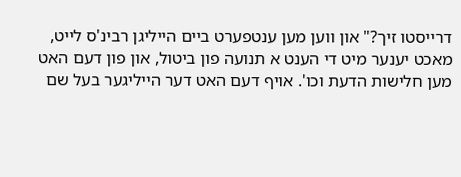דרייסטו זיך?" און ווען מען ענטפערט ביים הייליגן רבינ'ס לייט, מאכט יענער מיט די הענט א תנועה פון ביטול, און פון דעם האט מען חלישות הדעת וכו'. אויף דעם האט דער הייליגער בעל שם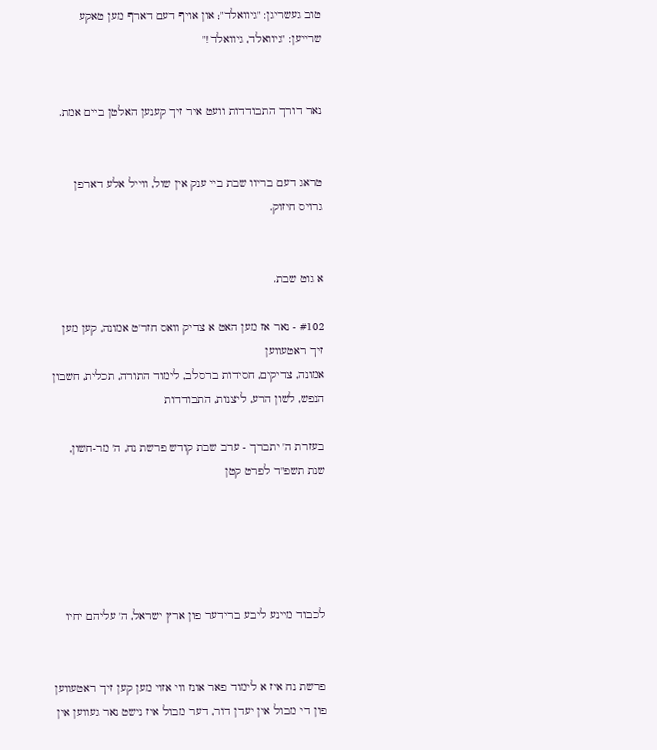טוב געשריגן: "גיוואלד"; און אויף דעם דארף מען טאקע שרייען: "גיוואלד, גיוואלד!"


נאר דורך התבודדות וועט איר זיך קענען האלטן ביים אמת.


טראג דעם בריוו שבת ביי ענק אין שול, ווייל אלע דארפן גרויס חיזוק.


א גוט שבת.

#102 - נאר אז מען האט א צדיק וואס חזר'ט אמונה, קען מען זיך ראטעווען
אמונה, צדיקים, חסידות ברסלב, לימוד התורה, תכלית, חשבון הנפש, לשון הרע, ליצנות, התבודדות

בעזרת ה' יתברך - ערב שבת קודש פרשת נח, ה' מר-חשון, שנת תשפ"ד לפרט קטן





לכבוד מיינע ליבע ברידער פון ארץ ישראל, ה' עליהם יחיו


פרשת נח איז א לימוד פאר אונז ווי אזוי מען קען זיך ראטעווען פון די מבול אין יעדן דור, דער מבול איז נישט נאר געווען אין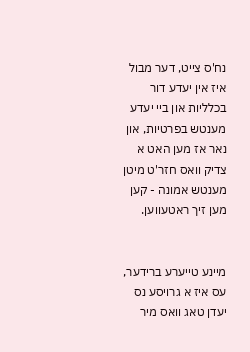נח'ס צייט, דער מבול איז אין יעדע דור בכלליות און ביי יעדע מענטש בפרטיות, און נאר אז מען האט א צדיק וואס חזר'ט מיטן מענטש אמונה - קען מען זיך ראטעווען.


מיינע טייערע ברידער, עס איז א גרויסע נס יעדן טאג וואס מיר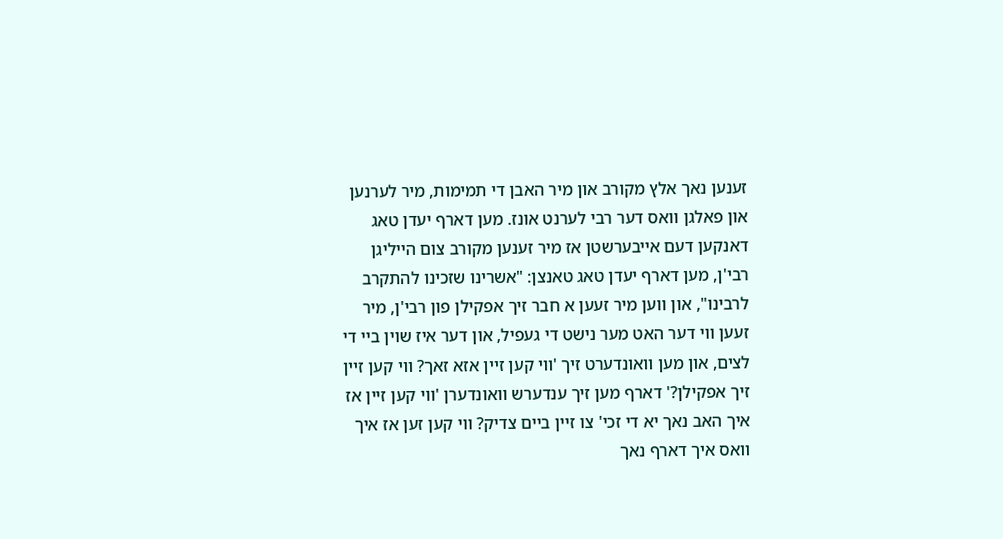זענען נאך אלץ מקורב און מיר האבן די תמימות, מיר לערנען און פאלגן וואס דער רבי לערנט אונז. מען דארף יעדן טאג דאנקען דעם אייבערשטן אז מיר זענען מקורב צום הייליגן רבי'ן, מען דארף יעדן טאג טאנצן: "אשרינו שזכינו להתקרב לרבינו", און ווען מיר זעען א חבר זיך אפקילן פון רבי'ן, מיר זעען ווי דער האט מער נישט די געפיל, און דער איז שוין ביי די לצים, און מען וואונדערט זיך 'ווי קען זיין אזא זאך? ווי קען זיין זיך אפקילן?' דארף מען זיך ענדערש וואונדערן 'ווי קען זיין אז איך האב נאך יא די זכי' צו זיין ביים צדיק? ווי קען זען אז איך וואס איך דארף נאך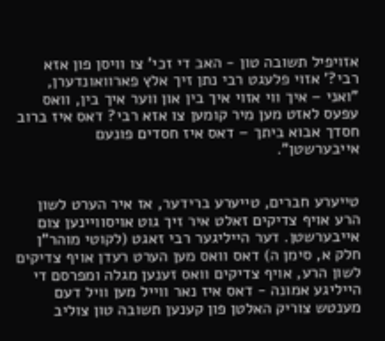אזויפיל תשובה טון - האב די זכי' צו וויסן פון אזא רבי?' אזוי פלעגט רבי נתן זיך אלץ פארוואונדערן, "ואני – איך ווי אזוי איך בין און ווער איך בין, וואס עפעס לאזט מען מיר קומען צו אזא רבי? דאס איז ברוב חסדך אבוא ביתך – דאס איז חסדים פונעם אייבערשטן".


טייערע חברים, טייערע ברידער, אז איר הערט לשון הרע אויף צדיקים זאלט איר זיך גוט אויסוויינען צום אייבערשטן. דער הייליגער רבי זאגט (לקוטי מוהר"ן חלק א, סימן ה) דאס וואס מען הערט רעדן אויף צדיקים לשון הרע, אויף צדיקים וואס זענען מגלה ומפרסם די הייליגע אמונה - דאס איז נאר ווייל מען וויל דעם מענטש צוריק האלטן פון קענען תשובה טון צוליב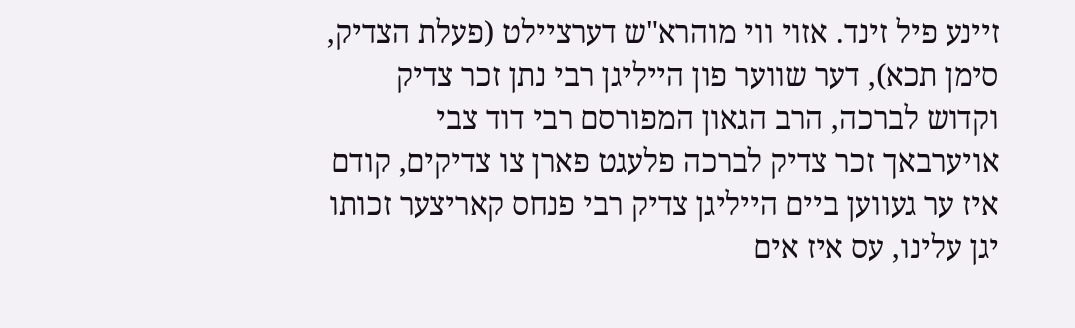זיינע פיל זינד. אזוי ווי מוהרא"ש דערציילט (פעלת הצדיק, סימן תכא), דער שווער פון הייליגן רבי נתן זכר צדיק וקדוש לברכה, הרב הגאון המפורסם רבי דוד צבי אויערבאך זכר צדיק לברכה פלעגט פארן צו צדיקים, קודם איז ער געווען ביים הייליגן צדיק רבי פנחס קאריצער זכותו יגן עלינו, עס איז אים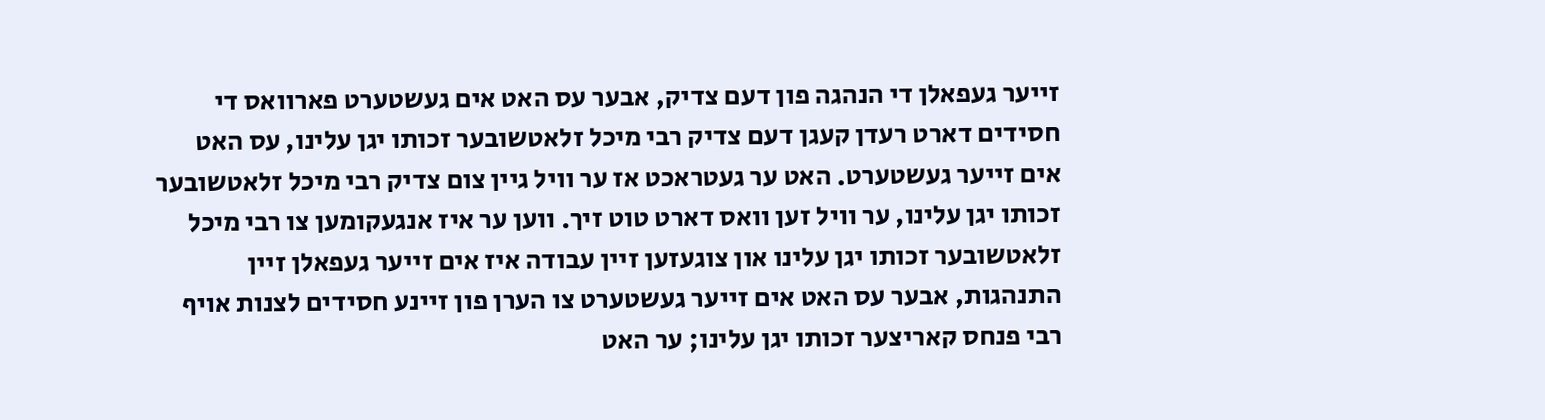זייער געפאלן די הנהגה פון דעם צדיק, אבער עס האט אים געשטערט פארוואס די חסידים דארט רעדן קעגן דעם צדיק רבי מיכל זלאטשובער זכותו יגן עלינו, עס האט אים זייער געשטערט. האט ער געטראכט אז ער וויל גיין צום צדיק רבי מיכל זלאטשובער זכותו יגן עלינו, ער וויל זען וואס דארט טוט זיך. ווען ער איז אנגעקומען צו רבי מיכל זלאטשובער זכותו יגן עלינו און צוגעזען זיין עבודה איז אים זייער געפאלן זיין התנהגות, אבער עס האט אים זייער געשטערט צו הערן פון זיינע חסידים לצנות אויף רבי פנחס קאריצער זכותו יגן עלינו; ער האט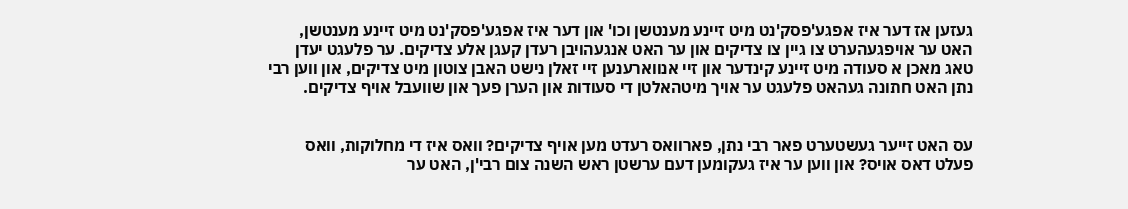געזען אז דער איז אפגע'פסק'נט מיט זיינע מענטשן וכו' און דער איז אפגע'פסק'נט מיט זיינע מענטשן, האט ער אויפגעהערט צו גיין צו צדיקים און ער האט אנגעהויבן רעדן קעגן אלע צדיקים. ער פלעגט יעדן טאג מאכן א סעודה מיט זיינע קינדער און זיי אנווארענען זיי זאלן נישט האבן צוטון מיט צדיקים, און ווען רבי נתן האט חתונה געהאט פלעגט ער אויך מיטהאלטן די סעודות און הערן פעך און שוועבל אויף צדיקים.


עס האט זייער געשטערט פאר רבי נתן, פארוואס רעדט מען אויף צדיקים? וואס איז די מחלוקות, וואס פעלט דאס אויס? און ווען ער איז געקומען דעם ערשטן ראש השנה צום רבי'ן, האט ער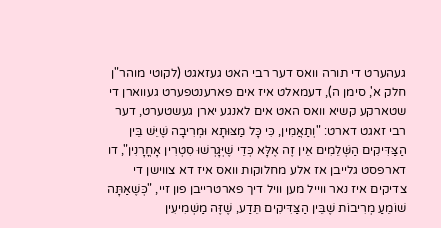געהערט די תורה וואס דער רבי האט געזאגט (לקוטי מוהר"ן חלק א', סימן ה), דעמאלט איז אים פארענטפערט געווארן די שטארקע קשיא וואס האט אים לאנגע יארן געשטערט, דער רבי זאגט דארט: "וְתַאֲמִין, כִּי כָּל מַצּוּתָא וּמְרִיבָה שֶׁיֵּשׁ בֵּין הַצַּדִּיקִים הַשְּׁלֵמִים אֵין זֶה אֶלָּא כְּדֵי שֶׁיְּגָרְשׁוּ סִטְרִין אָחֳרָנִין", דו דארפסט גלייבן אז אלע מחלוקות וואס איז דא צווישן די צדיקים איז נאר ווייל מען וויל דיך פארטרייבן פון זיי, "כְּשֶׁאַתָּה שׁוֹמֵעַ מְרִיבוֹת שֶׁבֵּין הַצַּדִּיקִים תֵּדַע, שֶׁזֶּה מַשְׁמִיעִין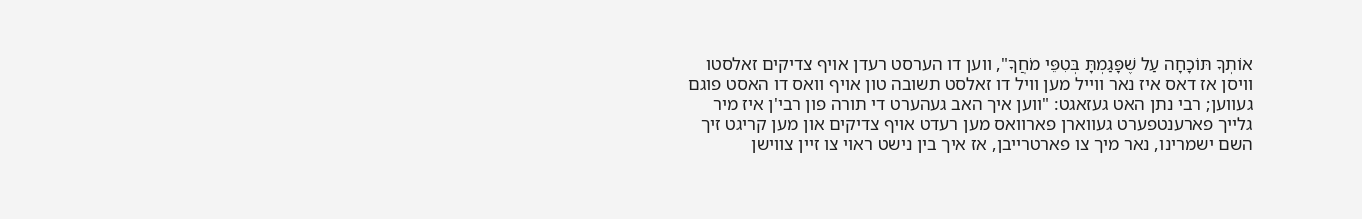אוֹתְךָ תּוֹכָחָה עַל שֶׁפָּגַמְתָּ בְּטִפֵּי מֹחֲךָ", ווען דו הערסט רעדן אויף צדיקים זאלסטו וויסן אז דאס איז נאר ווייל מען וויל דו זאלסט תשובה טון אויף וואס דו האסט פוגם געווען; רבי נתן האט געזאגט: "ווען איך האב געהערט די תורה פון רבי'ן איז מיר גלייך פארענטפערט געווארן פארוואס מען רעדט אויף צדיקים און מען קריגט זיך השם ישמרינו, נאר מיך צו פארטרייבן, אז איך בין נישט ראוי צו זיין צווישן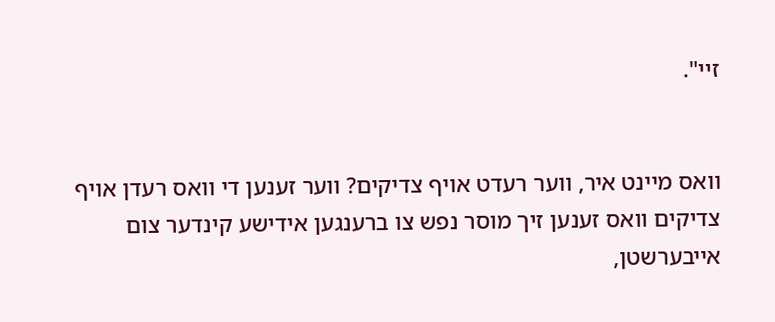זיי".


וואס מיינט איר, ווער רעדט אויף צדיקים? ווער זענען די וואס רעדן אויף צדיקים וואס זענען זיך מוסר נפש צו ברענגען אידישע קינדער צום אייבערשטן,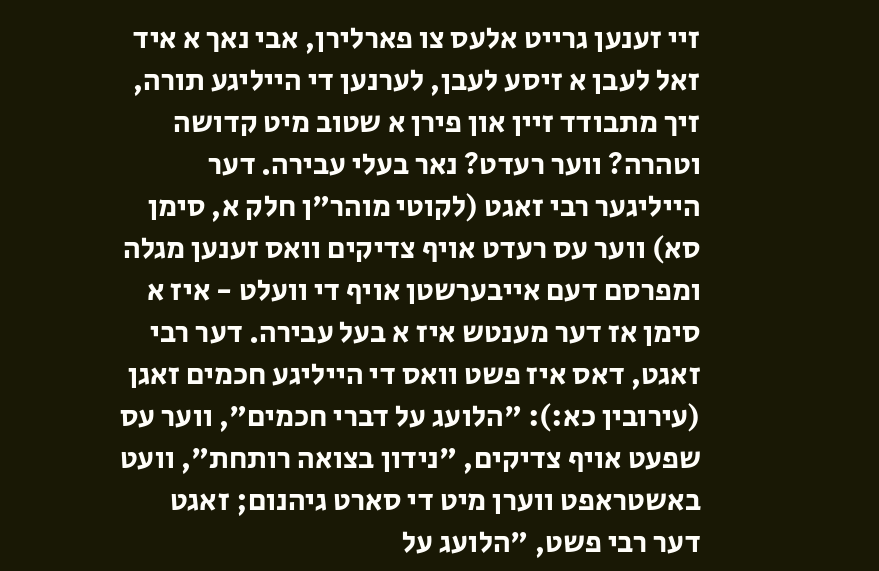זיי זענען גרייט אלעס צו פארלירן, אבי נאך א איד זאל לעבן א זיסע לעבן, לערנען די הייליגע תורה, זיך מתבודד זיין און פירן א שטוב מיט קדושה וטהרה? ווער רעדט? נאר בעלי עבירה. דער הייליגער רבי זאגט (לקוטי מוהר"ן חלק א, סימן סא) ווער עס רעדט אויף צדיקים וואס זענען מגלה ומפרסם דעם אייבערשטן אויף די וועלט - איז א סימן אז דער מענטש איז א בעל עבירה. דער רבי זאגט, דאס איז פשט וואס די הייליגע חכמים זאגן (עירובין כא:): "הלועג על דברי חכמים", ווער עס שפעט אויף צדיקים, "נידון בצואה רותחת", וועט באשטראפט ווערן מיט די סארט גיהנום; זאגט דער רבי פשט, "הלועג על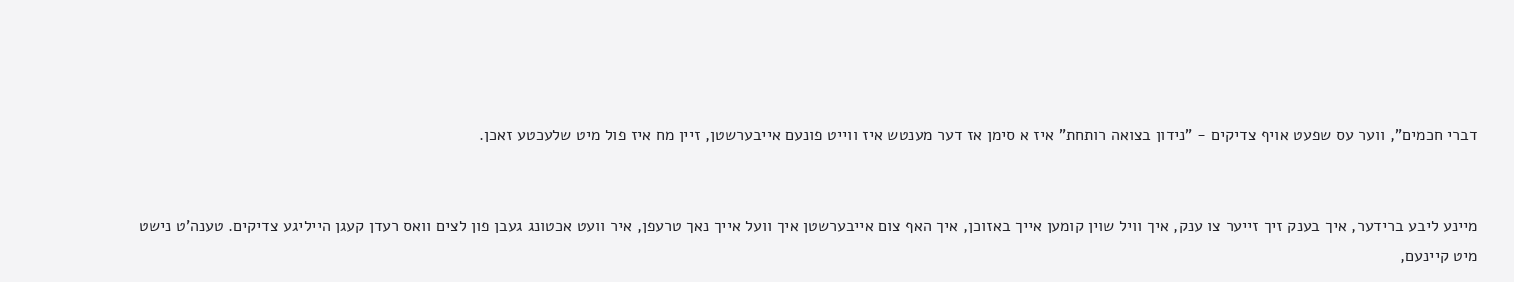דברי חכמים", ווער עס שפעט אויף צדיקים - "נידון בצואה רותחת" איז א סימן אז דער מענטש איז ווייט פונעם אייבערשטן, זיין מח איז פול מיט שלעכטע זאכן.


מיינע ליבע ברידער, איך בענק זיך זייער צו ענק, איך וויל שוין קומען אייך באזוכן, איך האף צום אייבערשטן איך וועל אייך נאך טרעפן, איר וועט אכטונג געבן פון לצים וואס רעדן קעגן הייליגע צדיקים. טענה'ט נישט מיט קיינעם,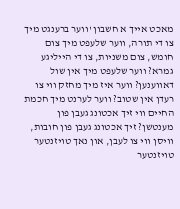מאכט אייך א חשבון 'ווער ברענגט מיך צו די תורה, ווער שלעפט מיך צום חומש, צום משניות, צו די הייליגע גמרא? ווער שלעפט מיך אין שול דאווענען? ווער איז מיך מחזק ווי צו רעדן אין שטוב? ווער לערנט מיך חכמת החיים ווי זיך אכטונג געבן פון מענטשן? זיך אכטונג געבן פון חובות, וויסן ווי צו לעבן, און נאך טויזנטער טויזנטער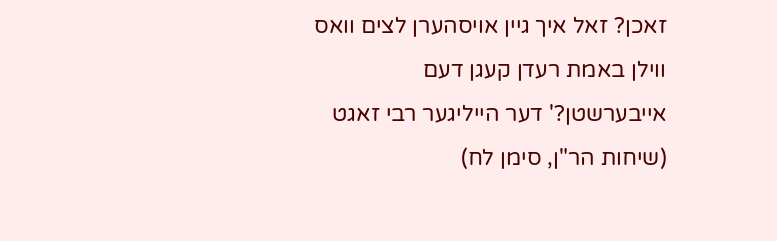זאכן? זאל איך גיין אויסהערן לצים וואס ווילן באמת רעדן קעגן דעם אייבערשטן?' דער הייליגער רבי זאגט (שיחות הר"ן, סימן לח)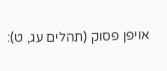אויפן פסוק (תהלים עג, ט):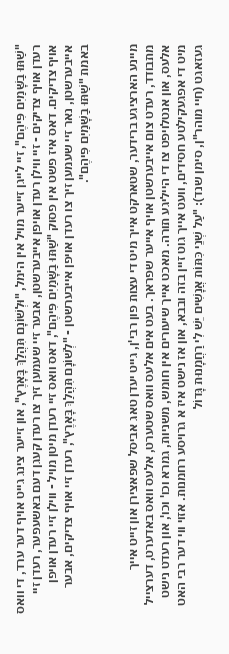"שַׁתּוּ בַשָּׁמַיִם פִּיהֶם", זיי לייגן זייער מויל אין הימל, "וּלְשׁוֹנָם תִּהֲלַךְ בָּאָרֶץ", און זייער צינג גייט אויף דער ערד, די וואס רעדן אויף צדיקים - זיי ווילן רעדן אויפן אייבערשטן, אבער זיי שעמען זיך צו רעדן קעגן דעם באשעפער, רעדן זיי אויף צדיקים. דאס איז פשט אין פסוק "שַׁתּוּ בַשָּׁמַיִם פִּיהֶם", דאס וואס זיי רעדן מיטן מויל - ווילן זיי רעדן אויפן אייבערשטן, נאר זיי שעמען זיך צו רעדן אויפן אייבערשטן - "לְשׁוֹנָם תִּהֲלַךְ בָּאָרֶץ", רעדן זיי אויף צדיקים, אבער באמת "שַׁתּוּ בַשָּׁמַיִם פִּיהֶם".


מיינע הארציגע ברידער, שטארקט אייך מיט די עצות פון רבי'ן, גייט יעדן טאג אביסל שפאצירן און זייט אייך מתבודד, רעדט צום אייבערשטן אויף אייער שפראך. בעט אים אלעס וואס שטערט, אלעס וואס באדערט, דערצייל אלעס, און אנטלויפט צו די הייליגע תורה. מאכט אייך שיעורים אין חומש, משניות, גמרא וכו' וכו', און רעדט נישט מיט די אפגעקילטע חסידים, וועט אייך גוט זיין בזה ובבא, און אז נישט איז א גרויסע רחמנות. אזוי ווי דער רבי האט געזאגט (חיי מוהר"ן, סימן שנד): "עַל שְׁנֵי כִּתּוֹת אֲנָשִׁים יֵשׁ לִי רַחֲמָנוּת גָּדוֹל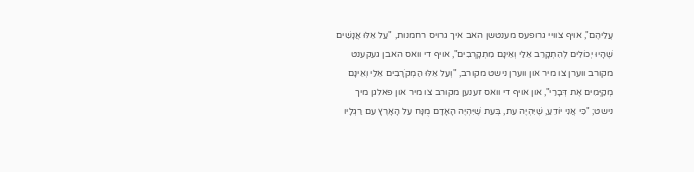עֲלֵיהֶם", אויף צוויי גרופעס מענטשן האב איך גרויס רחמנות, "עַל אֵלּוּ אֲנָשִׁים שֶׁהָיוּ יְכוֹלִים לְהִתְקָרֵב אֵלַי וְאֵינָם מִתְקָרְבִים", אויף די וואס האבן געקענט מקורב ווערן צו מיר און ווערן נישט מקורב, "וְעַל אֵלּוּ הַמְקֹרָבִים אֵלַי וְאֵינָם מְקַיְּמִים אֶת דְּבָרַי", און אויף די וואס זענען מקורב צו מיר און פאלגן מיך נישט; "כִּי אֲנִי יוֹדֵעַ, שֶׁיִּהְיֶה עֵת, בְּעֵת שֶׁיִּהְיֶה הָאָדָם מֻנָּח עַל הָאָרֶץ עִם רַגְלָיו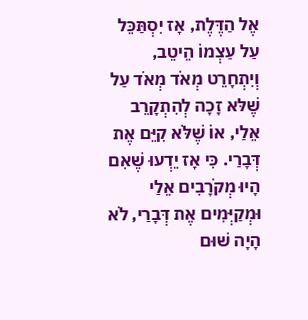אֶל הַדֶּלֶת, אָז יִסְתַּכֵּל עַל עַצְמוֹ הֵיטֵב, וְיִתְחָרֵט מְאֹד מְאֹד עַל שֶׁלּא זָכָה לְהִתְקָרֵב אֵלַי, אוֹ שֶׁלֹּא קִיֵּם אֶת דְּבָרַי. כִּי אָז יֵדְעוּ שֶׁאִם הָיוּ מְקֹרָבִים אֵלַי וּמְקַיְּמִים אֶת דְּבָרַי, לֹא הָיָה שׁוּם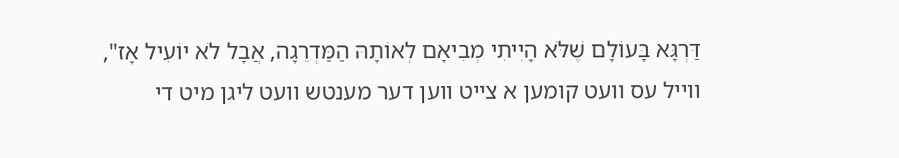דַּרְגָּא בָּעוֹלָם שֶׁלֹּא הָיִיתִי מְבִיאָם לְאוֹתָהּ הַמַּדְרֵגָה, אֲבָל לֹא יוֹעִיל אָז", ווייל עס וועט קומען א צייט ווען דער מענטש וועט ליגן מיט די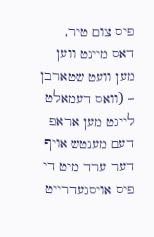פיס צום טיר, דאס מיינט ווען מען וועט שטארבן – (וואס דעמאלט לייגט מען אראפ דעם מענטש אויף דער ערד מיט די פיס אויסגעדרייט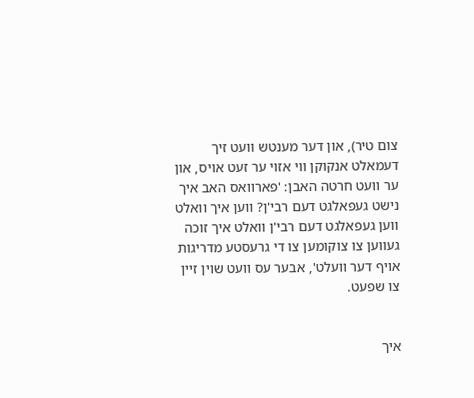צום טיר), און דער מענטש וועט זיך דעמאלט אנקוקן ווי אזוי ער זעט אויס, און ער וועט חרטה האבן: 'פארוואס האב איך נישט געפאלגט דעם רבי'ן? ווען איך וואלט ווען געפאלגט דעם רבי'ן וואלט איך זוכה געווען צו צוקומען צו די גרעסטע מדריגות אויף דער וועלט', אבער עס וועט שוין זיין צו שפעט.


איך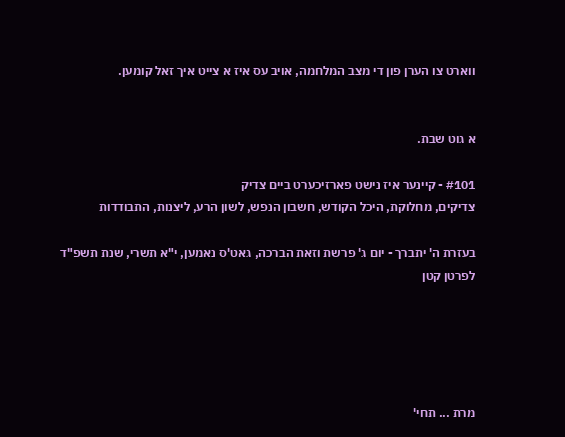ווארט צו הערן פון די מצב המלחמה, אויב עס איז א צייט איך זאל קומען.


א גוט שבת.

#101 - קיינער איז נישט פארזיכערט ביים צדיק
צדיקים, מחלוקת, היכל הקודש, חשבון הנפש, לשון הרע, ליצנות, התבודדות

בעזרת ה' יתברך - יום ג' פרשת וזאת הברכה, גאט'ס נאמען, י"א תשרי, שנת תשפ"ד לפרטן קטן





מרת ... תחי'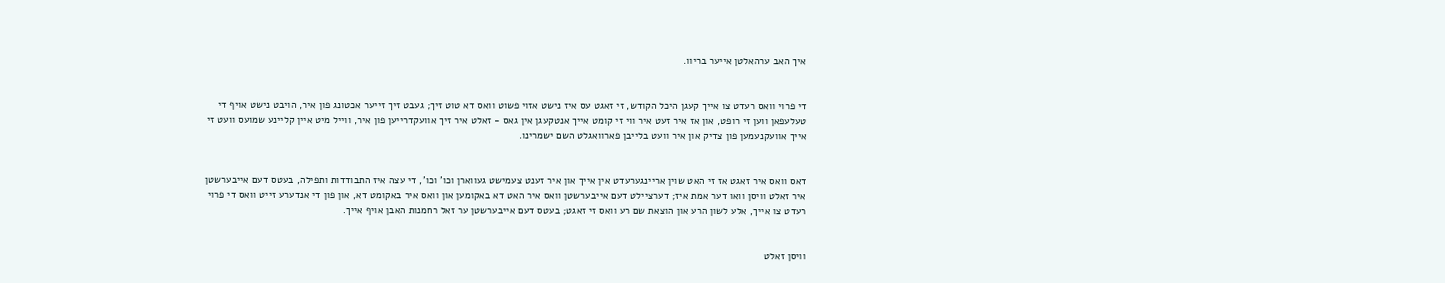איך האב ערהאלטן אייער בריוו.


די פרוי וואס רעדט צו אייך קעגן היכל הקודש, זי זאגט עס איז נישט אזוי פשוט וואס דא טוט זיך; געבט זיך זייער אכטונג פון איר, הויבט נישט אויף די טעלעפאן ווען זי רופט, און אז איר זעט איר ווי זי קומט אייך אנטקעגן אין גאס - זאלט איר זיך אוועקדרייען פון איר, ווייל מיט איין קליינע שמועס וועט זי אייך אוועקנעמען פון צדיק און איר וועט בלייבן פארוואגלט השם ישמרינו.


דאס וואס איר זאגט אז זי האט שוין אריינגערעדט אין אייך און איר זענט צעמישט געווארן וכו' וכו', די עצה איז התבודדות ותפילה, בעטס דעם אייבערשטן איר זאלט וויסן וואו דער אמת איז; דערציילט דעם אייבערשטן וואס איר האט דא באקומען און וואס איר באקומט דא, און פון די אנדערע זייט וואס די פרוי רעדט צו אייך, אלע לשון הרע און הוצאת שם רע וואס זי זאגט; בעטס דעם אייבערשטן ער זאל רחמנות האבן אויף אייך.


וויסן זאלט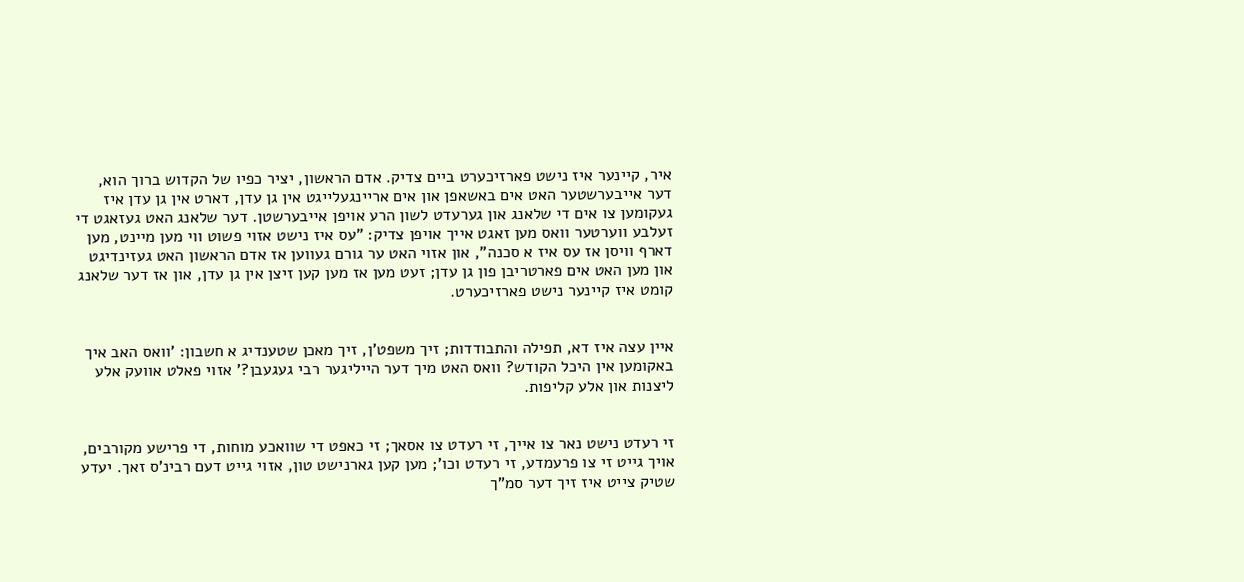איר, קיינער איז נישט פארזיכערט ביים צדיק. אדם הראשון, יציר כפיו של הקדוש ברוך הוא, דער אייבערשטער האט אים באשאפן און אים אריינגעלייגט אין גן עדן, דארט אין גן עדן איז געקומען צו אים די שלאנג און גערעדט לשון הרע אויפן אייבערשטן. דער שלאנג האט געזאגט די זעלבע ווערטער וואס מען זאגט אייך אויפן צדיק: "עס איז נישט אזוי פשוט ווי מען מיינט, מען דארף וויסן אז עס איז א סכנה", און אזוי האט ער גורם געווען אז אדם הראשון האט געזינדיגט און מען האט אים פארטריבן פון גן עדן; זעט מען אז מען קען זיצן אין גן עדן, און אז דער שלאנג קומט איז קיינער נישט פארזיכערט.


איין עצה איז דא, תפילה והתבודדות; זיך משפט'ן, זיך מאכן שטענדיג א חשבון: 'וואס האב איך באקומען אין היכל הקודש? וואס האט מיך דער הייליגער רבי געגעבן?' אזוי פאלט אוועק אלע ליצנות און אלע קליפות.


זי רעדט נישט נאר צו אייך, זי רעדט צו אסאך; זי כאפט די שוואכע מוחות, די פרישע מקורבים, אויך גייט זי צו פרעמדע, זי רעדט וכו'; מען קען גארנישט טון, אזוי גייט דעם רבינ'ס זאך. יעדע שטיק צייט איז זיך דער סמ"ך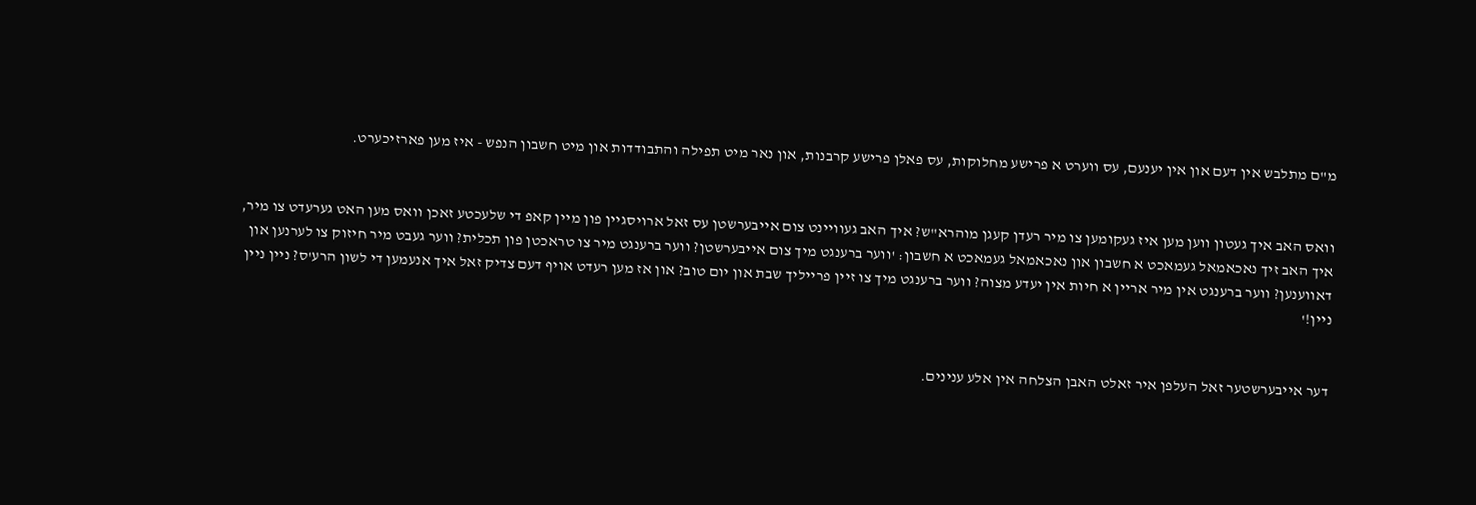מ"ם מתלבש אין דעם און אין יענעם, עס ווערט א פרישע מחלוקות, עס פאלן פרישע קרבנות, און נאר מיט תפילה והתבודדות און מיט חשבון הנפש - איז מען פארזיכערט.


וואס האב איך געטון ווען מען איז געקומען צו מיר רעדן קעגן מוהרא"ש? איך האב געוויינט צום אייבערשטן עס זאל ארויסגיין פון מיין קאפ די שלעכטע זאכן וואס מען האט גערעדט צו מיר, איך האב זיך נאכאמאל געמאכט א חשבון און נאכאמאל געמאכט א חשבון: 'ווער ברענגט מיך צום אייבערשטן? ווער ברענגט מיר צו טראכטן פון תכלית? ווער געבט מיר חיזוק צו לערנען און דאווענען? ווער ברענגט אין מיר אריין א חיות אין יעדע מצוה? ווער ברענגט מיך צו זיין פרייליך שבת און יום טוב? און אז מען רעדט אויף דעם צדיק זאל איך אנעמען די לשון הרע'ס? ניין ניין ניין!'


דער אייבערשטער זאל העלפן איר זאלט האבן הצלחה אין אלע ענינים.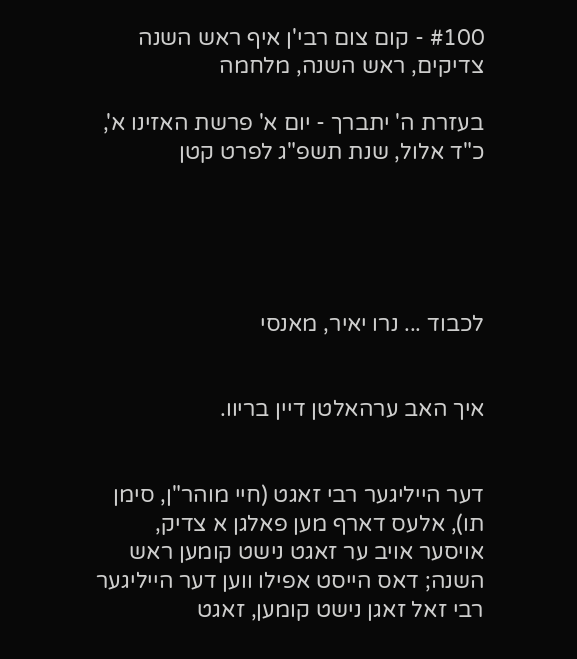#100 - קום צום רבי'ן איף ראש השנה
צדיקים, ראש השנה, מלחמה

בעזרת ה' יתברך - יום א' פרשת האזינו א', כ"ד אלול, שנת תשפ"ג לפרט קטן





לכבוד ... נרו יאיר, מאנסי


איך האב ערהאלטן דיין בריוו.


דער הייליגער רבי זאגט (חיי מוהר"ן, סימן תו), אלעס דארף מען פאלגן א צדיק, אויסער אויב ער זאגט נישט קומען ראש השנה; דאס הייסט אפילו ווען דער הייליגער רבי זאל זאגן נישט קומען, זאגט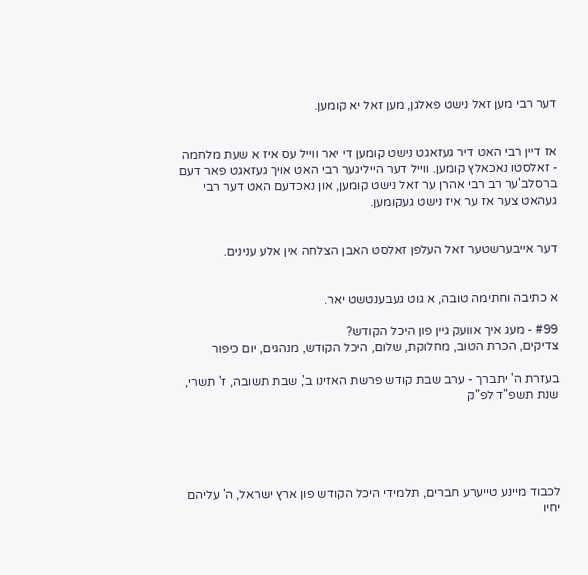דער רבי מען זאל נישט פאלגן, מען זאל יא קומען.


אז דיין רבי האט דיר געזאגט נישט קומען די יאר ווייל עס איז א שעת מלחמה - זאלסטו נאכאלץ קומען. ווייל דער הייליגער רבי האט אויך געזאגט פאר דעם ברסלב'ער רב רבי אהרן ער זאל נישט קומען, און נאכדעם האט דער רבי געהאט צער אז ער איז נישט געקומען.


דער אייבערשטער זאל העלפן זאלסט האבן הצלחה אין אלע ענינים.


א כתיבה וחתימה טובה, א גוט געבענטשט יאר.

#99 - מעג איך אוועק גיין פון היכל הקודש?
צדיקים, הכרת הטוב, מחלוקת, שלום, היכל הקודש, מנהגים, יום כיפור

בעזרת ה' יתברך - ערב שבת קודש פרשת האזינו ב', שבת תשובה, ז' תשרי, שנת תשפ"ד לפ"ק





לכבוד מיינע טייערע חברים, תלמידי היכל הקודש פון ארץ ישראל, ה' עליהם יחיו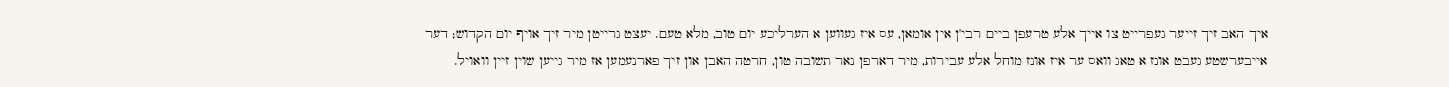איך האב זיך זייער געפרייט צו אייך אלע טרעפן ביים רבי'ן אין אומאן, עס איז געווען א הערליכע יום טוב, מלא טעם. יעצט גרייטן מיר זיך אויף יום הקדוש; דער אייבערשטע געבט אונז א טאג וואס ער איז אונז מוחל אלע עבירות, מיר דארפן נאר תשובה טון, חרטה האבן און זיך פארנעמען אז מיר גייען שוין זיין וואויל.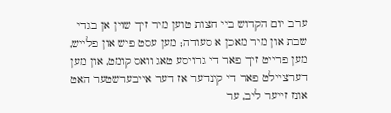ערב יום הקדוש ביי חצות טוען מיר זיך שוין אן בגדי שבת און מיר מאכן א סעודה; מען עסט פיש און פלייש, מען פרייט זיך פאר די גרויסע טאג וואס קומט, און מען דערציילט פאר די קינדער אז דער אייבערשטער האט אונז זייער ליב, ער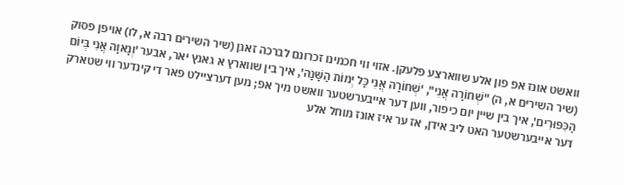וואשט אונז אפ פון אלע שווארצע פלעקן. אזוי ווי חכמינו זכרונם לברכה זאגן (שיר השירים רבה א, לו) אויפן פסוק (שיר השירים א, ה) "שְׁחוֹרָה אֲנִי", 'שְׁחוֹרָה אֲנִי כָּל יְמוֹת הַשָּׁנָה', איך בין שווארץ א גאנץ יאר, אבער 'וְנָאוָה אֲנִי בְּיוֹם הַכִּפּוּרִים', איך בין שיין יום כיפור, ווען דער אייבערשטער וואשט מיך אפ; מען דערציילט פאר די קינדער ווי שטארק דער אייבערשטער האט ליב אידן, אז ער איז אונז מוחל אלע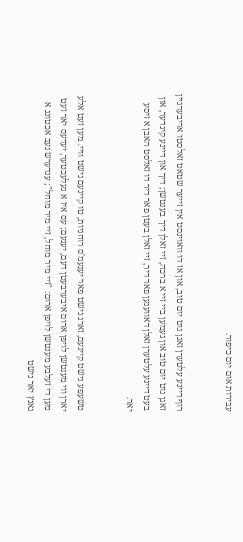עבירות אום יום כיפור.


רוף דיינע עלטערן זאגן גוט יום טוב, און אז דו וואוינסט אין זייער שטאט זאלסטו אריבערגיין זאגן גוט יום טוב און נעמען ביי זיי א ברכה, זיי זאלן דיך בענטשן; דיך און דיינע קינדער, און בעט דיינע עלטערן זאלן דאווענען פאר דיר, זיי זאלן בעטן פאר דיר דו זאלסט האבן א זיסע יאר.


טשעפע נישט קיינעם, זארג נישט פאר יענעמ'ס רוחניות, טו קיינעם נישט וויי. מען זעט אלע יארן ווי מענטשן לויפן ארום איבערבעטן דעם, יענעם; עס איז א געלעכטער, יעדעס יאר זעט מען די זעלבע מענטשן לויפן ארום: "זיי מיר מוחל, זיי מיר מוחל"; ענדערש געב אכטונג א גאנץ יאר נישט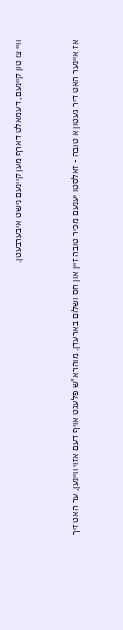וויי צו טון קיינעם, דעמאלט דארף מען קיינעם נישט איבערבעטן.


אז איינער האט דיר געטון א טובה - זאלסטו יענעם מכיר טובה זיין און חס ושלום בארעדן. מוהרא"ש פלעגט אויף דעם אזוי וויינען, ער האט זיך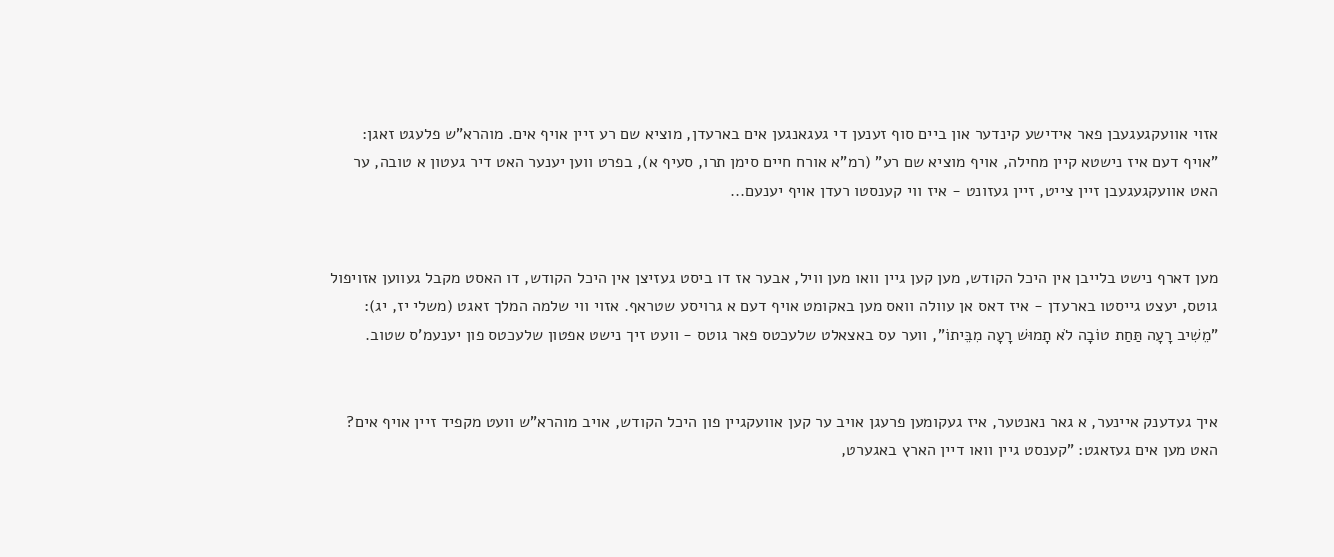אזוי אוועקגעגעבן פאר אידישע קינדער און ביים סוף זענען די געגאנגען אים בארעדן, מוציא שם רע זיין אויף אים. מוהרא"ש פלעגט זאגן: "אויף דעם איז נישטא קיין מחילה, אויף מוציא שם רע" (רמ"א אורח חיים סימן תרו, סעיף א), בפרט ווען יענער האט דיר געטון א טובה, ער האט אוועקגעגעבן זיין צייט, זיין געזונט - איז ווי קענסטו רעדן אויף יענעם...


מען דארף נישט בלייבן אין היכל הקודש, מען קען גיין וואו מען וויל, אבער אז דו ביסט געזיצן אין היכל הקודש, דו האסט מקבל געווען אזויפול גוטס, יעצט גייסטו בארעדן - איז דאס אן עוולה וואס מען באקומט אויף דעם א גרויסע שטראף. אזוי ווי שלמה המלך זאגט (משלי יז, יג): "מֵשִׁיב רָעָה תַּחַת טוֹבָה לֹא תָמוּשׁ רָעָה מִבֵּיתוֹ", ווער עס באצאלט שלעכטס פאר גוטס - וועט זיך נישט אפטון שלעכטס פון יענעמ'ס שטוב.


איך געדענק איינער, א גאר נאנטער, איז געקומען פרעגן אויב ער קען אוועקגיין פון היכל הקודש, אויב מוהרא"ש וועט מקפיד זיין אויף אים? האט מען אים געזאגט: "קענסט גיין וואו דיין הארץ באגערט,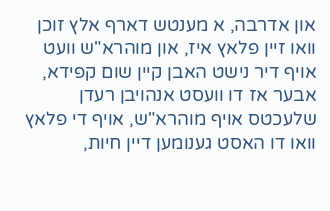און אדרבה, א מענטש דארף אלץ זוכן וואו זיין פלאץ איז, און מוהרא"ש וועט אויף דיר נישט האבן קיין שום קפידא, אבער אז דו וועסט אנהויבן רעדן שלעכטס אויף מוהרא"ש, אויף די פלאץ וואו דו האסט גענומען דיין חיות,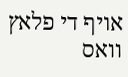אויף די פלאץ וואס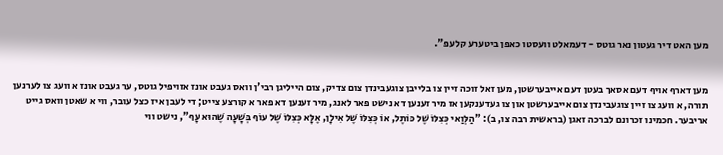מען האט דיר געטון נאר גוטס - דעמאלט וועסטו כאפן ביטערע קלעפ".


מען דארף אויף דעם אסאך בעטן דעם אייבערשטן, מען זאל זוכה זיין צו בלייבן צוגעבינדן צום צדיק, צום הייליגן רבי'ן וואס געבט אונז אזויפיל גוטס, ער געבט אונז א וועג צו לערנען תורה, א וועג צו זיין צוגעבינדן צום אייבערשטן און צו געדענקען אז מיר זענען דא נישט פאר לאנג, מיר זענען דא פאר א קורצע צייט; די לעבן איז כצל עובר, ווי א שאטן וואס גייט אריבער. חכמינו זכרונם לברכה זאגן (בראשית רבה צו, ב): "הַלְּוַאי כְּצִלּוֹ שֶׁל כּוֹתֶל, אוֹ כְּצִלּוֹ שֶׁל אִילָן, אֶלָּא כְּצִלּוֹ שֶׁל עוֹף בְּשָׁעָה שֶׁהוּא עָף", נישט ווי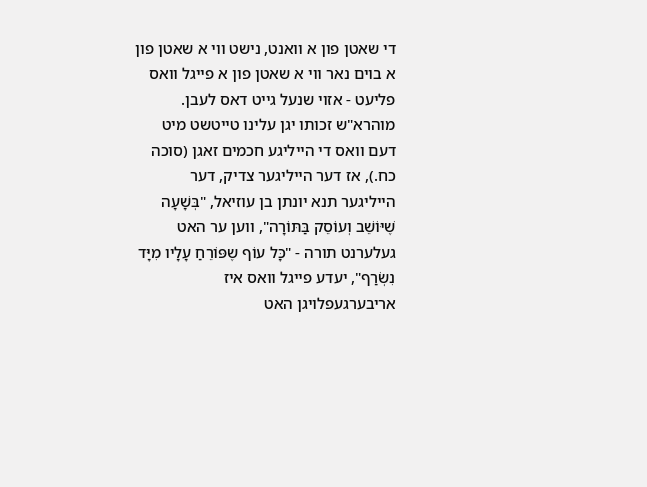די שאטן פון א וואנט, נישט ווי א שאטן פון א בוים נאר ווי א שאטן פון א פייגל וואס פליעט - אזוי שנעל גייט דאס לעבן. מוהרא"ש זכותו יגן עלינו טייטשט מיט דעם וואס די הייליגע חכמים זאגן (סוכה כח.), אז דער הייליגער צדיק, דער הייליגער תנא יונתן בן עוזיאל, "בְּשָׁעָה שֶׁיּוֹשֵׁב וְעוֹסֵק בַּתּוֹרָה", ווען ער האט געלערנט תורה - "כָּל עוֹף שֶפּוֹרֵחַ עָלָיו מִיָּד נִשְׂרַף", יעדע פייגל וואס איז אריבערגעפלויגן האט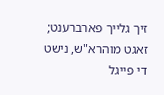זיך גלייך פארברענט; זאגט מוהרא"ש, נישט די פייגל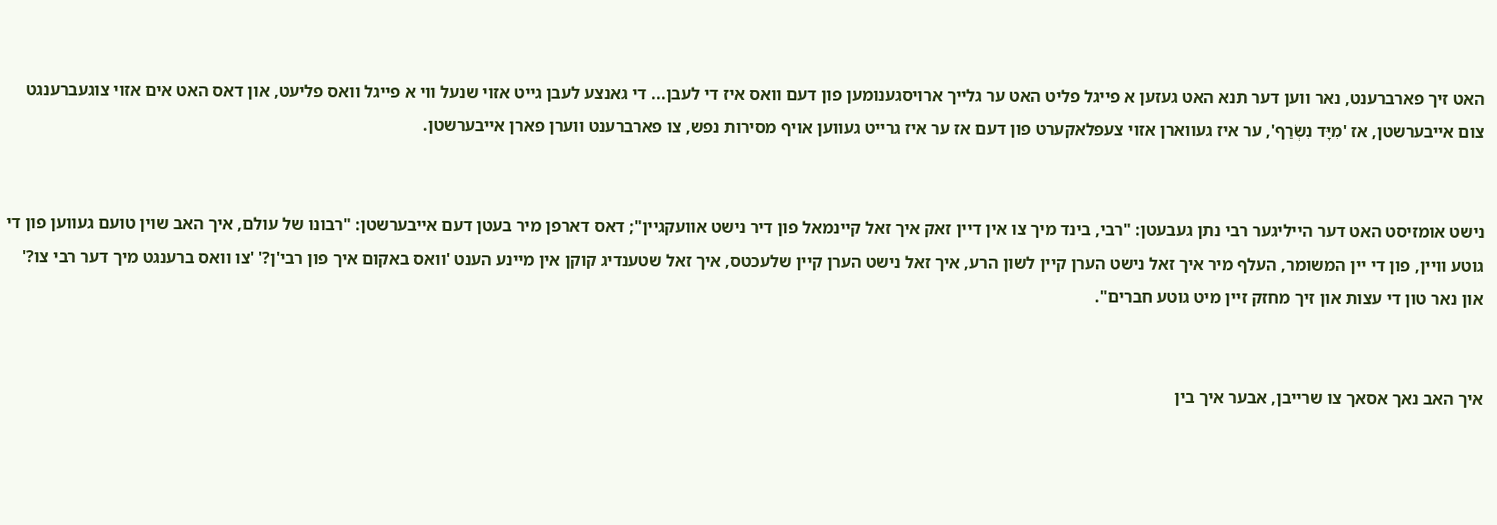האט זיך פארברענט, נאר ווען דער תנא האט געזען א פייגל פליט האט ער גלייך ארויסגענומען פון דעם וואס איז די לעבן... די גאנצע לעבן גייט אזוי שנעל ווי א פייגל וואס פליעט, און דאס האט אים אזוי צוגעברענגט צום אייבערשטן, אז 'מִיָּד נִשְׂרַף', ער איז געווארן אזוי צעפלאקערט פון דעם אז ער איז גרייט געווען אויף מסירות נפש, צו פארברענט ווערן פארן אייבערשטן.


נישט אומזיסט האט דער הייליגער רבי נתן געבעטן: "רבי, בינד מיך צו אין דיין זאק איך זאל קיינמאל פון דיר נישט אוועקגיין"; דאס דארפן מיר בעטן דעם אייבערשטן: "רבונו של עולם, איך האב שוין טועם געווען פון די גוטע וויין, פון די יין המשומר, העלף מיר איך זאל נישט הערן קיין לשון הרע, איך זאל נישט הערן קיין שלעכטס, איך זאל שטענדיג קוקן אין מיינע הענט 'וואס באקום איך פון רבי'ן?' 'צו וואס ברענגט מיך דער רבי צו?' און נאר טון די עצות און זיך מחזק זיין מיט גוטע חברים".


איך האב נאך אסאך צו שרייבן, אבער איך בין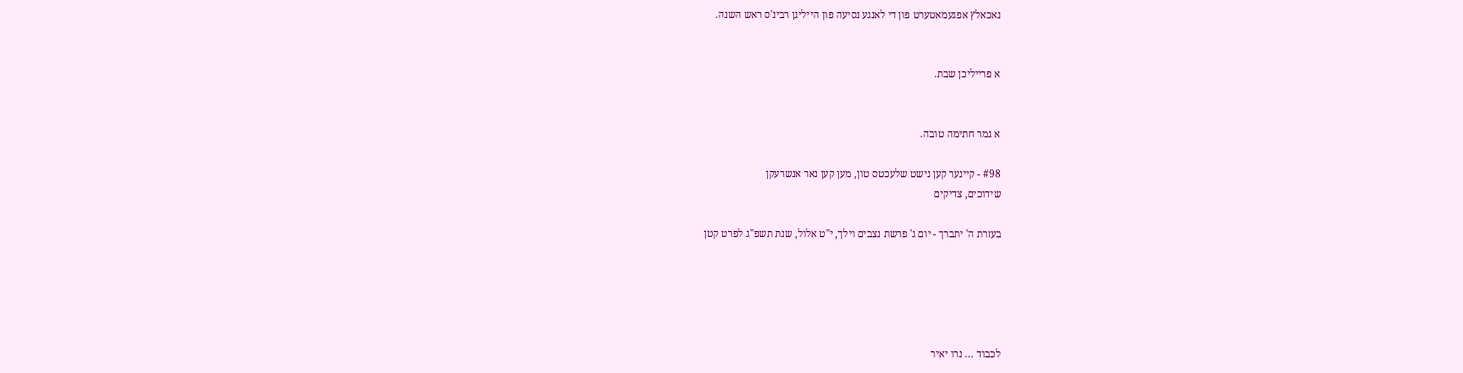נאכאלץ אפגעמאטערט פון די לאנגע נסיעה פון הייליגן רבינ'ס ראש השנה.


א פרייליכן שבת.


א גמר חתימה טובה.

#98 - קיינער קען נישט שלעכטס טון, מען קען נאר אנשרעקן
שידוכים, צדיקים

בעזרת ה' יתברך - יום ג' פרשת נצבים וילך, י"ט אלול, שנת תשפ"ג לפרט קטן





לכבוד ... נרו יאיר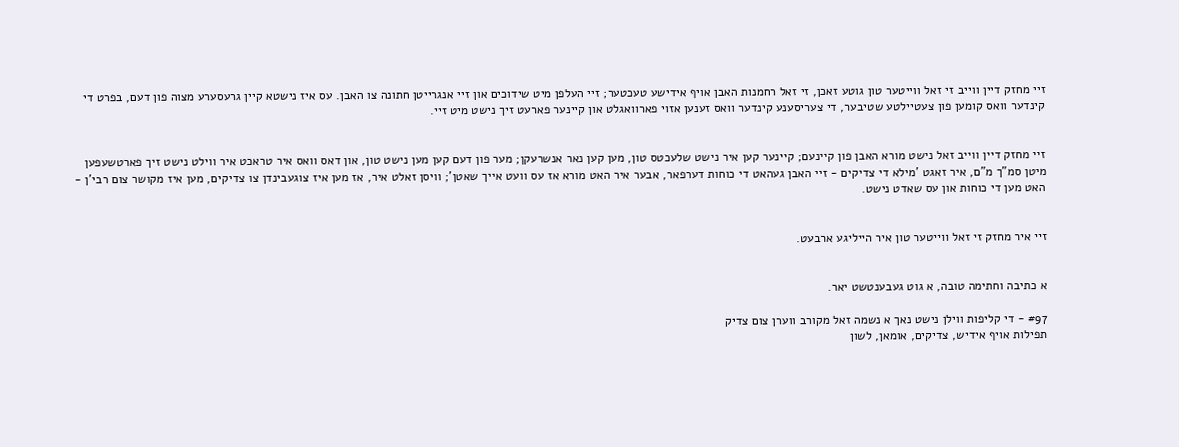זיי מחזק דיין ווייב זי זאל ווייטער טון גוטע זאכן, זי זאל רחמנות האבן אויף אידישע טעכטער; זיי העלפן מיט שידוכים און זיי אנגרייטן חתונה צו האבן. עס איז נישטא קיין גרעסערע מצוה פון דעם, בפרט די קינדער וואס קומען פון צעטיילטע שטיבער, די צעריסענע קינדער וואס זענען אזוי פארוואגלט און קיינער פארעט זיך נישט מיט זיי.


זיי מחזק דיין ווייב זאל נישט מורא האבן פון קיינעם; קיינער קען איר נישט שלעכטס טון, מען קען נאר אנשרעקן; מער פון דעם קען מען נישט טון, און דאס וואס איר טראכט איר ווילט נישט זיך פארטשעפען מיטן סמ"ך מ"ם, איר זאגט 'מילא די צדיקים - זיי האבן געהאט די כוחות דערפאר, אבער איר האט מורא אז עס וועט אייך שאטן'; וויסן זאלט איר, אז מען איז צוגעבינדן צו צדיקים, מען איז מקושר צום רבי'ן - האט מען די כוחות און עס שאדט נישט.


זיי איר מחזק זי זאל ווייטער טון איר הייליגע ארבעט.


א כתיבה וחתימה טובה, א גוט געבענטשט יאר.

#97 - די קליפות ווילן נישט נאך א נשמה זאל מקורב ווערן צום צדיק
תפילות אויף אידיש, צדיקים, אומאן, לשון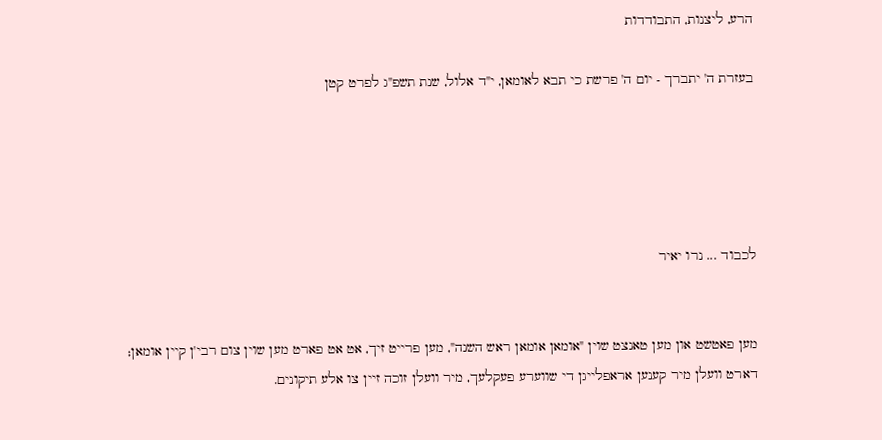הרע, ליצנות, התבודדות

בעזרת ה' יתברך - יום ה' פרשת כי תבא לאומאן, י"ד אלול, שנת תשפ"ג לפרט קטן





לכבוד ... נרו יאיר


מען פאטשט און מען טאנצט שוין "אומאן אומאן ראש השנה", מען פרייט זיך, אט אט פארט מען שוין צום רבי'ן קיין אומאן; דארט וועלן מיר קענען אראפלייגן די שווערע פעקלעך, מיר וועלן זוכה זיין צו אלע תיקונים.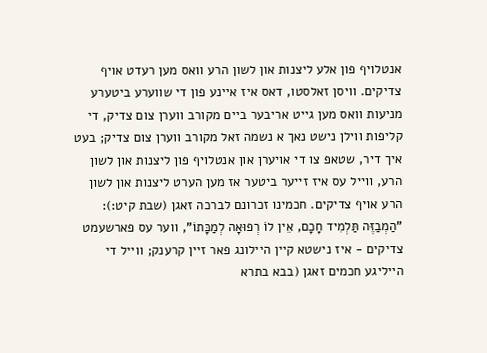אנטלויף פון אלע ליצנות און לשון הרע וואס מען רעדט אויף צדיקים. וויסן זאלסטו, דאס איז איינע פון די שווערע ביטערע מניעות וואס מען גייט אריבער ביים מקורב ווערן צום צדיק, די קליפות ווילן נישט נאך א נשמה זאל מקורב ווערן צום צדיק; בעט איך דיר, שטאפ צו די אויערן און אנטלויף פון ליצנות און לשון הרע, ווייל עס איז זייער ביטער אז מען הערט ליצנות און לשון הרע אויף צדיקים. חכמינו זכרונם לברכה זאגן (שבת קיט:): "הַמְבַזֶּה תַּלְמִיד חָכָם, אֵין לוֹ רְפוּאָה לְמַכָּתוֹ", ווער עס פארשעמט צדיקים - איז נישטא קיין היילונג פאר זיין קרענק; ווייל די הייליגע חכמים זאגן (בבא בתרא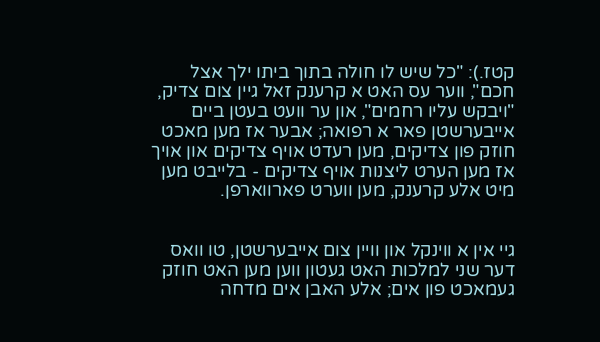קטז.): "כל שיש לו חולה בתוך ביתו ילך אצל חכם", ווער עס האט א קרענק זאל גיין צום צדיק, "ויבקש עליו רחמים", און ער וועט בעטן ביים אייבערשטן פאר א רפואה; אבער אז מען מאכט חוזק פון צדיקים, מען רעדט אויף צדיקים און אויך אז מען הערט ליצנות אויף צדיקים - בלייבט מען מיט אלע קרענק, מען ווערט פארווארפן.


גיי אין א ווינקל און וויין צום אייבערשטן, טו וואס דער שני למלכות האט געטון ווען מען האט חוזק געמאכט פון אים; אלע האבן אים מדחה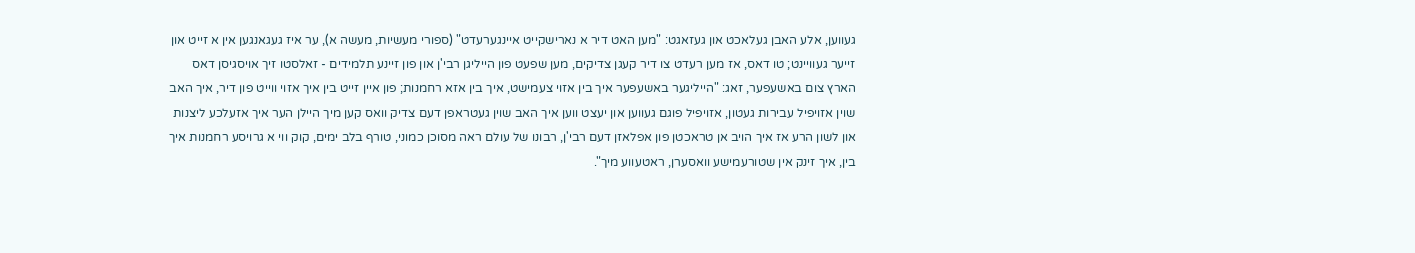געווען, אלע האבן געלאכט און געזאגט: "מען האט דיר א נארישקייט איינגערעדט" (ספורי מעשיות, מעשה א), ער איז געגאנגען אין א זייט און זייער געוויינט; טו דאס, אז מען רעדט צו דיר קעגן צדיקים, מען שפעט פון הייליגן רבי'ן און פון זיינע תלמידים - זאלסטו זיך אויסגיסן דאס הארץ צום באשעפער, זאג: "הייליגער באשעפער איך בין אזוי צעמישט, איך בין אזא רחמנות; פון איין זייט בין איך אזוי ווייט פון דיר, איך האב שוין אזויפיל עבירות געטון, אזויפיל פוגם געווען און יעצט ווען איך האב שוין געטראפן דעם צדיק וואס קען מיך היילן הער איך אזעלכע ליצנות און לשון הרע אז איך הויב אן טראכטן פון אפלאזן דעם רבי'ן, רבונו של עולם ראה מסוכן כמוני, טורף בלב ימים, קוק ווי א גרויסע רחמנות איך בין, איך זינק אין שטורעמישע וואסערן, ראטעווע מיך".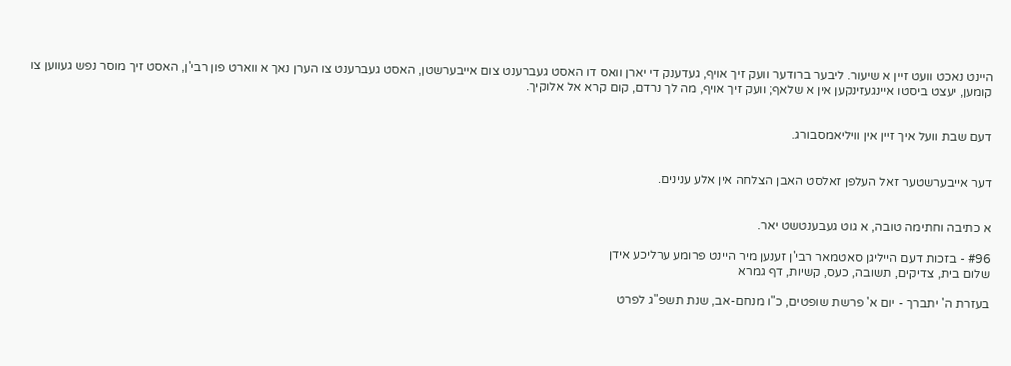היינט נאכט וועט זיין א שיעור. ליבער ברודער וועק זיך אויף, געדענק די יארן וואס דו האסט געברענט צום אייבערשטן, האסט געברענט צו הערן נאך א ווארט פון רבי'ן, האסט זיך מוסר נפש געווען צו קומען, יעצט ביסטו איינגעזינקען אין א שלאף; וועק זיך אויף, מה לך נרדם, קום קרא אל אלוקיך.


דעם שבת וועל איך זיין אין וויליאמסבורג.


דער אייבערשטער זאל העלפן זאלסט האבן הצלחה אין אלע ענינים.


א כתיבה וחתימה טובה, א גוט געבענטשט יאר.

#96 - בזכות דעם הייליגן סאטמאר רבי'ן זענען מיר היינט פרומע ערליכע אידן
שלום בית, צדיקים, תשובה, כעס, קשיות, דף גמרא

בעזרת ה' יתברך - יום א' פרשת שופטים, כ"ו מנחם-אב, שנת תשפ"ג לפרט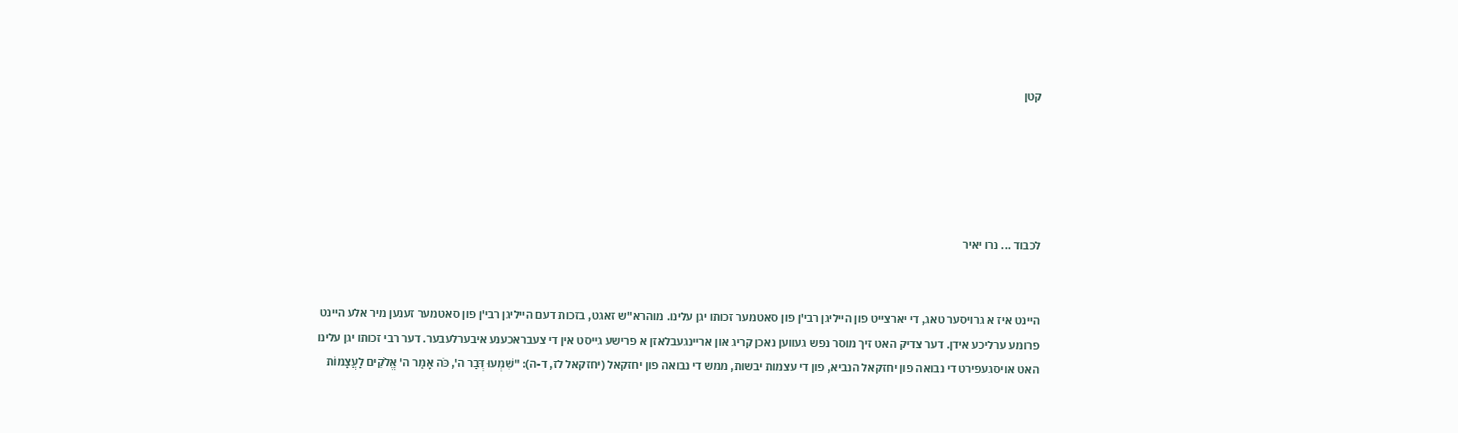קטן





לכבוד ... נרו יאיר


היינט איז א גרויסער טאג, די יארצייט פון הייליגן רבי'ן פון סאטמער זכותו יגן עלינו. מוהרא"ש זאגט, בזכות דעם הייליגן רבי'ן פון סאטמער זענען מיר אלע היינט פרומע ערליכע אידן. דער צדיק האט זיך מוסר נפש געווען נאכן קריג און אריינגעבלאזן א פרישע גייסט אין די צעבראכענע איבערלעבער. דער רבי זכותו יגן עלינו האט אויסגעפירט די נבואה פון יחזקאל הנביא, פון די עצמות יבשות, ממש די נבואה פון יחזקאל (יחזקאל לז, ד-ה): "שִׁמְעוּ דְּבַר ה', כֹּה אָמַר ה' אֱלֹקִים לָעֲצָמוֹת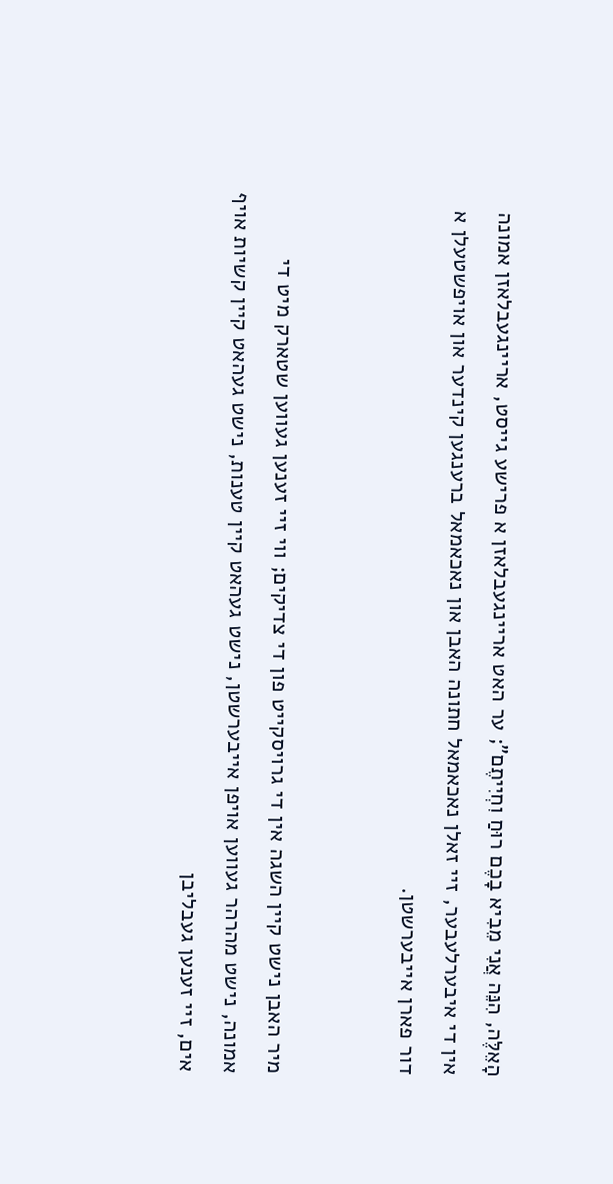הָאֵלֶּה, הִנֵּה אֲנִי מֵבִיא בָכֶם רוּחַ וִחְיִיתֶם"; ער האט אריינגעבלאזן א פרישע גייסט, אריינגעבלאזן אמונה אין די איבערלעבער, זיי זאלן נאכאמאל חתונה האבן און נאכאמאל ברענגען קינדער און אויפשטעלן א דור פארן אייבערשטן.


מיר האבן נישט קיין השגה אין די גרויסקייט פון די צדיקים; ווי זיי זענען געווען שטארק מיט די אמונה, נישט מהרהר געווען אויפן אייבערשטן, נישט געהאט קיין טענות, נישט געהאט קיין קשיות אויף אים, זיי זענען געבליבן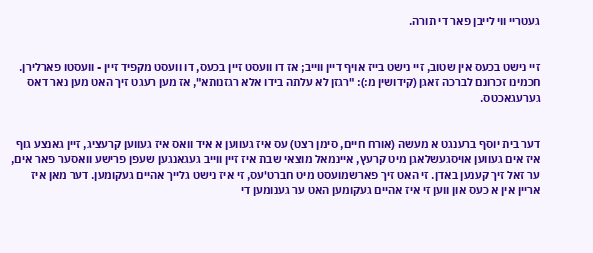געטריי ווי לייבן פאר די תורה.


זיי נישט בכעס אין שטוב, זיי נישט בייז אויף דיין ווייב; אז דו וועסט זיין בכעס, דו וועסט מקפיד זיין - וועסטו פארלירן. חכמינו זכרונם לברכה זאגן (קידושין מ:): "רגזן לא עלתה בידו אלא רגזנותא", אז מען רעגט זיך האט מען נאר דאס גערעגאכטס.


דער בית יוסף ברענגט א מעשה (אורח חיים, סימן רצט) עס איז געווען א איד וואס איז געווען קרעציג, זיין גאנצע גוף איז אים געווען אויסגעשלאגן מיט קרעץ, איינמאל מוצאי שבת איז זיין ווייב געגאנגען שעפן פרישע וואסער פאר אים, ער זאל זיך קענען באדן. זי האט זיך פארשמועסט מיט חברט'עס, זי איז נישט גלייך אהיים געקומען. דער מאן איז אריין אין א כעס און ווען זי איז אהיים געקומען האט ער גענומען די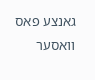גאנצע פאס וואסער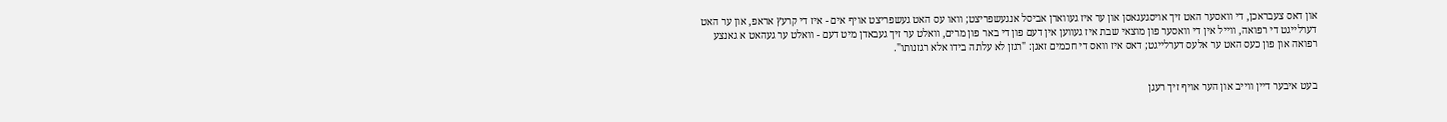און דאס צעבראכן, די וואסער האט זיך אויסגעגאסן און ער איז געווארן אביסל אנגעשפריצט; וואו עס האט געשפריצט אויף אים - איז די קרעץ אראפ, און ער האט דערלייגט די רפואה, ווייל אין די וואסער פון מוצאי שבת איז געווען אין דעם פון די באר פון מרים, וואלט ער זיך געבאדן מיט דעם - וואלט ער געהאט א גאנצע רפואה און פון כעס האט ער אלעס דערלייגט; דאס איז וואס די חכמים זאגן: "רגזן לא עלתה בידו אלא רגזנותו".


בעט איבער דיין ווייב און הער אויף זיך רעגן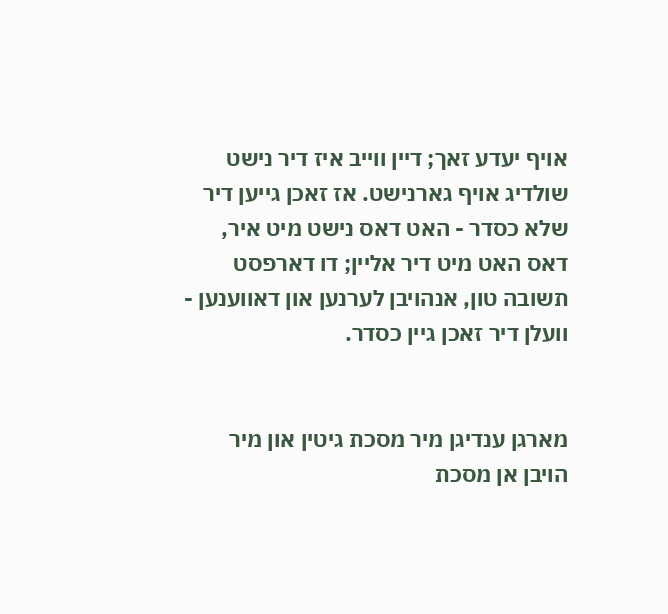אויף יעדע זאך; דיין ווייב איז דיר נישט שולדיג אויף גארנישט. אז זאכן גייען דיר שלא כסדר - האט דאס נישט מיט איר, דאס האט מיט דיר אליין; דו דארפסט תשובה טון, אנהויבן לערנען און דאווענען - וועלן דיר זאכן גיין כסדר.


מארגן ענדיגן מיר מסכת גיטין און מיר הויבן אן מסכת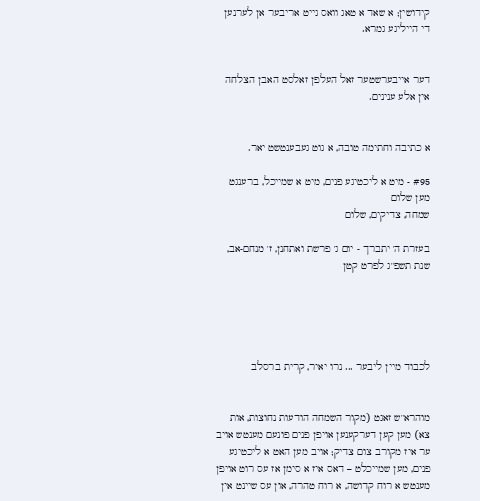קידושין; א שאד א טאג וואס גייט אריבער אן לערנען די הייליגע גמרא.


דער אייבערשטער זאל העלפן זאלסט האבן הצלחה אין אלע ענינים.


א כתיבה וחתימה טובה, א גוט געבענטשט יאר.

#95 - מיט א ליכטיגע פנים, מיט א שמייכל, ברענגט מען שלום
שמחה, צדיקים, שלום

בעזרת ה' יתברך - יום ג' פרשת ואתחנן, ז' מנחם-אב, שנת תשפ"ג לפרט קטן





לכבוד מיין ליבער ... נרו יאיר, קרית ברסלב


מוהרא"ש זאגט (מקור השמחה הודעות נחוצות, אות צא) מען קען דערקענען אויפן פנים פונעם מענטש אויב ער איז מקורב צום צדיק; אויב מען האט א ליכטיגע פנים, מען שמייכלט – דאס איז א סימן אז עס רוט אויפן מענטש א רוח קדושה, א רוח טהרה, און עס שיינט אין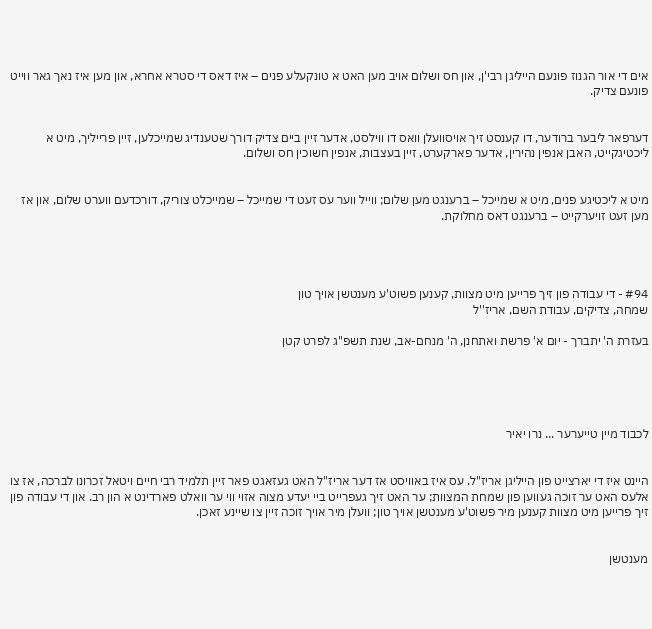אים די אור הגנוז פונעם הייליגן רבי'ן, און חס ושלום אויב מען האט א טונקעלע פנים – איז דאס די סטרא אחרא, און מען איז נאך גאר ווייט פונעם צדיק.


דערפאר ליבער ברודער, דו קענסט זיך אויסוועלן וואס דו ווילסט, אדער זיין ביים צדיק דורך שטענדיג שמייכלען, זיין פרייליך, מיט א ליכטיגקייט, האבן אנפין נהירין, אדער פארקערט, זיין בעצבות, אנפין חשוכין חס ושלום.


מיט א ליכטיגע פנים, מיט א שמייכל – ברענגט מען שלום; ווייל ווער עס זעט די שמייכל – שמייכלט צוריק, דורכדעם ווערט שלום, און אז מען זעט זויערקייט – ברענגט דאס מחלוקת.




#94 - די עבודה פון זיך פרייען מיט מצוות, קענען פשוט'ע מענטשן אויך טון
שמחה, צדיקים, עבודת השם, אריז''ל

בעזרת ה' יתברך - יום א' פרשת ואתחנן, ה' מנחם-אב, שנת תשפ"ג לפרט קטן





לכבוד מיין טייערער ... נרו יאיר


היינט איז די יארצייט פון הייליגן אריז"ל. עס איז באוויסט אז דער אריז"ל האט געזאגט פאר זיין תלמיד רבי חיים ויטאל זכרונו לברכה, אז צו אלעס האט ער זוכה געווען פון שמחת המצוות; ער האט זיך געפרייט ביי יעדע מצוה אזוי ווי ער וואלט פארדינט א הון רב. און די עבודה פון זיך פרייען מיט מצוות קענען מיר פשוט'ע מענטשן אויך טון; וועלן מיר אויך זוכה זיין צו שיינע זאכן.


מענטשן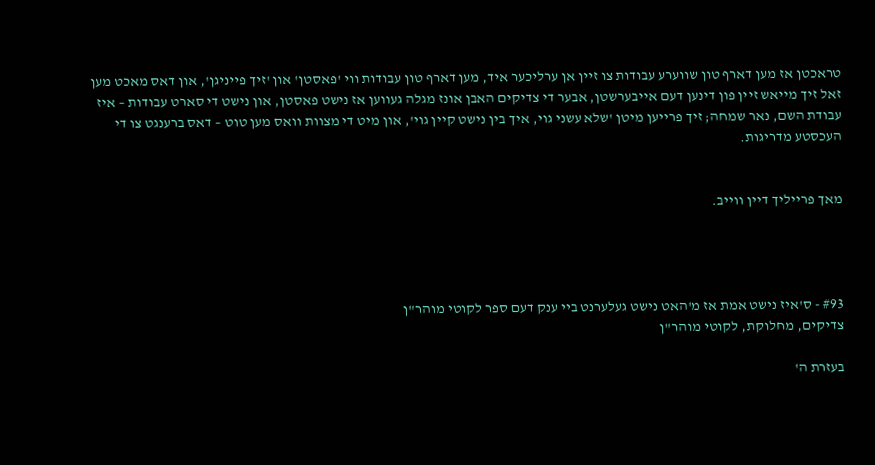טראכטן אז מען דארף טון שווערע עבודות צו זיין אן ערליכער איד, מען דארף טון עבודות ווי 'פאסטן' און 'זיך פייניגן', און דאס מאכט מען זאל זיך מייאש זיין פון דינען דעם אייבערשטן, אבער די צדיקים האבן אונז מגלה געווען אז נישט פאסטן, און נישט די סארט עבודות – איז עבודת השם, נאר שמחה; זיך פרייען מיטן 'שלא עשני גוי, איך בין נישט קיין גוי', און מיט די מצוות וואס מען טוט – דאס ברענגט צו די העכסטע מדריגות.


מאך פרייליך דיין ווייב.




#93 - ס'איז נישט אמת אז מ'האט נישט געלערנט ביי ענק דעם ספר לקוטי מוהר"ן
צדיקים, מחלוקת, לקוטי מוהר"ן

בעזרת ה'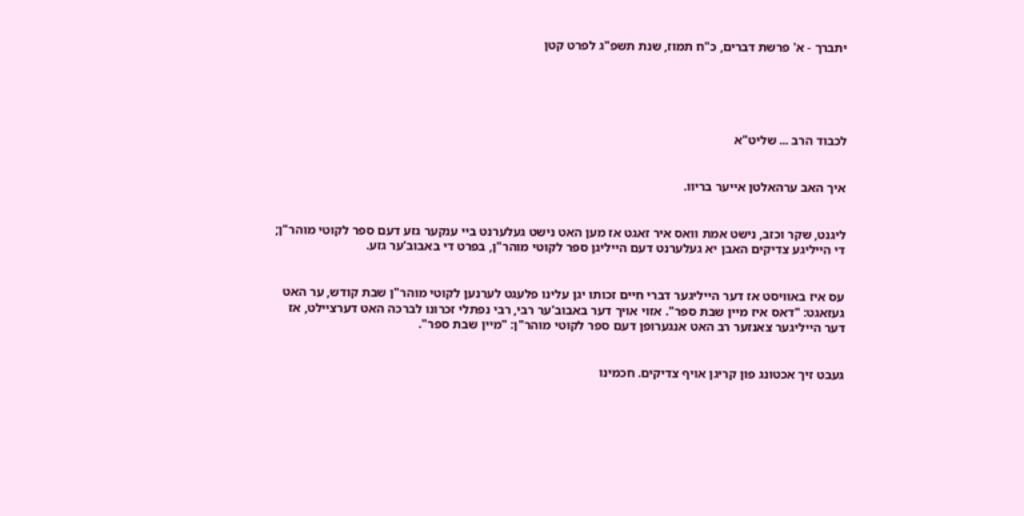יתברך - א' פרשת דברים, כ"ח תמוז, שנת תשפ"ג לפרט קטן





לכבוד הרב ... שליט"א


איך האב ערהאלטן אייער בריוו.


ליגנט, שקר וכזב, נישט אמת וואס איר זאגט אז מען האט נישט געלערנט ביי ענקער גזע דעם ספר לקוטי מוהר"ן; די הייליגע צדיקים האבן יא געלערנט דעם הייליגן ספר לקוטי מוהר"ן, בפרט די באבוב'ער גזע.


עס איז באוויסט אז דער הייליגער דברי חיים זכותו יגן עלינו פלעגט לערנען לקוטי מוהר"ן שבת קודש, ער האט געזאגט: "דאס איז מיין שבת ספר". אזוי אויך דער באבוב'ער רבי, רבי נפתלי זכרונו לברכה האט דערציילט, אז דער הייליגער צאנזער רב האט אנגערופן דעם ספר לקוטי מוהר"ן: "מיין שבת ספר".


געבט זיך אכטונג פון קריגן אויף צדיקים. חכמינו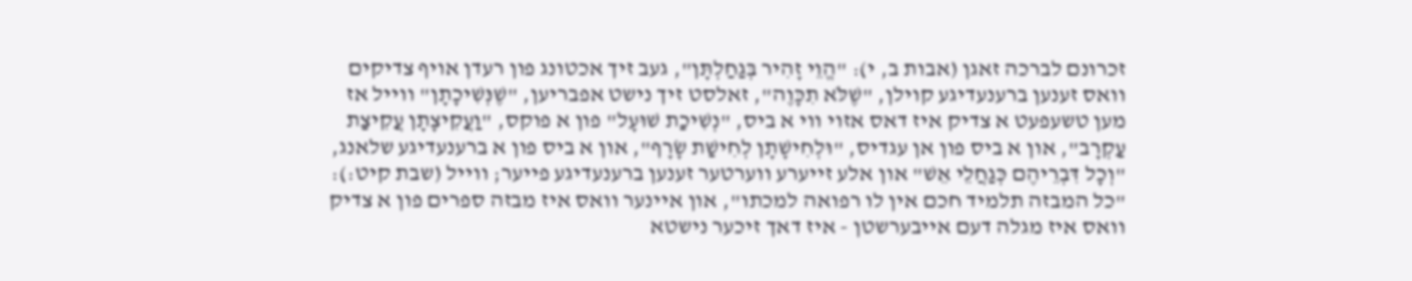זכרונם לברכה זאגן (אבות ב, י): "הֱוֵי זָהִיר בְּגַחַלְתָּן", געב זיך אכטונג פון רעדן אויף צדיקים וואס זענען ברענעדיגע קוילן, "שֶׁלֹּא תִכָּוֶה", זאלסט זיך נישט אפבריען, "שֶׁנְּשִׁיכָתָן" ווייל אז מען טשעפעט א צדיק איז דאס אזוי ווי א ביס, "נְשִׁיכַת שׁוּעָל" פון א פוקס, "וַעֲקִיצָתָן עֲקִיצַת עַקְרָב", און א ביס פון אן עגדיס, "וּלְחִישָׁתָן לְחִישַׁת שָׂרָף", און א ביס פון א ברענעדיגע שלאנג, "וְכָל דִּבְרֵיהֶם כְּגַחֲלֵי אֵשׁ" און אלע זייערע ווערטער זענען ברענעדיגע פייער; ווייל (שבת קיט:): "כל המבזה תלמיד חכם אין לו רפואה למכתו", און איינער וואס איז מבזה ספרים פון א צדיק וואס איז מגלה דעם אייבערשטן - איז דאך זיכער נישטא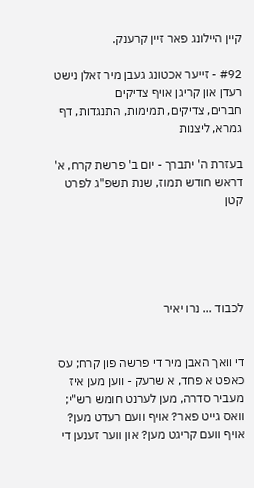קיין היילונג פאר זיין קרענק.

#92 - זייער אכטונג געבן מיר זאלן נישט רעדן און קריגן אויף צדיקים
חברים, צדיקים, תמימות, התנגדות, דף גמרא, ליצנות

בעזרת ה' יתברך - יום ב' פרשת קרח, א' דראש חודש תמוז, שנת תשפ"ג לפרט קטן





לכבוד ... נרו יאיר


די וואך האבן מיר די פרשה פון קרח; עס כאפט א פחד, א שרעק - ווען מען איז מעביר סדרה, מען לערנט חומש רש"י; וואס גייט פאר? אויף וועם רעדט מען? אויף וועם קריגט מען? און ווער זענען די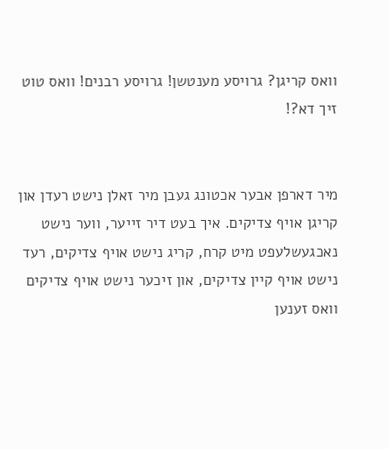וואס קריגן? גרויסע מענטשן! גרויסע רבנים! וואס טוט זיך דא?!


מיר דארפן אבער אכטונג געבן מיר זאלן נישט רעדן און קריגן אויף צדיקים. איך בעט דיר זייער, ווער נישט נאכגעשלעפט מיט קרח, קריג נישט אויף צדיקים, רעד נישט אויף קיין צדיקים, און זיכער נישט אויף צדיקים וואס זענען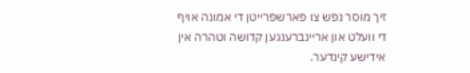זיך מוסר נפש צו פארשפרייטן די אמונה אויף די וועלט און אריינברענגען קדושה וטהרה אין אידישע קינדער.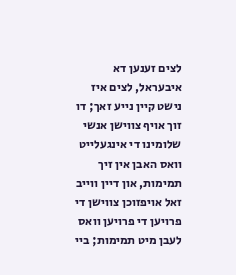לצים זענען דא איבעראל, לצים איז נישט קיין נייע זאך; דו זוך אויף צווישן אנשי שלומינו די אינגעלייט וואס האבן אין זיך תמימות, און דיין ווייב זאל אויפזוכן צווישן די פרויען די פרויען וואס לעבן מיט תמימות; ביי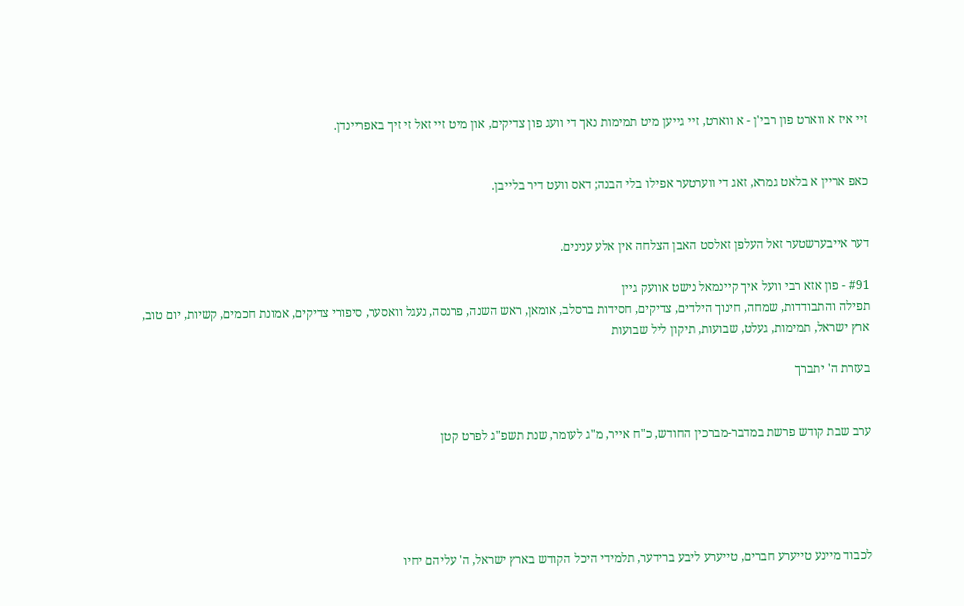זיי איז א ווארט פון רבי'ן - א ווארט, זיי גייען מיט תמימות נאך די וועג פון צדיקים, און מיט זיי זאל זי זיך באפריינדן.


כאפ אריין א בלאט גמרא, זאג די ווערטער אפילו בלי הבנה; דאס וועט דיר בלייבן.


דער אייבערשטער זאל העלפן זאלסט האבן הצלחה אין אלע ענינים.

#91 - פון אזא רבי וועל איך קיינמאל נישט אוועק גיין
תפילה והתבודדות, שמחה, חינוך הילדים, צדיקים, חסידות ברסלב, אומאן, ראש השנה, פרנסה, נעגל וואסער, סיפורי צדיקים, אמונת חכמים, קשיות, יום טוב, ארץ ישראל, תמימות, געלט, שבועות, תיקון ליל שבועות

בעזרת ה' יתברך


ערב שבת קודש פרשת במדבר-מברכין החודש, כ"ח אייר, מ"ג לעומר, שנת תשפ"ג לפרט קטן





לכבוד מיינע טייערע חברים, טייערע ליבע ברידער, תלמידי היכל הקודש בארץ ישראל, ה' עליהם יחיו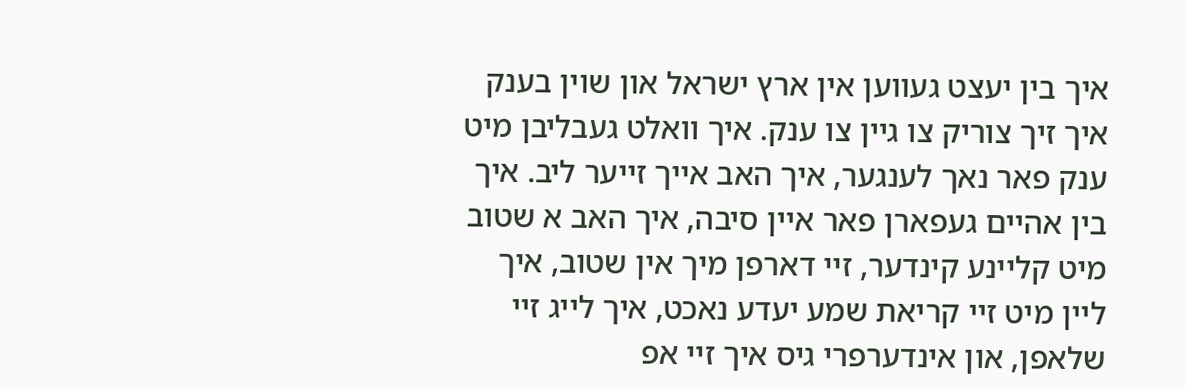איך בין יעצט געווען אין ארץ ישראל און שוין בענק איך זיך צוריק צו גיין צו ענק. איך וואלט געבליבן מיט ענק פאר נאך לענגער, איך האב אייך זייער ליב. איך בין אהיים געפארן פאר איין סיבה, איך האב א שטוב מיט קליינע קינדער, זיי דארפן מיך אין שטוב, איך ליין מיט זיי קריאת שמע יעדע נאכט, איך לייג זיי שלאפן, און אינדערפרי גיס איך זיי אפ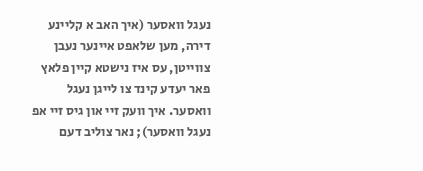נעגל וואסער (איך האב א קליינע דירה, מען שלאפט איינער נעבן צווייטן, עס איז נישטא קיין פלאץ פאר יעדע קינד צו לייגן נעגל וואסער. איך וועק זיי און גיס זיי אפ נעגל וואסער); נאר צוליב דעם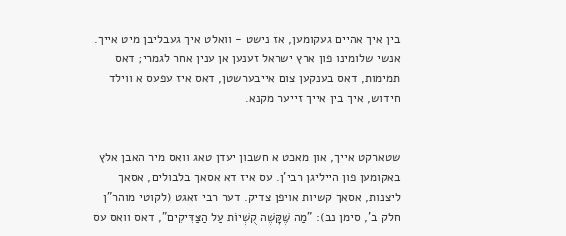בין איך אהיים געקומען, אז נישט - וואלט איך געבליבן מיט אייך. אנשי שלומינו פון ארץ ישראל זענען אן ענין אחר לגמרי; דאס תמימות, דאס בענקען צום אייבערשטן, דאס איז עפעס א ווילד חידוש, איך בין אייך זייער מקנא.


שטארקט אייך, און מאכט א חשבון יעדן טאג וואס מיר האבן אלץ באקומען פון הייליגן רבי'ן. עס איז דא אסאך בלבולים, אסאך ליצנות, אסאך קשיות אויפן צדיק. דער רבי זאגט (לקוטי מוהר"ן חלק ב', סימן נב): "מַה שֶּׁקָּשֶׁה קֻשְׁיוֹת עַל הַצַּדִּיקִים", דאס וואס עס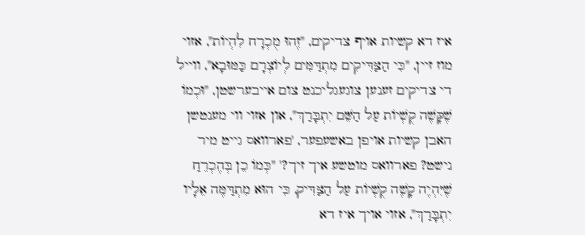איז דא קשיות אויף צדיקים, "זֶהוּ מֻכְרָח לִהְיוֹת", אזוי מוז זיין, "כִּי הַצַּדִּיקִים מִתְדַּמִּים לְיוֹצְרָם כַּמּוּבָא", ווייל די צדיקים זענען צוגעגליכנט צום אייבערשטן, "וּכְמוֹ שֶׁקָּשֶׁה קֻשְׁיוֹת עַל הַשֵּׁם יִתְבָּרַךְ", און אזוי ווי מענטשן האבן קשיות אויפן באשעפער, 'פארוואס גייט מיר נישט? פארוואס מוטשע איך זיך?' "כְּמוֹ כֵן בְּהֶכְרֵחַ שֶׁיִּהְיֶה קָשֶׁה קֻשְׁיוֹת עַל הַצַּדִּיק, כִּי הוּא מִתְדַּמֶּה אֵלָיו יִתְבָּרַךְ", אזוי אויך איז דא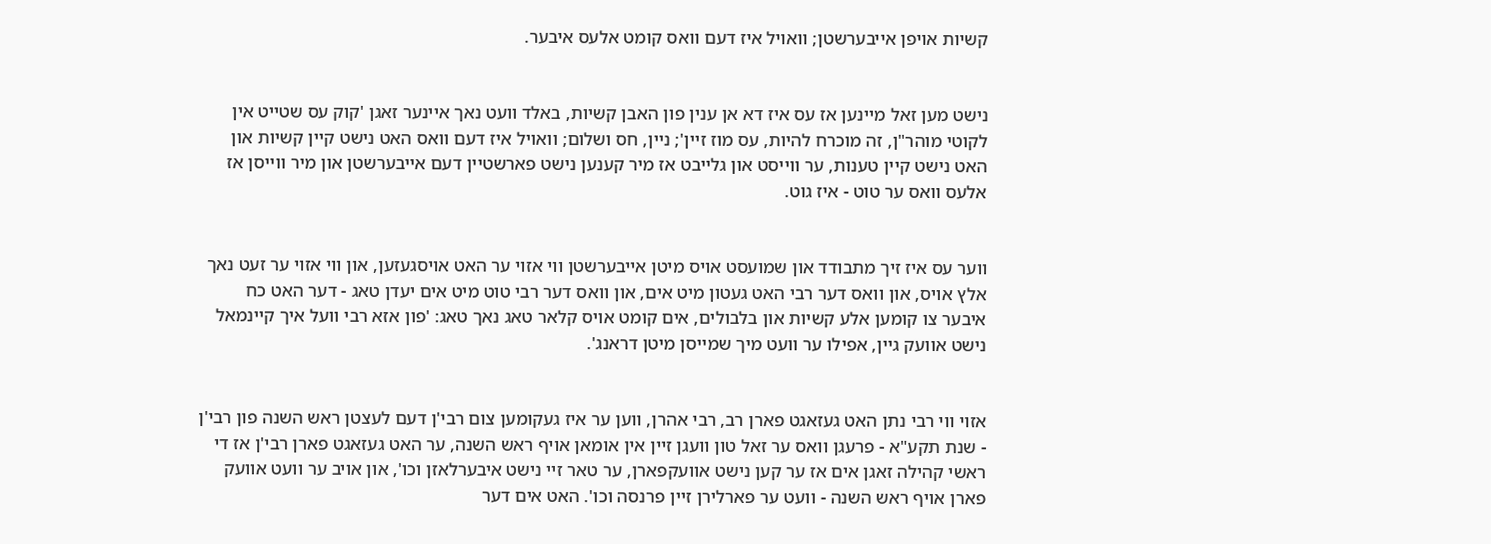קשיות אויפן אייבערשטן; וואויל איז דעם וואס קומט אלעס איבער.


נישט מען זאל מיינען אז עס איז דא אן ענין פון האבן קשיות, באלד וועט נאך איינער זאגן 'קוק עס שטייט אין לקוטי מוהר"ן, זה מוכרח להיות, עס מוז זיין'; ניין, חס ושלום; וואויל איז דעם וואס האט נישט קיין קשיות און האט נישט קיין טענות, ער ווייסט און גלייבט אז מיר קענען נישט פארשטיין דעם אייבערשטן און מיר ווייסן אז אלעס וואס ער טוט - איז גוט.


ווער עס איז זיך מתבודד און שמועסט אויס מיטן אייבערשטן ווי אזוי ער האט אויסגעזען, און ווי אזוי ער זעט נאך אלץ אויס, און וואס דער רבי האט געטון מיט אים, און וואס דער רבי טוט מיט אים יעדן טאג - דער האט כח איבער צו קומען אלע קשיות און בלבולים, אים קומט אויס קלאר טאג נאך טאג: 'פון אזא רבי וועל איך קיינמאל נישט אוועק גיין, אפילו ער וועט מיך שמייסן מיטן דראנג'.


אזוי ווי רבי נתן האט געזאגט פארן רב, רבי אהרן, ווען ער איז געקומען צום רבי'ן דעם לעצטן ראש השנה פון רבי'ן - שנת תקע"א - פרעגן וואס ער זאל טון וועגן זיין אין אומאן אויף ראש השנה, ער האט געזאגט פארן רבי'ן אז די ראשי קהילה זאגן אים אז ער קען נישט אוועקפארן, ער טאר זיי נישט איבערלאזן וכו', און אויב ער וועט אוועק פארן אויף ראש השנה - וועט ער פארלירן זיין פרנסה וכו'. האט אים דער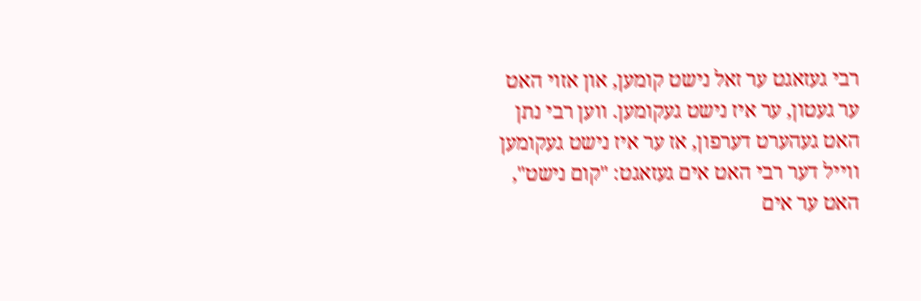רבי געזאגט ער זאל נישט קומען, און אזוי האט ער געטון, ער איז נישט געקומען. ווען רבי נתן האט געהערט דערפון, אז ער איז נישט געקומען ווייל דער רבי האט אים געזאגט: "קום נישט", האט ער אים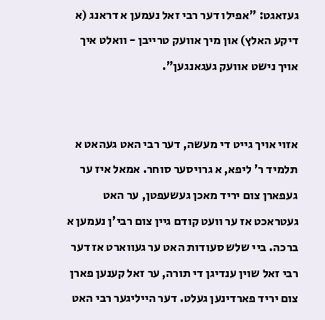געזאגט: "אפילו דער רבי זאל נעמען א דראנג (א דיקע האלץ) און מיך אוועק טרייבן - וואלט איך אויך נישט אוועק געגאנגען".


אזוי אויך גייט די מעשה, דער רבי האט געהאט א תלמיד ר' ליפא, א גרויסער סוחר. אמאל איז ער געפארן צום יריד מאכן געשעפטן, ער האט געטראכט אז ער וועט קודם גיין צום רבי'ן נעמען א ברכה. ביי שלש סעודות האט ער געווארט אז דער רבי זאל שוין ענדיגן די תורה, ער זאל קענען פארן צום יריד פארדינען געלט. דער הייליגער רבי האט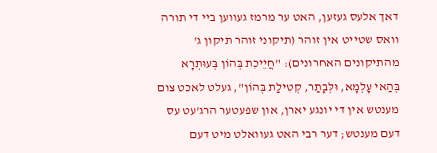דאך אלעס געזען, האט ער מרמז געווען ביי די תורה וואס שטייט אין זוהר (תיקוני זוהר תיקון ג' מהתיקונים האחרונים): "חֲיֵיכִת בְּהוֹן בְּעוּתְרָא בְּהַאי עָלְמָא, וּלְּבָתַר, קְטִילַת בְּהוֹן", געלט לאכט צום מענטש אין די יונגע יארן, און שפעטער הרג'עט עס דעם מענטש; דער רבי האט געוואלט מיט דעם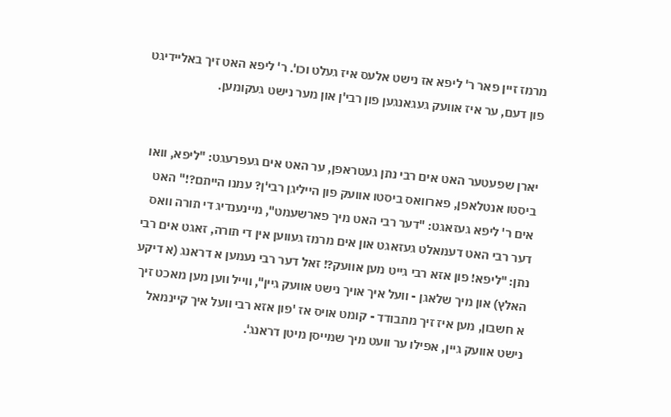מרמז זיין פאר ר' ליפא אז נישט אלעס איז געלט וכו'. ר' ליפא האט זיך באליידיגט פון דעם, ער איז אוועק געגאנגען פון רבי'ן און מער נישט געקומען.


יארן שפעטער האט אים רבי נתן געטראפן, ער האט אים געפרעגט: "ליפא, וואו ביסטו אנטלאפן, פארוואס ביסטו אוועק פון הייליגן רבי'ן? עמנו הייתם?!" האט אים ר' ליפא געזאגט: "דער רבי האט מיך פארשעמט", מיינענדיג די תורה וואס דער רבי האט דעמאלט געזאגט און אים מרמז געווען אין די תורה, זאגט אים רבי נתן: "ליפא! פון אזא רבי גייט מען אוועק?! זאל דער רבי נעמען א דראנג (א דיקע האלץ) און מיך שלאגן - וועל איך אויך נישט אוועק גיין", ווייל ווען מען מאכט זיך א חשבון, מען איז זיך מתבודד - קומט אויס אז 'פון אזא רבי וועל איך קיינמאל נישט אוועק גיין, אפילו ער וועט מיך שמייסן מיטן דראנג'.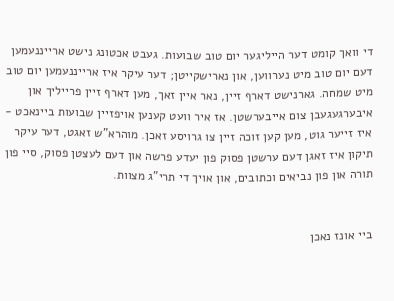די וואך קומט דער הייליגער יום טוב שבועות. געבט אכטונג נישט ארייננעמען דעם יום טוב מיט נערווען, און נארישקייטן; דער עיקר איז ארייננעמען יום טוב מיט שמחה. גארנישט דארף זיין, נאר איין זאך, מען דארף זיין פרייליך און איבערגעגעבן צום אייבערשטן. אז איר וועט קענען אויפזיין שבועות ביינאכט - איז זייער גוט, מען קען זוכה זיין צו גרויסע זאכן. מוהרא"ש זאגט, דער עיקר תיקון איז זאגן דעם ערשטן פסוק פון יעדע פרשה און דעם לעצטן פסוק, סיי פון תורה און פון נביאים וכתובים, און אויך די תרי"ג מצוות.


ביי אונז נאכן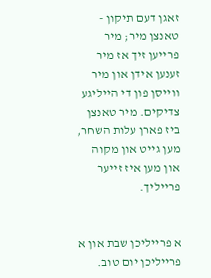זאגן דעם תיקון - טאנצן מיר; מיר פרייען זיך אז מיר זענען אידן און מיר ווייסן פון די הייליגע צדיקים. מיר טאנצן ביז פארן עלות השחר, מען גייט און מקוה און מען איז זייער פרייליך.


א פרייליכן שבת און א פרייליכן יום טוב.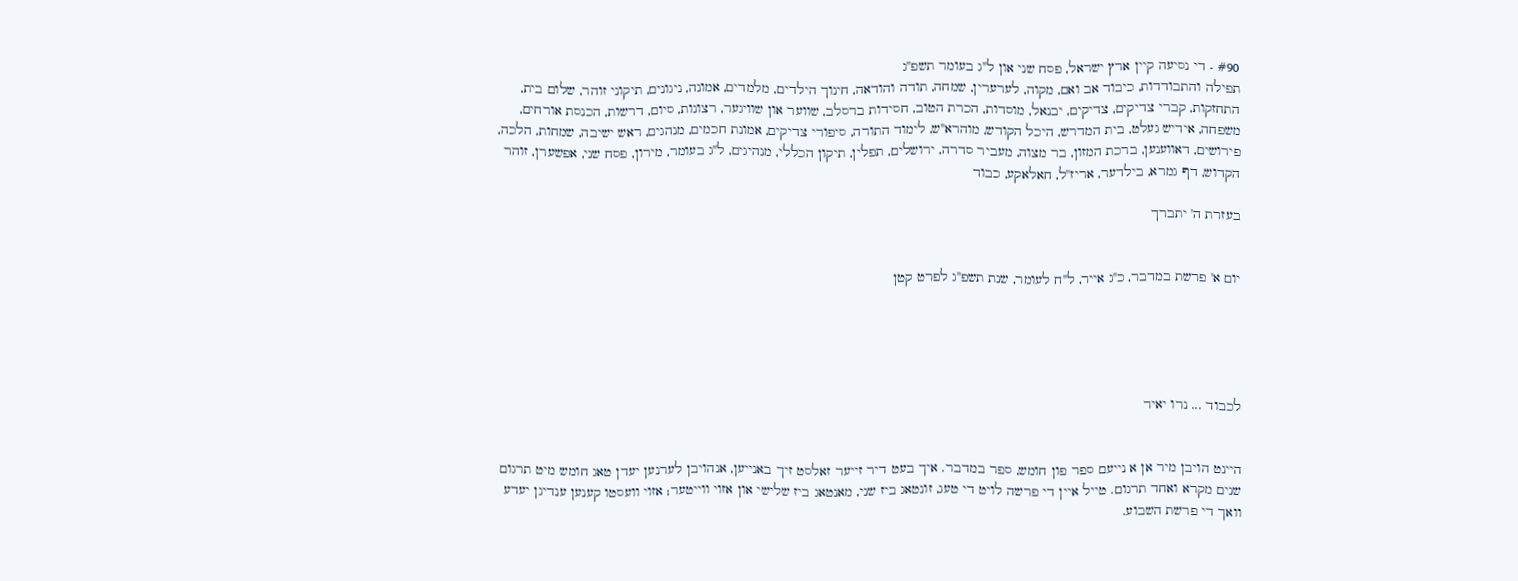#90 - די נסיעה קיין ארץ ישראל, פסח שני און ל"ג בעומר תשפ"ג
תפילה והתבודדות, כיבוד אב ואם, מקוה, לערערין, שמחה, תודה והודאה, חינוך הילדים, מלמדים, אמונה, ניגונים, תיקוני זוהר, שלום בית, התחזקות, קברי צדיקים, צדיקים, יבנאל, מוסדות, הכרת הטוב, חסידות ברסלב, שווער און שוויגער, רצונות, סיום, דרשות, הכנסת אורחים, משפחה, אידיש געלט, בית המדרש, היכל הקודש, מוהרא"ש, לימוד התורה, סיפורי צדיקים, אמונת חכמים, מנהגים, ראש ישיבה, שמחות, הלכה, פירושים, דאווענען, ברכת המזון, בר מצוה, מעביר סדרה, ירושלים, תפלין, תיקון הכללי, מנהיגים, ל"ג בעומר, מירון, פסח שני, אפשערן, זוהר הקדוש, דף גמרא, בילדער, אריז''ל, חאלאקע, כבוד

בעזרת ה' יתברך


יום א' פרשת במדבר, כ"ג אייר, ל"ח לעומר, שנת תשפ"ג לפרט קטן





לכבוד ... נרו יאיר


היינט הויבן מיר אן א נייעם ספר פון חומש, ספר במדבר. איך בעט דיר זייער זאלסט זיך באנייען, אנהויבן לערנען יעדן טאג חומש מיט תרגום שנים מקרא ואחד תרגום. טייל איין די פרשה לויט די טעג, זונטאג ביז שני, מאנטאג ביז שלישי און אזוי ווייטער; אזוי וועסטו קענען ענדיגן יעדע וואך די פרשת השבוע.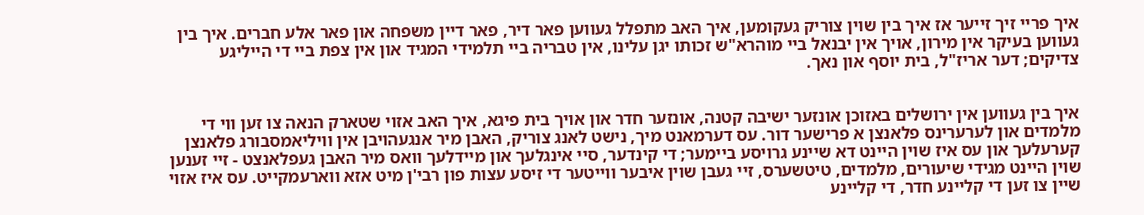איך פריי זיך זייער אז איך בין שוין צוריק געקומען, איך האב מתפלל געווען פאר דיר, פאר דיין משפחה און פאר אלע חברים. איך בין געווען בעיקר אין מירון, אויך אין יבנאל ביי מוהרא"ש זכותו יגן עלינו, אין טבריה ביי תלמידי המגיד און אין צפת ביי די הייליגע צדיקים; דער אריז"ל, בית יוסף און נאך.


איך בין געווען אין ירושלים באזוכן אונזער ישיבה קטנה, אונזער חדר און אויך בית פיגא, איך האב אזוי שטארק הנאה צו זען ווי די מלמדים און לערערינס פלאנצן א פרישער דור. עס דערמאנט מיך, נישט לאנג צוריק, האבן מיר אנגעהויבן אין וויליאמסבורג פלאנצן קערעלעך און עס איז שוין היינט דא שיינע גרויסע ביימער; די קינדער, סיי אינגלעך און מיידלעך וואס מיר האבן געפלאנצט - זיי זענען שוין היינט מגידי שיעורים, מלמדים, טיטשערס, זיי געבן שוין איבער ווייטער די זיסע עצות פון רבי'ן מיט אזא ווארעמקייט. עס איז אזוי שיין צו זען די קליינע חדר, די קליינע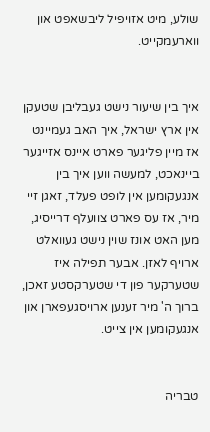שולע, מיט אזויפיל ליבשאפט און ווארעמקייט.


איך בין שיעור נישט געבליבן שטעקן אין ארץ ישראל, איך האב געמיינט אז מיין פליגער פארט איינס אזייגער ביינאכט, למעשה ווען איך בין אנגעקומען אין לופט פעלד, זאגן זיי מיר, אז עס פארט צוועלף דרייסיג, מען האט אונז שוין נישט געוואלט ארויף לאזן. אבער תפילה איז שטערקער פון די שטערקסטע זאכן, ברוך ה' מיר זענען ארויסגעפארן און אנגעקומען אין צייט.


טבריה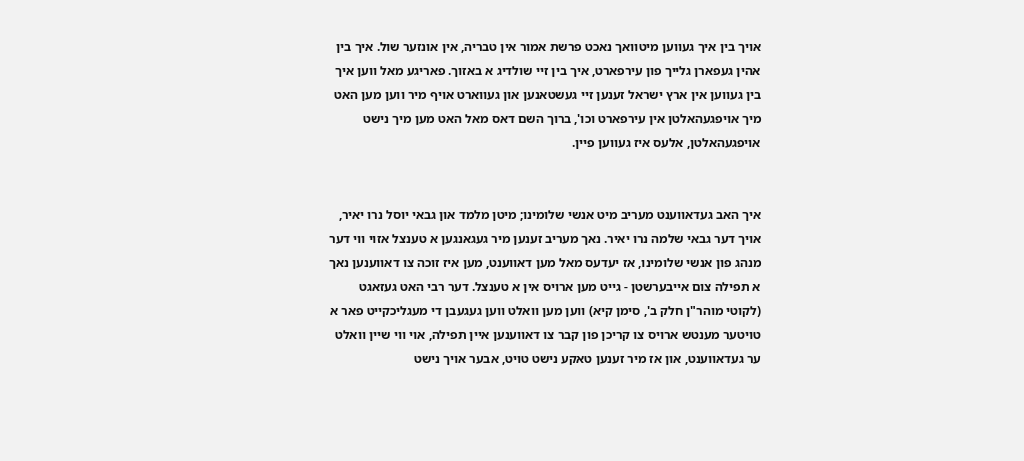אויך בין איך געווען מיטוואך נאכט פרשת אמור אין טבריה, אין אונזער שול. איך בין אהין געפארן גלייך פון עירפארט, איך בין זיי שולדיג א באזוך. פאריגע מאל ווען איך בין געווען אין ארץ ישראל זענען זיי געשטאנען און געווארט אויף מיר ווען מען האט מיך אויפגעהאלטן אין עירפארט וכו', ברוך השם דאס מאל האט מען מיך נישט אויפגעהאלטן, אלעס איז געווען פיין.


איך האב געדאווענט מעריב מיט אנשי שלומינו; מיטן מלמד און גבאי יוסל נרו יאיר, אויך דער גבאי שלמה נרו יאיר. נאך מעריב זענען מיר געגאנגען א טענצל אזוי ווי דער מנהג פון אנשי שלומינו, אז יעדעס מאל מען דאווענט, מען איז זוכה צו דאווענען נאך א תפילה צום אייבערשטן - גייט מען ארויס אין א טענצל. דער רבי האט געזאגט (לקוטי מוהר"ן חלק ב', סימן קיא) ווען מען וואלט ווען געגעבן די מעגליכקייט פאר א טויטער מענטש ארויס צו קריכן פון קבר צו דאווענען איין תפילה, אוי ווי שיין וואלט ער געדאווענט, און אז מיר זענען טאקע נישט טויט, אבער אויך נישט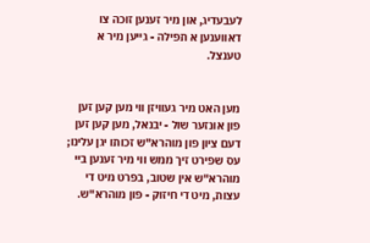לעבעדיג, און מיר זענען זוכה צו דאווענען א תפילה - גייען מיר א טענצל.


מען האט מיר געוויזן ווי מען קען זען פון אונזער שול - יבנאל, מען קען זען דעם ציון פון מוהרא"ש זכותו יגן עלינו; עס שפירט זיך ממש ווי מיר זענען ביי מוהרא"ש אין שטוב, בפרט מיט די עצות, מיט די חיזוק - פון מוהרא"ש.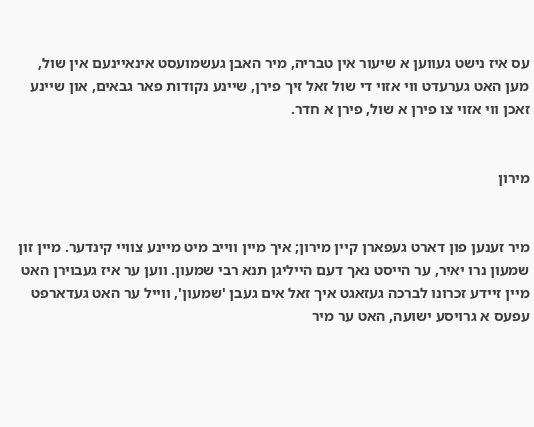עס איז נישט געווען א שיעור אין טבריה, מיר האבן געשמועסט אינאיינעם אין שול, מען האט גערעדט ווי אזוי די שול זאל זיך פירן, שיינע נקודות פאר גבאים, און שיינע זאכן ווי אזוי צו פירן א שול, פירן א חדר.


מירון


מיר זענען פון דארט געפארן קיין מירון; איך מיין ווייב מיט מיינע צוויי קינדער. מיין זון שמעון נרו יאיר, ער הייסט נאך דעם הייליגן תנא רבי שמעון. ווען ער איז געבוירן האט מיין זיידע זכרונו לברכה געזאגט איך זאל אים געבן 'שמעון', ווייל ער האט געדארפט עפעס א גרויסע ישועה, האט ער מיר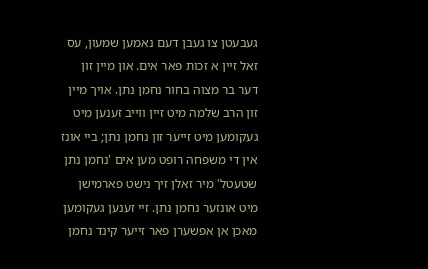געבעטן צו געבן דעם נאמען שמעון, עס זאל זיין א זכות פאר אים. און מיין זון דער בר מצוה בחור נחמן נתן. אויך מיין זון הרב שלמה מיט זיין ווייב זענען מיט געקומען מיט זייער זון נחמן נתן; ביי אונז אין די משפחה רופט מען אים 'נחמן נתן שטעטל' מיר זאלן זיך נישט פארמישן מיט אונזער נחמן נתן. זיי זענען געקומען מאכן אן אפשערן פאר זייער קינד נחמן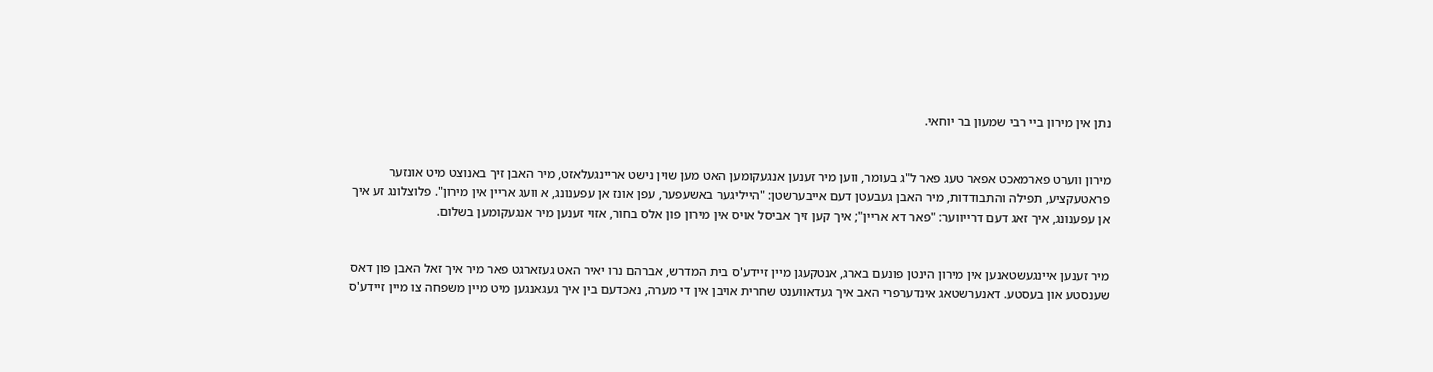נתן אין מירון ביי רבי שמעון בר יוחאי.


מירון ווערט פארמאכט אפאר טעג פאר ל"ג בעומר, ווען מיר זענען אנגעקומען האט מען שוין נישט אריינגעלאזט, מיר האבן זיך באנוצט מיט אונזער פראטעקציע, תפילה והתבודדות, מיר האבן געבעטן דעם אייבערשטן: "הייליגער באשעפער, עפן אונז אן עפענונג, א וועג אריין אין מירון". פלוצלונג זע איך אן עפענונג, איך זאג דעם דרייווער: "פאר דא אריין"; איך קען זיך אביסל אויס אין מירון פון אלס בחור, אזוי זענען מיר אנגעקומען בשלום.


מיר זענען איינגעשטאנען אין מירון הינטן פונעם בארג, אנטקעגן מיין זיידע'ס בית המדרש, אברהם נרו יאיר האט געזארגט פאר מיר איך זאל האבן פון דאס שענסטע און בעסטע. דאנערשטאג אינדערפרי האב איך געדאווענט שחרית אויבן אין די מערה, נאכדעם בין איך געגאנגען מיט מיין משפחה צו מיין זיידע'ס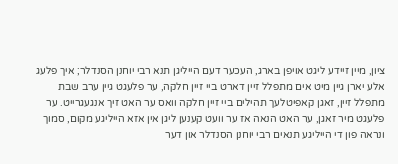ציון, מיין זיידע ליגט אויפן בארג, העכער דעם הייליגן תנא רבי יוחנן הסנדלר; איך פלעג אלע יארן גיין מיט אים מתפלל זיין דארט ביי זיין חלקה, ער פלעגט גיין ערב שבת מתפלל זיין, זאגן קאפיטלעך תהילים ביי זיין חלקה וואס ער האט זיך אנגעגרייט. ער פלעגט מיר זאגן, ער האט הנאה אז ער וועט קענען ליגן אין אזא הייליגע מקום, סמוך ונראה פון די הייליגע תנאים רבי יוחנן הסנדלר און דער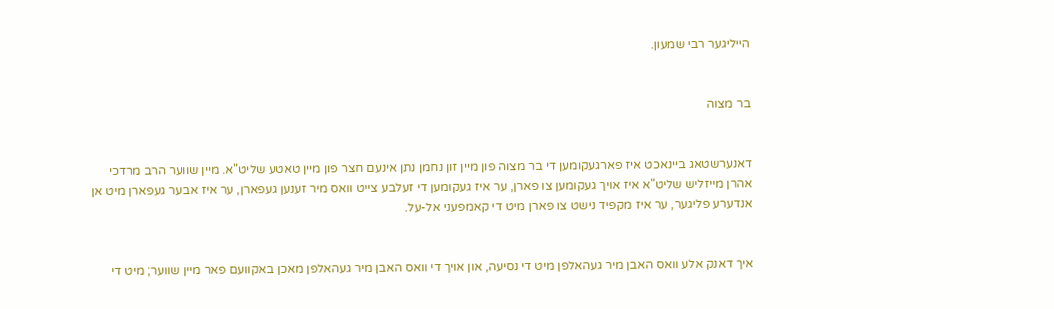הייליגער רבי שמעון.


בר מצוה


דאנערשטאג ביינאכט איז פארגעקומען די בר מצוה פון מיין זון נחמן נתן אינעם חצר פון מיין טאטע שליט"א. מיין שווער הרב מרדכי אהרן מייזליש שליט"א איז אויך געקומען צו פארן, ער איז געקומען די זעלבע צייט וואס מיר זענען געפארן, ער איז אבער געפארן מיט אן אנדערע פליגער, ער איז מקפיד נישט צו פארן מיט די קאמפעני אל-על.


איך דאנק אלע וואס האבן מיר געהאלפן מיט די נסיעה, און אויך די וואס האבן מיר געהאלפן מאכן באקוועם פאר מיין שווער; מיט די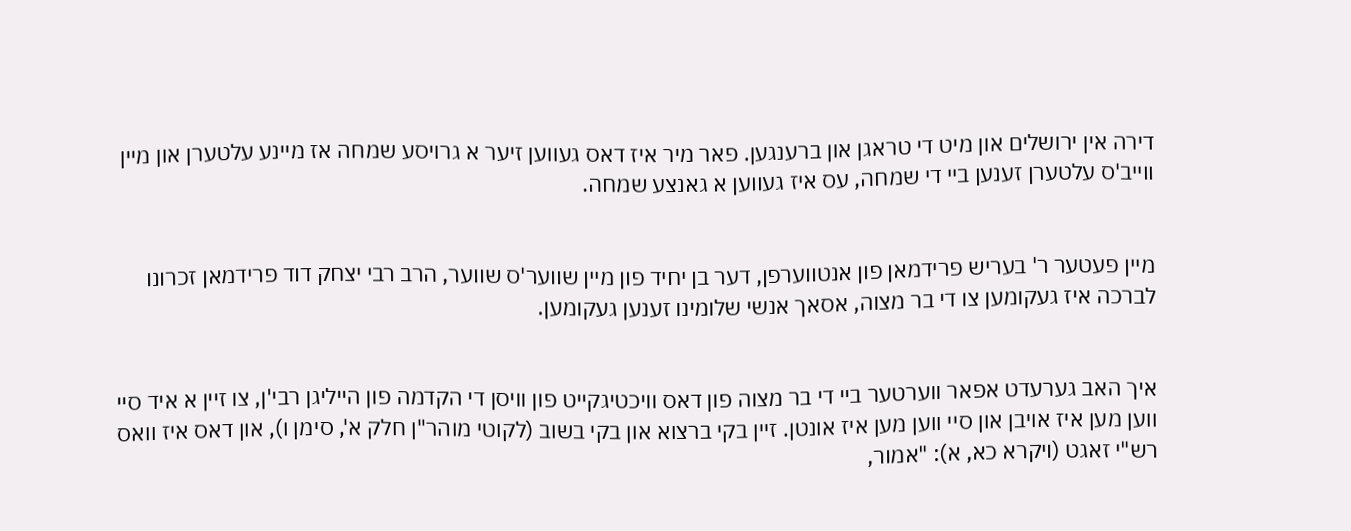דירה אין ירושלים און מיט די טראגן און ברענגען. פאר מיר איז דאס געווען זיער א גרויסע שמחה אז מיינע עלטערן און מיין ווייב'ס עלטערן זענען ביי די שמחה, עס איז געווען א גאנצע שמחה.


מיין פעטער ר' בעריש פרידמאן פון אנטווערפן, דער בן יחיד פון מיין שווער'ס שווער, הרב רבי יצחק דוד פרידמאן זכרונו לברכה איז געקומען צו די בר מצוה, אסאך אנשי שלומינו זענען געקומען.


איך האב גערעדט אפאר ווערטער ביי די בר מצוה פון דאס וויכטיגקייט פון וויסן די הקדמה פון הייליגן רבי'ן, צו זיין א איד סיי ווען מען איז אויבן און סיי ווען מען איז אונטן. זיין בקי ברצוא און בקי בשוב (לקוטי מוהר"ן חלק א', סימן ו), און דאס איז וואס רש"י זאגט (ויקרא כא, א): "אמור,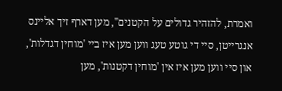ואמרת, להזהיר גדולים על הקטנים", מען דארף זיך אליינס אנגרייטן, סיי די גוטע טעג ווען מען איז ביי 'מוחין דגדלות', און סיי ווען מען איז אין 'מוחין דקטנות', מען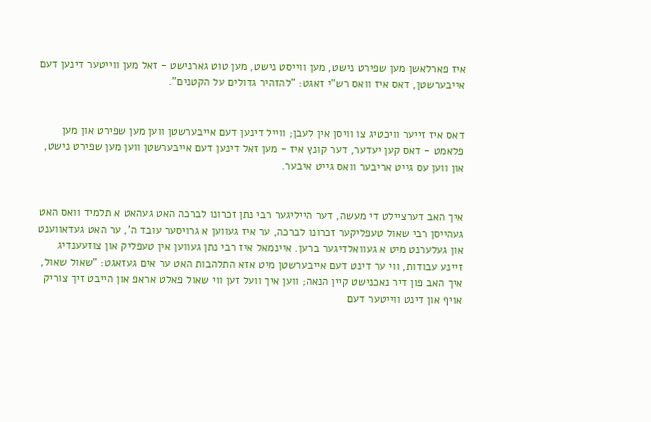איז פארלאשן מען שפירט נישט, מען ווייסט נישט, מען טוט גארנישט - זאל מען ווייטער דינען דעם אייבערשטן, דאס איז וואס רש"י זאגט: "להזהיר גדולים על הקטנים".


דאס איז זייער וויכטיג צו וויסן אין לעבן; ווייל דינען דעם אייבערשטן ווען מען שפירט און מען פלאמט - דאס קען יעדער, דער קונץ איז - מען זאל דינען דעם אייבערשטן ווען מען שפירט נישט, און ווען עס גייט אריבער וואס גייט איבער.


איך האב דערציילט די מעשה, דער הייליגער רבי נתן זכרונו לברכה האט געהאט א תלמיד וואס האט געהייסן רבי שאול טעפליקער זכרונו לברכה, ער איז געווען א גרויסער עובד ה', ער האט געדאווענט און געלערנט מיט א געוואלדיגער ברען. איינמאל איז רבי נתן געווען אין טעפליק און צוזעענדיג זיינע עבודות, ווי ער דינט דעם אייבערשטן מיט אזא התלהבות האט ער אים געזאגט: "שאול שאול, איך האב פון דיר נאכנישט קיין הנאה; ווען איך וועל זען ווי שאול פאלט אראפ און הייבט זיך צוריק אויף און דינט ווייטער דעם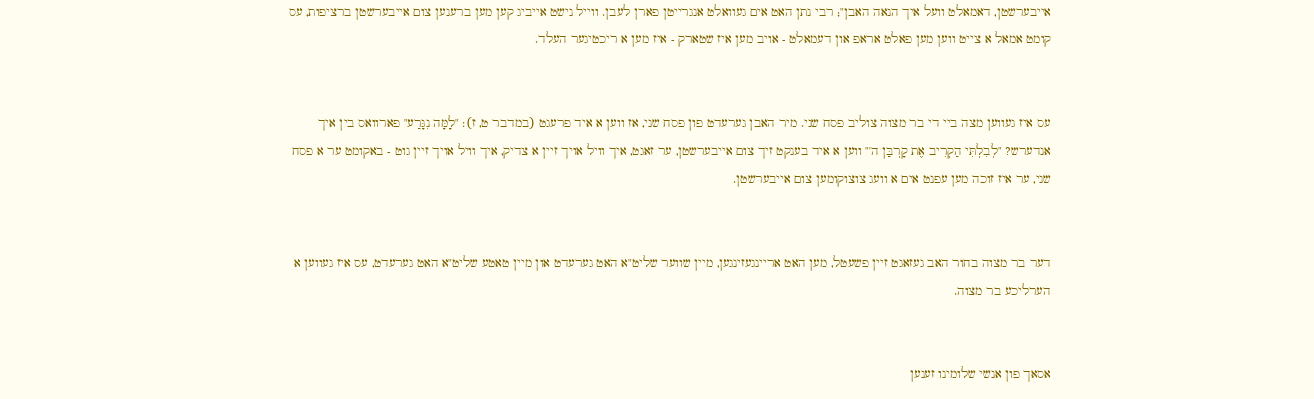אייבערשטן, דאמאלט וועל איך הנאה האבן"; רבי נתן האט אים געוואלט אנגרייטן פארן לעבן. ווייל נישט אייביג קען מען ברענען צום אייבערשטן ברציפות, עס קומט אמאל א צייט ווען מען פאלט אראפ און דעמאלט - אויב מען איז שטארק - איז מען א ריכטיגער העלד.


עס איז געווען מצה ביי די בר מצוה צוליב פסח שני. מיר האבן גערעדט פון פסח שני, אז ווען א איד פרעגט (במדבר ט, ז): "לָמָּה נִגָּרַע" פארוואס בין איך אנדערש? "לְבִלְתִּי הַקְרִיב אֶת קָרְבַּן ה'" ווען א איד בענקט זיך צום אייבערשטן, ער זאגט, איך וויל אויך זיין א צדיק, איך וויל אויך זיין גוט - באקומט ער א פסח שני, ער איז זוכה מען עפנט אים א וועג צוצוקומען צום אייבערשטן.


דער בר מצוה בחור האב געזאגט זיין פשעטל, מען האט אריינגעזינגען, מיין שווער שליט"א האט גערעדט און מיין טאטע שליט"א האט גערעדט, עס איז געווען א הערליכע בר מצוה.


אסאך פון אנשי שלומינו זענען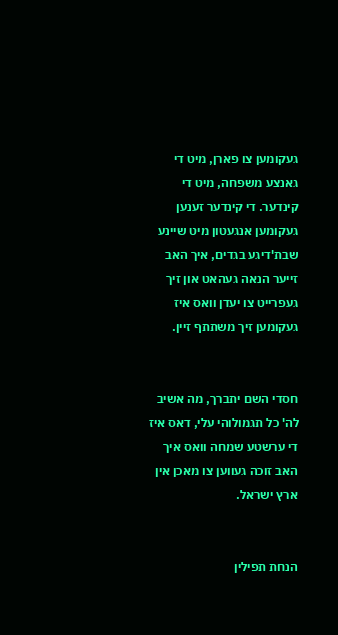געקומען צו פארן, מיט די גאנצע משפחה, מיט די קינדער. די קינדער זענען געקומען אנגעטון מיט שיינע שבת'דיגע בגדים, איך האב זייער הנאה געהאט און זיך געפרייט צו יעדן וואס איז געקומען זיך משתתף זיין.


חסדי השם יתברך, מה אשיב לה' כל תגמולוהי עלי, דאס איז די ערשטע שמחה וואס איך האב זוכה געווען צו מאכן אין ארץ ישראל.


הנחת תפילין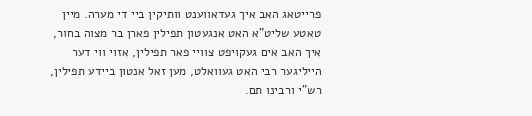פרייטאג האב איך געדאווענט וותיקין ביי די מערה. מיין טאטע שליט"א האט אנגעטון תפילין פארן בר מצוה בחור, איך האב אים געקויפט צוויי פאר תפילין, אזוי ווי דער הייליגער רבי האט געוואלט, מען זאל אנטון ביידע תפילין, רש"י ורבינו תם.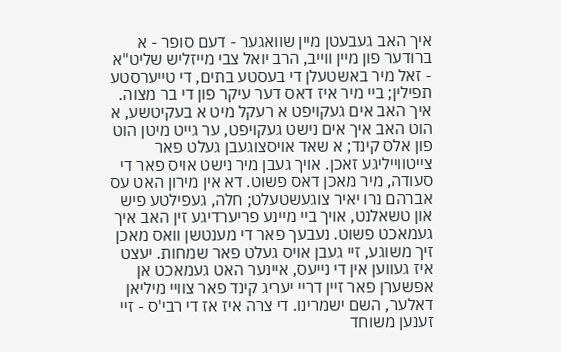איך האב געבעטן מיין שוואגער - דעם סופר - א ברודער פון מיין ווייב, הרב יואל צבי מייזליש שליט"א - זאל מיר באשטעלן די בעסטע בתים, די טייערסטע תפילין; ביי מיר איז דאס דער עיקר פון די בר מצוה. איך האב אים געקויפט א רעקל מיט א בעקיטשע, א הוט האב איך אים נישט געקויפט, ער גייט מיטן הוט פון אלס קינד; א שאד אויסצוגעבן געלט פאר צייטווייליגע זאכן. אויך געבן מיר נישט אויס פאר די סעודה, מיר מאכן דאס פשוט. דא אין מירון האט עס אברהם נרו יאיר צוגעשטעלט; חלה, געפילטע פיש און טשאלנט, אויך ביי מיינע פריערדיגע זין האב איך געמאכט פשוט. נעבעך פאר די מענטשן וואס מאכן זיך משוגע, זיי געבן אויס געלט פאר שמחות. יעצט איז געווען אין די נייעס, איינער האט געמאכט אן אפשערן פאר זיין דריי יעריג קינד פאר צוויי מיליאן דאלער, השם ישמרינו. די צרה איז אז די רבי'ס - זיי זענען משוחד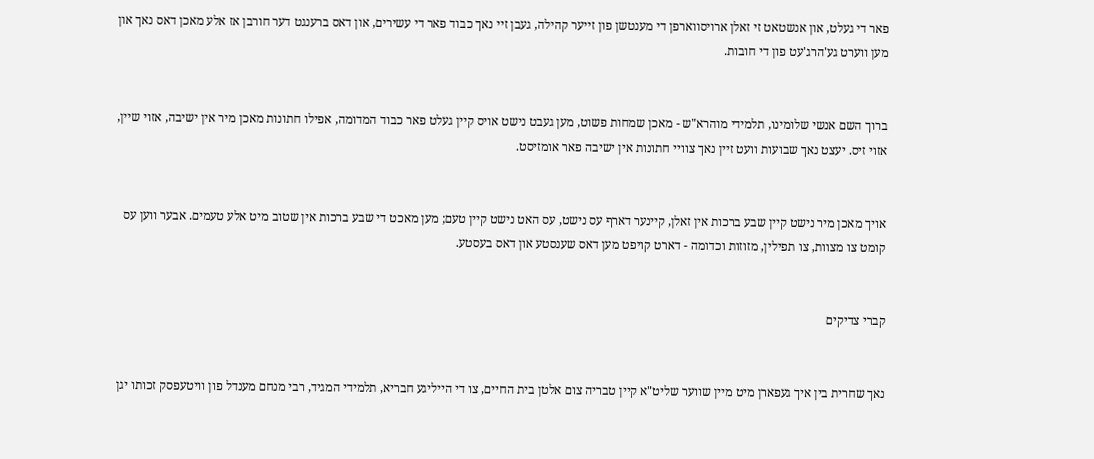פאר די געלט, און אנשטאט זי זאלן ארויסווארפן די מענטשן פון זייער קהילה, געבן זיי נאך כבוד פאר די עשירים, און דאס ברענגט דער חורבן אז אלע מאכן דאס נאך און מען ווערט גע'הרג'עט פון די חובות.


ברוך השם אנשי שלומינו, תלמידי מוהרא"ש - מאכן שמחות פשוט, מען געבט נישט אויס קיין געלט פאר כבוד המדומה, אפילו חתונות מאכן מיר אין ישיבה, אזוי שיין, אזוי זיס. יעצט נאך שבועות וועט זיין נאך צוויי חתונות אין ישיבה פאר אומזיסט.


אויך מאכן מיר נישט קיין שבע ברכות אין זאלן, קיינער דארף עס נישט, עס האט נישט קיין טעם; מען מאכט די שבע ברכות אין שטוב מיט אלע טעמים. אבער ווען עס קומט צו מצוות, צו תפילין, מזוזות וכדומה - דארט קויפט מען דאס שענסטע און דאס בעסטע.


קברי צדיקים


נאך שחרית בין איך געפארן מיט מיין שווער שליט"א קיין טבריה צום אלטן בית החיים, צו די הייליגע חבריא, תלמידי המגיד, רבי מנחם מענדל פון וויטעפסק זכותו יגן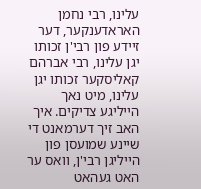עלינו, רבי נחמן האראדענקער, דער זיידע פון רבי'ן זכותו יגן עלינו, רבי אברהם קאליסקער זכותו יגן עלינו, מיט נאך הייליגע צדיקים. איך האב זיך דערמאנט די שיינע שמועסן פון הייליגן רבי'ן, וואס ער האט געהאט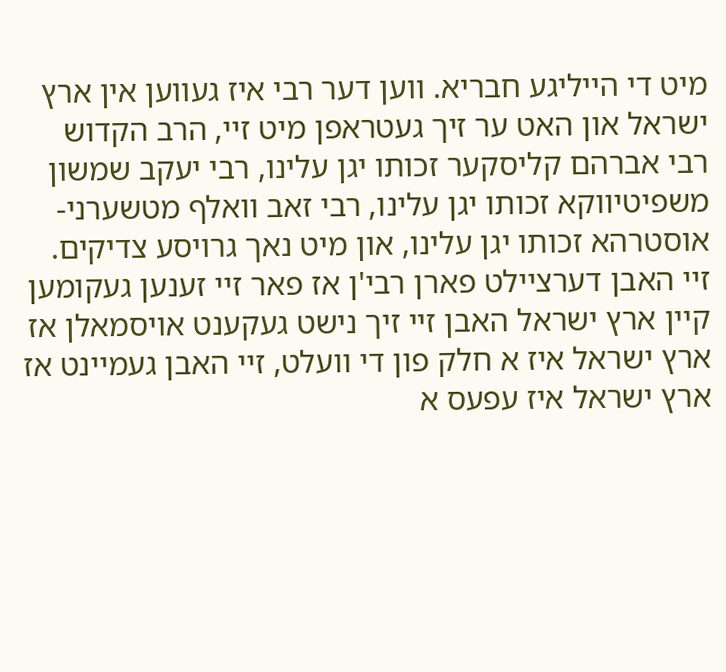מיט די הייליגע חבריא. ווען דער רבי איז געווען אין ארץ ישראל און האט ער זיך געטראפן מיט זיי, הרב הקדוש רבי אברהם קליסקער זכותו יגן עלינו, רבי יעקב שמשון משפיטיווקא זכותו יגן עלינו, רבי זאב וואלף מטשערני-אוסטרהא זכותו יגן עלינו, און מיט נאך גרויסע צדיקים. זיי האבן דערציילט פארן רבי'ן אז פאר זיי זענען געקומען קיין ארץ ישראל האבן זיי זיך נישט געקענט אויסמאלן אז ארץ ישראל איז א חלק פון די וועלט, זיי האבן געמיינט אז ארץ ישראל איז עפעס א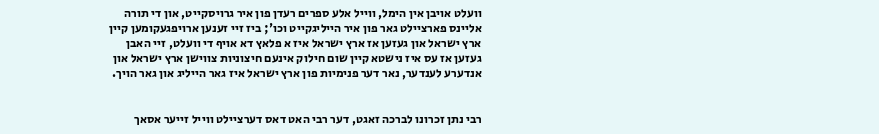וועלט אויבן אין הימל, ווייל אלע ספרים רעדן פון איר גרויסקייט, און די תורה אליינס פארציילט גאר פון איר הייליגקייט וכו'; ביז זיי זענען ארויפגעקומען קיין ארץ ישראל און געזען אז ארץ ישראל איז א פלאץ דא אויף די וועלט, זיי האבן געזען אז עס איז נישטא קיין שום חילוק אינעם חיצוניות צווישן ארץ ישראל און אנדערע לענדער, נאר דער פנימיות פון ארץ ישראל איז גאר הייליג און גאר הויך.


רבי נתן זכרונו לברכה זאגט, דער רבי האט דאס דערציילט ווייל זייער אסאך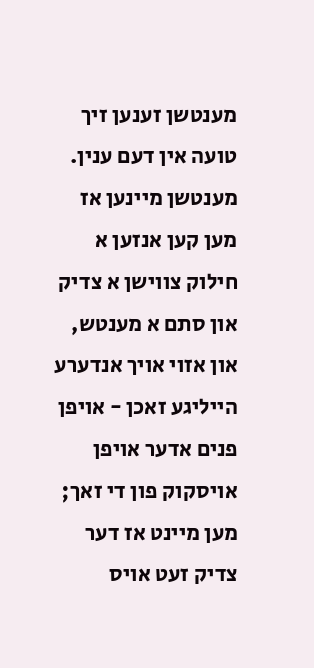מענטשן זענען זיך טועה אין דעם ענין. מענטשן מיינען אז מען קען אנזען א חילוק צווישן א צדיק און סתם א מענטש, און אזוי אויך אנדערע הייליגע זאכן - אויפן פנים אדער אויפן אויסקוק פון די זאך; מען מיינט אז דער צדיק זעט אויס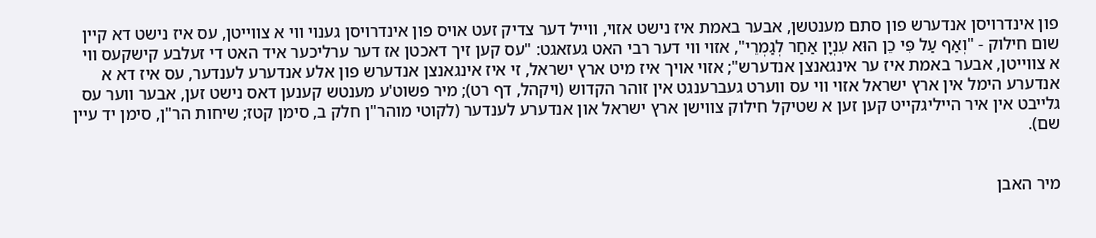פון אינדרויסן אנדערש פון סתם מענטשן, אבער באמת איז נישט אזוי, ווייל דער צדיק זעט אויס פון אינדרויסן גענוי ווי א צווייטן, עס איז נישט דא קיין שום חילוק - "וְאַף עַל פִּי כֵן הוּא עִנְיָן אַחַר לְגַמְרֵי", אזוי ווי דער רבי האט געזאגט: "עס קען זיך דאכטן אז דער ערליכער איד האט די זעלבע קישקעס ווי א צווייטן, אבער באמת איז ער אינגאנצן אנדערש"; אזוי אויך איז מיט ארץ ישראל, זי איז אינגאנצן אנדערש פון אלע אנדערע לענדער, עס איז דא א אנדערע הימל אין ארץ ישראל אזוי ווי עס ווערט געברענגט אין זוהר הקדוש (ויקהל, דף רט); מיר פשוט'ע מענטש קענען דאס נישט זען, אבער ווער עס גלייבט אין איר הייליגקייט קען זען א שטיקל חילוק צווישן ארץ ישראל און אנדערע לענדער (לקוטי מוהר"ן חלק ב, סימן קטז; שיחות הר"ן, סימן יד עיין שם).


מיר האבן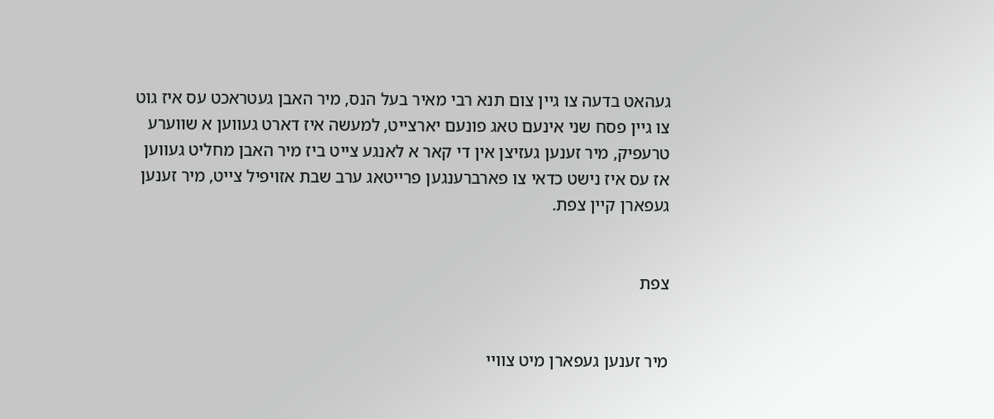געהאט בדעה צו גיין צום תנא רבי מאיר בעל הנס, מיר האבן געטראכט עס איז גוט צו גיין פסח שני אינעם טאג פונעם יארצייט, למעשה איז דארט געווען א שווערע טרעפיק, מיר זענען געזיצן אין די קאר א לאנגע צייט ביז מיר האבן מחליט געווען אז עס איז נישט כדאי צו פארברענגען פרייטאג ערב שבת אזויפיל צייט, מיר זענען געפארן קיין צפת.


צפת


מיר זענען געפארן מיט צוויי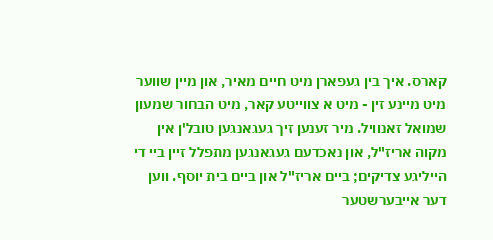קארס. איך בין געפארן מיט חיים מאיר, און מיין שווער מיט מיינע זין - מיט א צווייטע קאר, מיט הבחור שמעון שמואל זאנוויל. מיר זענען זיך געגאנגען טובל'ן אין מקוה אריז"ל, און נאכדעם געגאנגען מתפלל זיין ביי די הייליגע צדיקים; ביים אריז"ל און ביים בית יוסף. ווען דער אייבערשטער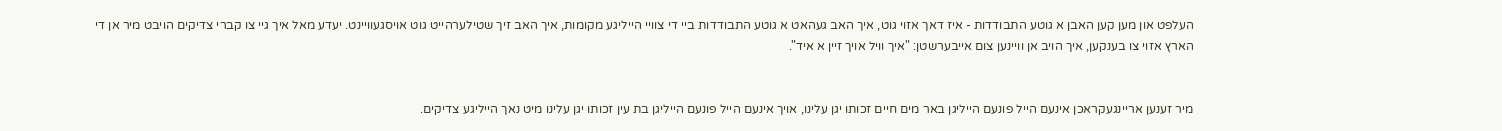העלפט און מען קען האבן א גוטע התבודדות - איז דאך אזוי גוט, איך האב געהאט א גוטע התבודדות ביי די צוויי הייליגע מקומות, איך האב זיך שטילערהייט גוט אויסגעוויינט. יעדע מאל איך גיי צו קברי צדיקים הויבט מיר אן די הארץ אזוי צו בענקען, איך הויב אן וויינען צום אייבערשטן: "איך וויל אויך זיין א איד".


מיר זענען אריינגעקראכן אינעם הייל פונעם הייליגן באר מים חיים זכותו יגן עלינו, אויך אינעם הייל פונעם הייליגן בת עין זכותו יגן עלינו מיט נאך הייליגע צדיקים.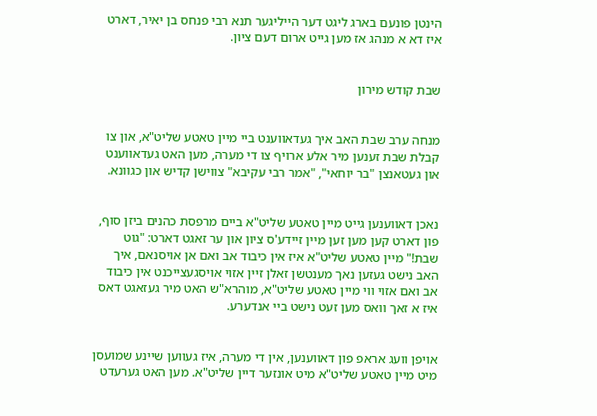הינטן פונעם בארג ליגט דער הייליגער תנא רבי פנחס בן יאיר, דארט איז דא א מנהג אז מען גייט ארום דעם ציון.


שבת קודש מירון


מנחה ערב שבת האב איך געדאווענט ביי מיין טאטע שליט"א, און צו קבלת שבת זענען מיר אלע ארויף צו די מערה, מען האט געדאווענט און געטאנצן "בר יוחאי", "אמר רבי עקיבא" צווישן קדיש און כגוונא.


נאכן דאווענען גייט מיין טאטע שליט"א ביים מרפסת כהנים ביזן סוף, פון דארט קען מען זען מיין זיידע'ס ציון און ער זאגט דארט: "גוט שבת!" מיין טאטע שליט"א איז אין כיבוד אב ואם אן אויסנאם, איך האב נישט געזען נאך מענטשן זאלן זיין אזוי אויסגעצייכנט אין כיבוד אב ואם אזוי ווי מיין טאטע שליט"א, מוהרא"ש האט מיר געזאגט דאס איז א זאך וואס מען זעט נישט ביי אנדערע.


אויפן וועג אראפ פון דאווענען, אין די מערה, איז געווען שיינע שמועסן מיט מיין טאטע שליט"א מיט אונזער דיין שליט"א. מען האט גערעדט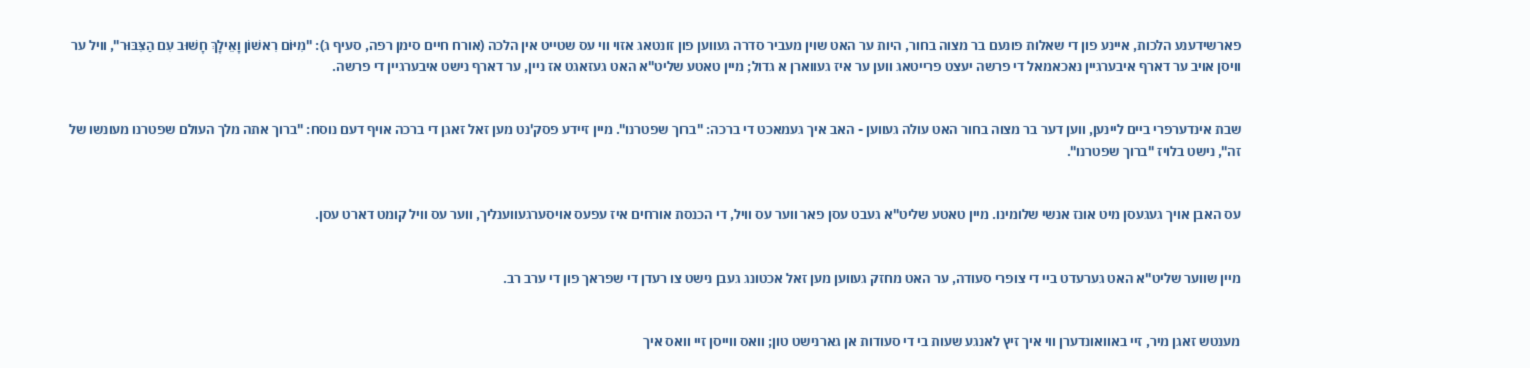פארשידענע הלכות, איינע פון די שאלות פונעם בר מצוה בחור, היות ער האט שוין מעביר סדרה געווען פון זונטאג אזוי ווי עס שטייט אין הלכה (אורח חיים סימן רפה, סעיף ג): "מִיּוֹם רִאשׁוֹן וָאֵילָךְ חָשׁוּב עִם הַצִּבּוּר", וויל ער וויסן אויב ער דארף איבערגיין נאכאמאל די פרשה יעצט פרייטאג ווען ער איז געווארן א גדול; מיין טאטע שליט"א האט געזאגט אז ניין, ער דארף נישט איבערגיין די פרשה.


שבת אינדערפרי ביים ליינען, ווען דער בר מצוה בחור האט עולה געווען - האב איך געמאכט די ברכה: "ברוך שפטרנו". מיין זיידע פסק'נט מען זאל זאגן די ברכה אויף דעם נוסח: "ברוך אתה מלך העולם שפטרנו מעונשו של זה", נישט בלויז "ברוך שפטרנו".


עס האבן אויך געגעסן מיט אונז אנשי שלומינו. מיין טאטע שליט"א געבט עסן פאר ווער עס וויל, די הכנסת אורחים איז עפעס אויסערגעווענליך, ווער עס וויל קומט דארט עסן.


מיין שווער שליט"א האט גערעדט ביי די צופרי סעודה, ער האט מחזק געווען מען זאל אכטונג געבן נישט צו רעדן די שפראך פון די ערב רב.


מענטש זאגן מיר, זיי באוואונדערן ווי איך זיץ לאנגע שעות בי די סעודות אן גארנישט טון; וואס ווייסן זיי וואס איך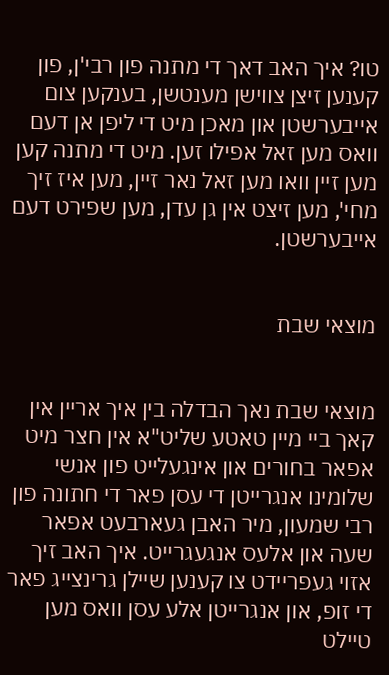טו? איך האב דאך די מתנה פון רבי'ן, פון קענען זיצן צווישן מענטשן, בענקען צום אייבערשטן און מאכן מיט די ליפן אן דעם וואס מען זאל אפילו זען. מיט די מתנה קען מען זיין וואו מען זאל נאר זיין, מען איז זיך מחי', מען זיצט אין גן עדן, מען שפירט דעם אייבערשטן.


מוצאי שבת


מוצאי שבת נאך הבדלה בין איך אריין אין קאך ביי מיין טאטע שליט"א אין חצר מיט אפאר בחורים און אינגעלייט פון אנשי שלומינו אנגרייטן די עסן פאר די חתונה פון רבי שמעון, מיר האבן געארבעט אפאר שעה און אלעס אנגעגרייט. איך האב זיך אזוי געפריידט צו קענען שיילן גרינצייג פאר די זופ, און אנגרייטן אלע עסן וואס מען טיילט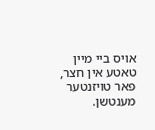אויס ביי מיין טאטע אין חצר, פאר טויזנטער מענטשן.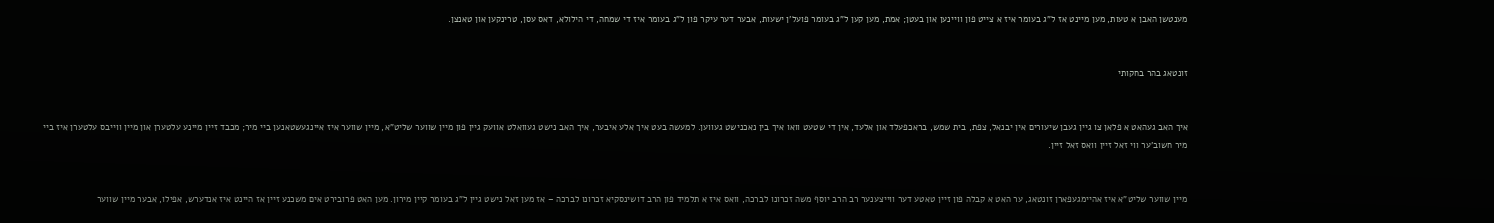מענטשן האבן א טעות, מען מיינט אז ל"ג בעומר איז א צייט פון וויינען און בעטן; אמת, מען קען ל"ג בעומר פועל'ן ישעות, אבער דער עיקר פון ל"ג בעומר איז די שמחה, די הילולא, דאס עסן, טרינקען און טאנצן.


זונטאג בהר בחקותי


איך האב געהאט א פלאן צו גיין געבן שיעורים אין יבנאל, צפת, בית שמש, בראכפעלד און אלעד, אין די שטעט וואו איך בין נאכנישט געווען. למעשה בעט איך אלע איבער, איך האב נישט געוואלט אוועק גיין פון מיין שווער שליט"א, מיין שווער איז איינגעשטאנען ביי מיר; מכבד זיין מיינע עלטערן און מיין ווייבס עלטערן איז ביי מיר חשוב'ער ווי זאל זיין וואס זאל זיין.


מיין שווער שליט"א איז אהיימגעפארן זונטאג, ער האט א קבלה פון זיין טאטע דער ווייצענער רב הרב יוסף משה זכרונו לברכה, וואס איז א תלמיד פון הרב דושינסקיא זכרונו לברכה – אז מען זאל נישט גיין ל"ג בעומר קיין מירון. מען האט פרובירט אים משכנע זיין אז היינט איז אנדערש, אפילו, אבער מיין שווער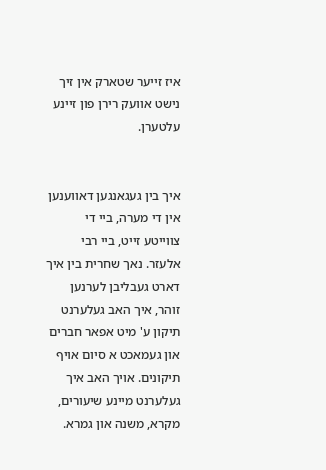איז זייער שטארק אין זיך נישט אוועק רירן פון זיינע עלטערן.


איך בין געגאנגען דאווענען אין די מערה, ביי די צווייטע זייט, ביי רבי אלעזר. נאך שחרית בין איך דארט געבליבן לערנען זוהר, איך האב געלערנט תיקון ע' מיט אפאר חברים און געמאכט א סיום אויף תיקונים. אויך האב איך געלערנט מיינע שיעורים, מקרא, משנה און גמרא.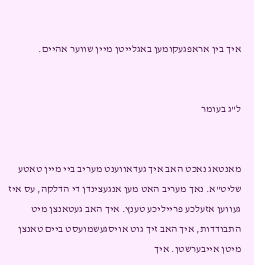איך בין אראפגעקומען באגלייטן מיין שווער אהיים.


ל"ג בעומר


מאנטאג נאכט האב איך געדאווענט מעריב ביי מיין טאטע שליט"א. נאך מעריב האט מען אנגעצינדן די הדלקה, עס איז געווען אזעלכע פרייליכע טענץ. איך האב געטאנצן מיט התבודדות, איך האב זיך גוט אויסגעשמועסט ביים טאנצן מיטן אייבערשטן. איך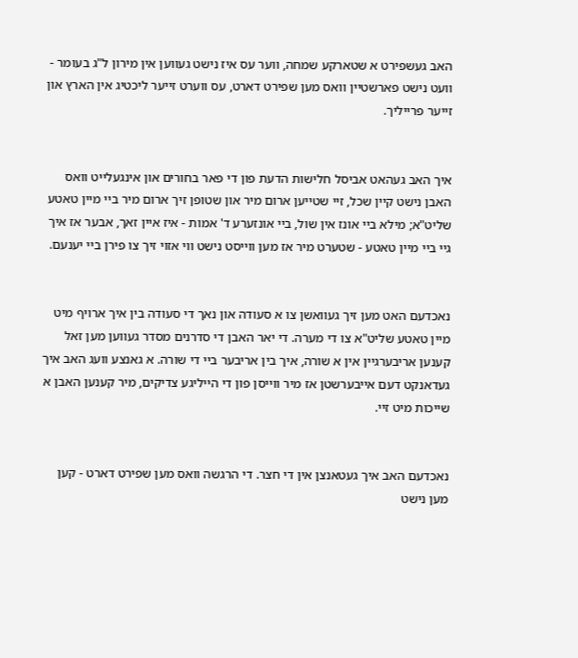האב געשפירט א שטארקע שמחה, ווער עס איז נישט געווען אין מירון ל"ג בעומר - וועט נישט פארשטיין וואס מען שפירט דארט, עס ווערט זייער ליכטיג אין הארץ און זייער פרייליך.


איך האב געהאט אביסל חלישות הדעת פון די פאר בחורים און אינגעלייט וואס האבן נישט קיין שכל, זיי שטייען ארום מיר און שטופן זיך ארום מיר ביי מיין טאטע שליט"א; מילא ביי אונז אין שול, ביי אונזערע ד' אמות - איז איין זאך, אבער אז איך גיי ביי מיין טאטע - שטערט מיר אז מען ווייסט נישט ווי אזוי זיך צו פירן ביי יענעם.


נאכדעם האט מען זיך געוואשן צו א סעודה און נאך די סעודה בין איך ארויף מיט מיין טאטע שליט"א צו די מערה. די יאר האבן די סדרנים מסדר געווען מען זאל קענען אריבערגיין אין א שורה, איך בין אריבער ביי די שורה. א גאנצע וועג האב איך געדאנקט דעם אייבערשטן אז מיר ווייסן פון די הייליגע צדיקים, מיר קענען האבן א שייכות מיט זיי.


נאכדעם האב איך געטאנצן אין די חצר. די הרגשה וואס מען שפירט דארט - קען מען נישט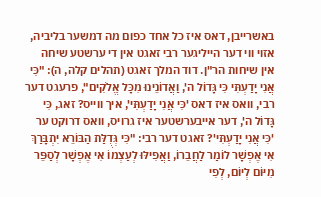באשרייבן, דאס איז כל אחד כפום מה דמשער בליביה, אזוי ווי דער הייליגער רבי זאגט אין די ערשטע שיחה אין שיחות הר"ן. דוד המלך זאגט (תהלים קלה, ה): "כִּי אֲנִי יָדַעְתִּי כִּי גָּדוֹל ה', וַאֲדוֹנֵינוּ מִכָּל אֱלֹקִים", פרעגט דער רבי, וואס איז דאס 'כִּי אֲנִי יָדַעְתִּי', איך ווייס? זאג, כִּי גָּדוֹל ה', דער אייבערשטער איז גרויס, וואס דרוקט ער 'כִּי אֲנִי יָדַעְתִּי'? זאגט דער רבי: "כִּי גְּדֻלַּת הַבּוֹרֵא יִתְבָּרַךְ אִי אֶפְשָׁר לוֹמַר לַחֲבֵרוֹ, וַאֲפִילּוּ לְעַצְמוֹ אִי אֶפְשָׁר לְסַפֵּר מִיּוֹם לְיוֹם, לְפִי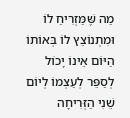מַה שֶּׁמַּזְרִיחַ לוֹ וּמִתְנוֹצֵץ לוֹ בְּאוֹתוֹ הַיּוֹם אֵינוֹ יָכוֹל לְסַפֵּר לְעַצְמוֹ לְיוֹם שֵׁנִי הַזְּרִיחָה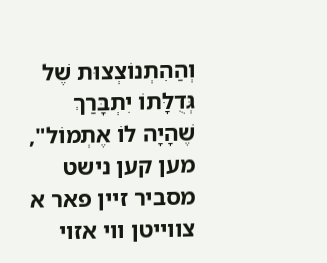וְהַהִתְנוֹצְצוּת שֶׁל גְּדֻלָּתוֹ יִתְבָּרַךְ שֶׁהָיָה לוֹ אֶתְמוֹל", מען קען נישט מסביר זיין פאר א צווייטן ווי אזוי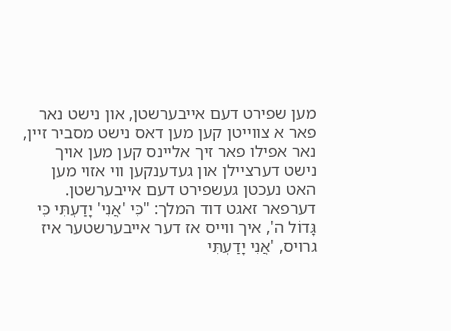מען שפירט דעם אייבערשטן, און נישט נאר פאר א צווייטן קען מען דאס נישט מסביר זיין, נאר אפילו פאר זיך אליינס קען מען אויך נישט דערציילן און געדענקען ווי אזוי מען האט נעכטן געשפירט דעם אייבערשטן. דערפאר זאגט דוד המלך: "כִּי 'אֲנִי' יָדַעְתִּי כִּי גָּדוֹל ה', איך ווייס אז דער אייבערשטער איז גרויס, 'אֲנִי יָדַעְתִּי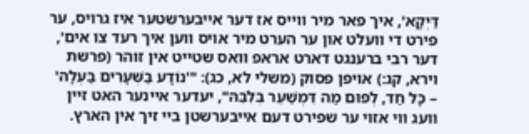דַּיְקָא', איך פאר מיר ווייס אז דער אייבערשטער איז גרויס, ער פירט די וועלט און ער הערט מיר אויס ווען איך רעד צו אים', דער רבי ברענגט דארט אראפ וואס שטייט אין זוהר (פרשת וירא, קג:) אויפן פסוק (משלי לא, כג): "'נוֹדָע בַּשְּׁעָרִים בַּעְלָהּ' – כָּל חַד, לְפוּם מַה דִּמְשַׁעֵר בְּלִבֵּהּ", יעדער איינער האט זיין וועג ווי אזוי ער שפירט דעם אייבערשטן ביי זיך אין הארץ.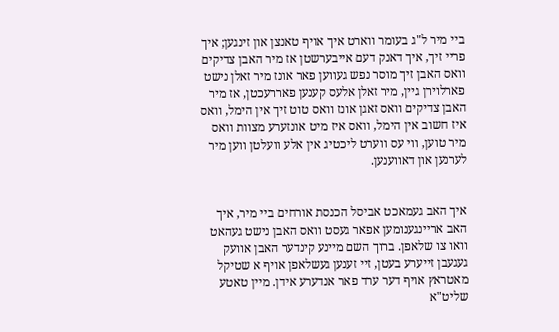ביי מיר ל"ג בעומר ווארט איך אויף טאנצן און זינגען; איך פריי זיך, איך דאנק דעם אייבערשטן אז מיר האבן צדיקים וואס האבן זיך מוסר נפש געווען פאר אונז מיר זאלן נישט פארלוירן גיין, מיר זאלן אלעס קענען פאררעכטן, אז מיר האבן צדיקים וואס זאגן אונז וואס טוט זיך אין הימל, וואס איז חשוב אין הימל, וואס איז מיט אונזערע מצוות וואס מיר טוען, ווי עס ווערט ליכטיג אין אלע וועלטן ווען מיר לערנען און דאווענען.


איך האב געמאכט אביסל הכנסת אורחים ביי מיר, איך האב אריינגענומען אפאר געסט וואס האבן נישט געהאט וואו צו שלאפן. ברוך השם מיינע קינדער האבן אוועק געגעבן זייערע בעטן, זיי זענען געשלאפן אויף א שטיקל מאטראץ אויף דער ערד פאר אנדערע אידן. מיין טאטע שליט"א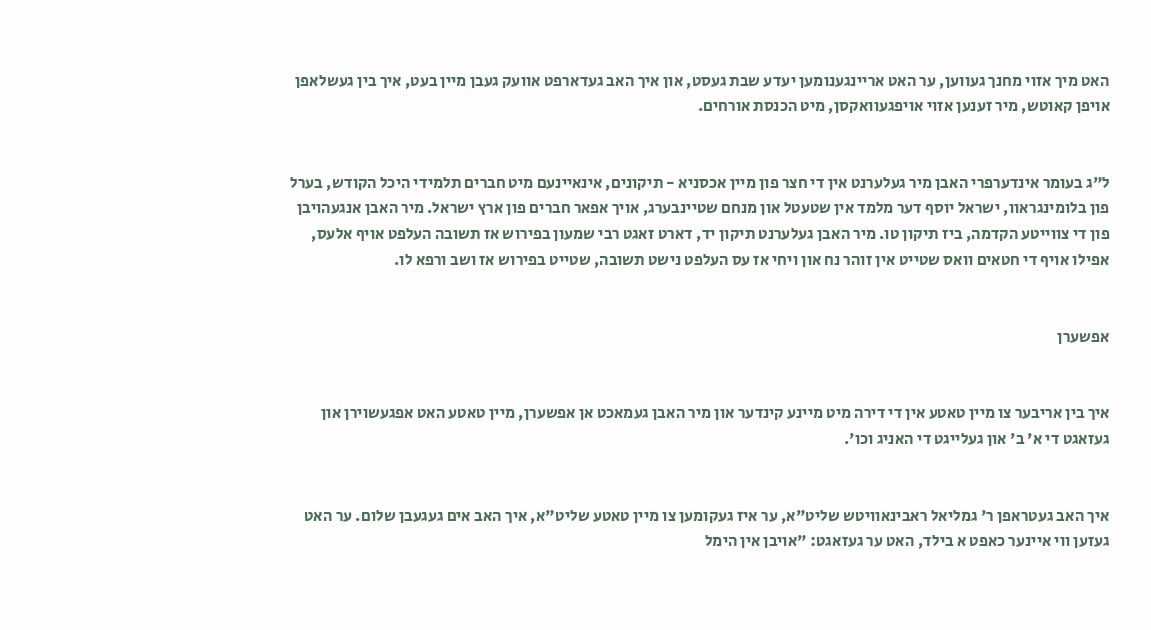האט מיך אזוי מחנך געווען, ער האט אריינגענומען יעדע שבת געסט, און איך האב געדארפט אוועק געבן מיין בעט, איך בין געשלאפן אויפן קאוטש, מיר זענען אזוי אויפגעוואקסן, מיט הכנסת אורחים.


ל"ג בעומר אינדערפרי האבן מיר געלערנט אין די חצר פון מיין אכסניא - תיקונים, אינאיינעם מיט חברים תלמידי היכל הקודש, בערל פון בלומינגראוו, ישראל יוסף דער מלמד אין שטעטל און מנחם שטיינבערג, אויך אפאר חברים פון ארץ ישראל. מיר האבן אנגעהויבן פון די צווייטע הקדמה, ביז תיקון טו. מיר האבן געלערנט תיקון יד, דארט זאגט רבי שמעון בפירוש אז תשובה העלפט אויף אלעס, אפילו אויף די חטאים וואס שטייט אין זוהר נח און ויחי אז עס העלפט נישט תשובה, שטייט בפירוש אז ושב ורפא לו.


אפשערן


איך בין אריבער צו מיין טאטע אין די דירה מיט מיינע קינדער און מיר האבן געמאכט אן אפשערן, מיין טאטע האט אפגעשוירן און געזאגט די א' ב' און געלייגט די האניג וכו'.


איך האב געטראפן ר' גמליאל ראבינאוויטש שליט"א, ער איז געקומען צו מיין טאטע שליט"א, איך האב אים געגעבן שלום. ער האט געזען ווי איינער כאפט א בילד, האט ער געזאגט: "אויבן אין הימל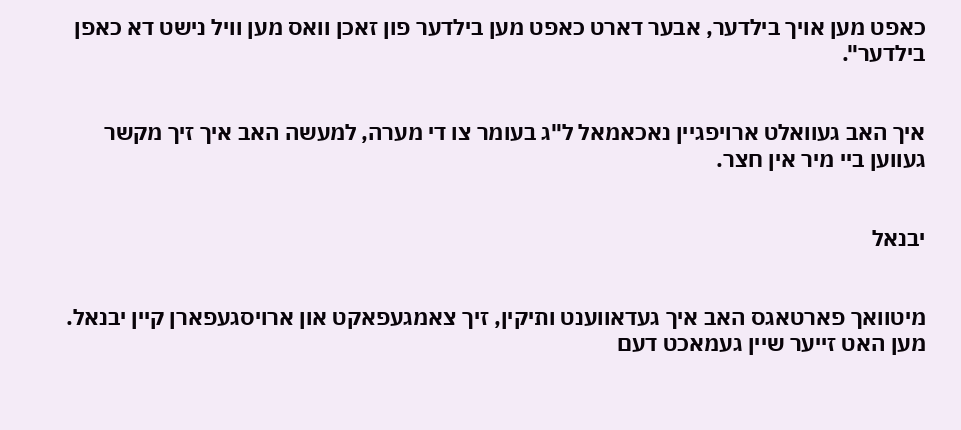כאפט מען אויך בילדער, אבער דארט כאפט מען בילדער פון זאכן וואס מען וויל נישט דא כאפן בילדער".


איך האב געוואלט ארויפגיין נאכאמאל ל"ג בעומר צו די מערה, למעשה האב איך זיך מקשר געווען ביי מיר אין חצר.


יבנאל


מיטוואך פארטאגס האב איך געדאווענט ותיקין, זיך צאמגעפאקט און ארויסגעפארן קיין יבנאל. מען האט זייער שיין געמאכט דעם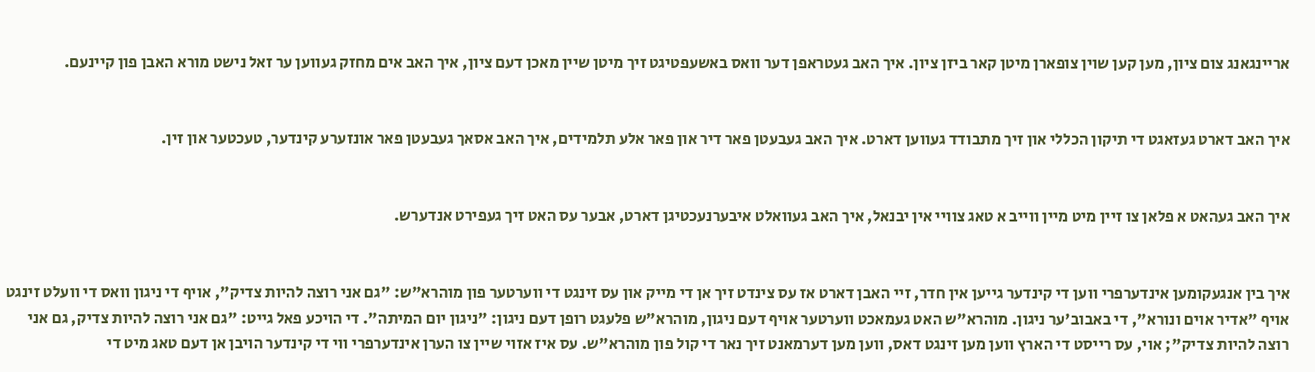אריינגאנג צום ציון, מען קען שוין צופארן מיטן קאר ביזן ציון. איך האב געטראפן דער וואס באשעפטיגט זיך מיטן שיין מאכן דעם ציון, איך האב אים מחזק געווען ער זאל נישט מורא האבן פון קיינעם.


איך האב דארט געזאגט די תיקון הכללי און זיך מתבודד געווען דארט. איך האב געבעטן פאר דיר און פאר אלע תלמידים, איך האב אסאך געבעטן פאר אונזערע קינדער, טעכטער און זין.


איך האב געהאט א פלאן צו זיין מיט מיין ווייב א טאג צוויי אין יבנאל, איך האב געוואלט איבערנעכטיגן דארט, אבער עס האט זיך געפירט אנדערש.


איך בין אנגעקומען אינדערפרי ווען די קינדער גייען אין חדר, זיי האבן דארט אז עס צינדט זיך אן די מייק און עס זינגט די ווערטער פון מוהרא"ש: "גם אני רוצה להיות צדיק", אויף די ניגון וואס די וועלט זינגט אויף "אדיר אוים ונורא", די באבוב'ער ניגון. מוהרא"ש האט געמאכט ווערטער אויף דעם ניגון, מוהרא"ש פלעגט רופן דעם ניגון: "ניגון יום המיתה". די הויכע פאל גייט: "גם אני רוצה להיות צדיק, גם אני רוצה להיות צדיק"; אוי, עס רייסט די הארץ ווען מען זינגט דאס, ווען מען דערמאנט זיך נאר די קול פון מוהרא"ש. עס איז אזוי שיין צו הערן אינדערפרי ווי די קינדער הויבן אן דעם טאג מיט די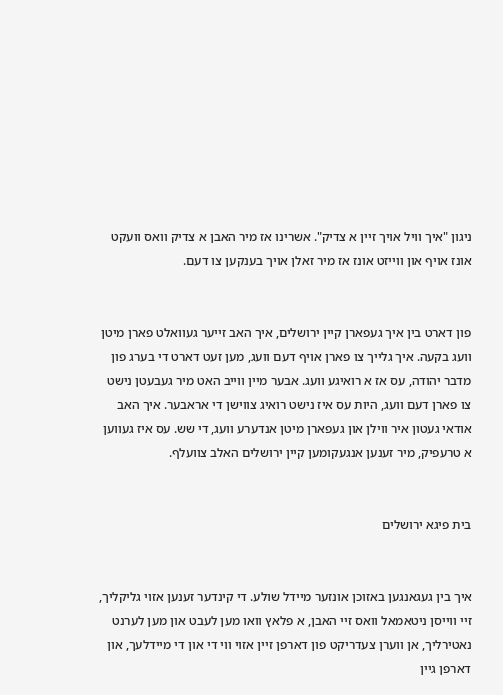ניגון "איך וויל אויך זיין א צדיק". אשרינו אז מיר האבן א צדיק וואס וועקט אונז אויף און ווייזט אונז אז מיר זאלן אויך בענקען צו דעם.


פון דארט בין איך געפארן קיין ירושלים, איך האב זייער געוואלט פארן מיטן וועג בקעה. איך גלייך צו פארן אויף דעם וועג, מען זעט דארט די בערג פון מדבר יהודה, עס אז א רואיגע וועג. אבער מיין ווייב האט מיר געבעטן נישט צו פארן דעם וועג, היות עס איז נישט רואיג צווישן די אראבער. איך האב אודאי געטון איר ווילן און געפארן מיטן אנדערע וועג, די שש. עס איז געווען א טרעפיק, מיר זענען אנגעקומען קיין ירושלים האלב צוועלף.


בית פיגא ירושלים


איך בין געגאנגען באזוכן אונזער מיידל שולע. די קינדער זענען אזוי גליקליך, זיי ווייסן ניטאמאל וואס זיי האבן, א פלאץ וואו מען לעבט און מען לערנט נאטירליך, אן ווערן צעדריקט פון דארפן זיין אזוי ווי די און די מיידלעך, און דארפן גיין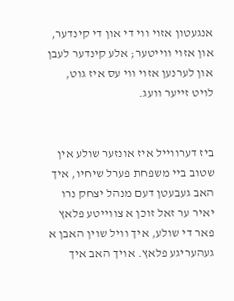אנגעטון אזוי ווי די און די קינדער, און אזוי ווייטער; אלע קינדער לעבן און לערנען אזוי ווי עס איז גוט, לויט זייער וועג.


ביז דערווייל איז אונזער שולע אין שטוב ביי משפחת פערל שיחיו, איך האב געבעטן דעם מנהל יצחק נרו יאיר ער זאל זוכן א צווייטע פלאץ פאר די שולע, איך וויל שוין האבן א געהעריגע פלאץ. אויך האב איך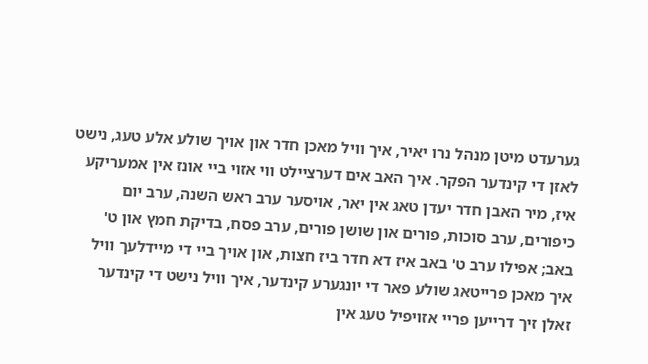גערעדט מיטן מנהל נרו יאיר, איך וויל מאכן חדר און אויך שולע אלע טעג, נישט לאזן די קינדער הפקר. איך האב אים דערציילט ווי אזוי ביי אונז אין אמעריקע איז, מיר האבן חדר יעדן טאג אין יאר, אויסער ערב ראש השנה, ערב יום כיפורים, ערב סוכות, פורים און שושן פורים, ערב פסח, בדיקת חמץ און ט' באב; אפילו ערב ט' באב איז דא חדר ביז חצות, און אויך ביי די מיידלעך וויל איך מאכן פרייטאג שולע פאר די יונגערע קינדער, איך וויל נישט די קינדער זאלן זיך דרייען פריי אזויפיל טעג אין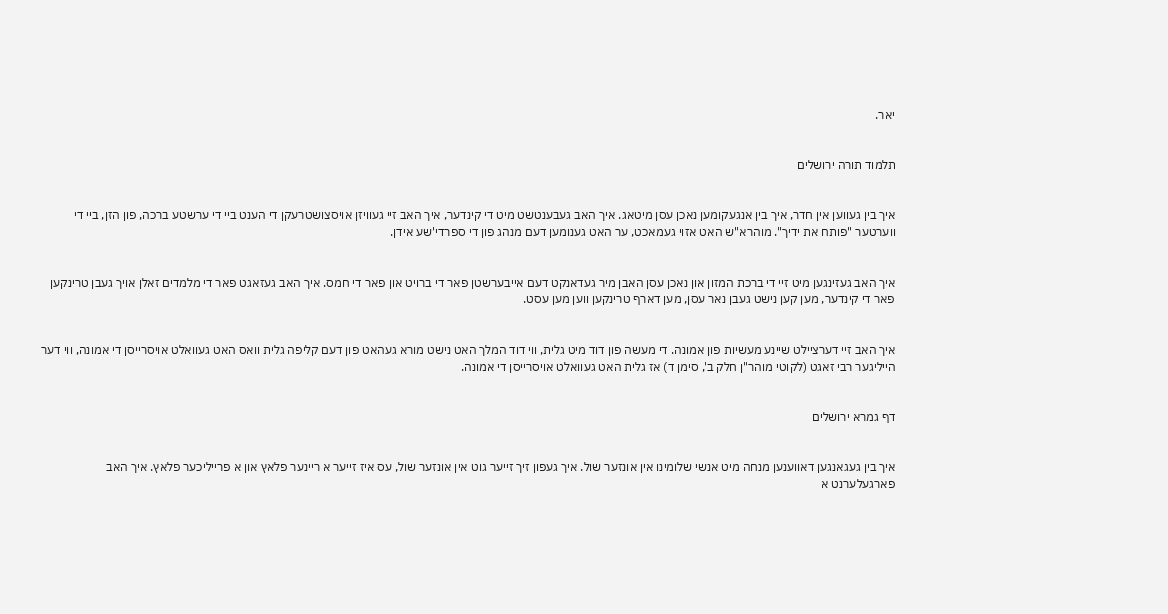יאר.


תלמוד תורה ירושלים


איך בין געווען אין חדר, איך בין אנגעקומען נאכן עסן מיטאג. איך האב געבענטשט מיט די קינדער, איך האב זיי געוויזן אויסצושטרעקן די הענט ביי די ערשטע ברכה, פון הזן, ביי די ווערטער "פותח את ידיך". מוהרא"ש האט אזוי געמאכט, ער האט גענומען דעם מנהג פון די ספרדי'שע אידן.


איך האב געזינגען מיט זיי די ברכת המזון און נאכן עסן האבן מיר געדאנקט דעם אייבערשטן פאר די ברויט און פאר די חמס. איך האב געזאגט פאר די מלמדים זאלן אויך געבן טרינקען פאר די קינדער, מען קען נישט געבן נאר עסן, מען דארף טרינקען ווען מען עסט.


איך האב זיי דערציילט שיינע מעשיות פון אמונה. די מעשה פון דוד מיט גלית, ווי דוד המלך האט נישט מורא געהאט פון דעם קליפה גלית וואס האט געוואלט אויסרייסן די אמונה, ווי דער הייליגער רבי זאגט (לקוטי מוהר"ן חלק ב', סימן ד) אז גלית האט געוואלט אויסרייסן די אמונה.


דף גמרא ירושלים


איך בין געגאנגען דאווענען מנחה מיט אנשי שלומינו אין אונזער שול. איך געפון זיך זייער גוט אין אונזער שול, עס איז זייער א ריינער פלאץ און א פרייליכער פלאץ. איך האב פארגעלערנט א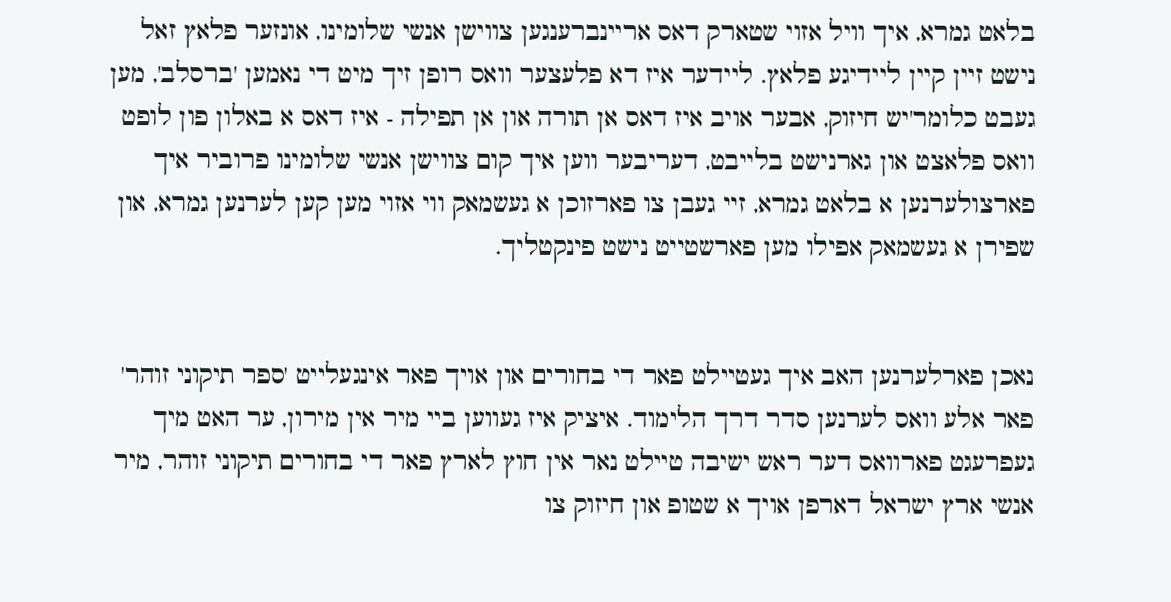בלאט גמרא, איך וויל אזוי שטארק דאס אריינברענגען צווישן אנשי שלומינו, אונזער פלאץ זאל נישט זיין קיין ליידיגע פלאץ. ליידער איז דא פלעצער וואס רופן זיך מיט די נאמען 'ברסלב', מען געבט כלומר'יש חיזוק, אבער אויב איז דאס אן תורה און אן תפילה - איז דאס א באלון פון לופט וואס פלאצט און גארנישט בלייבט, דעריבער ווען איך קום צווישן אנשי שלומינו פרוביר איך פארצולערנען א בלאט גמרא, זיי געבן צו פארזוכן א געשמאק ווי אזוי מען קען לערנען גמרא, און שפירן א געשמאק אפילו מען פארשטייט נישט פינקטליך.


נאכן פארלערנען האב איך געטיילט פאר די בחורים און אויך פאר אינגעלייט 'ספר תיקוני זוהר' פאר אלע וואס לערנען סדר דרך הלימוד. איציק איז געווען ביי מיר אין מירון, ער האט מיך געפרעגט פארוואס דער ראש ישיבה טיילט נאר אין חוץ לארץ פאר די בחורים תיקוני זוהר, מיר אנשי ארץ ישראל דארפן אויך א שטופ און חיזוק צו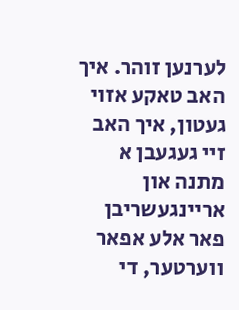לערנען זוהר. איך האב טאקע אזוי געטון, איך האב זיי געגעבן א מתנה און אריינגעשריבן פאר אלע אפאר ווערטער, די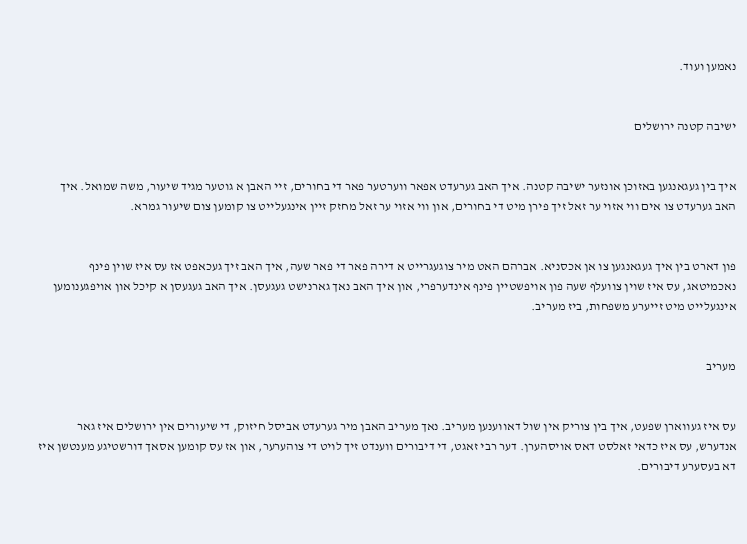נאמען ועוד.


ישיבה קטנה ירושלים


איך בין געגאנגען באזוכן אונזער ישיבה קטנה. איך האב גערעדט אפאר ווערטער פאר די בחורים, זיי האבן א גוטער מגיד שיעור, משה שמואל. איך האב גערעדט צו אים ווי אזוי ער זאל זיך פירן מיט די בחורים, און ווי אזוי ער זאל מחזק זיין אינגעלייט צו קומען צום שיעור גמרא.


פון דארט בין איך געגאנגען צו אן אכסניא. אברהם האט מיר צוגעגרייט א דירה פאר די פאר שעה, איך האב זיך געכאפט אז עס איז שוין פינף נאכמיטאג, עס איז שוין צוועלף שעה פון אויפשטיין פינף אינדערפרי, און איך האב נאך גארנישט געגעסן. איך האב געגעסן א קיכל און אויפגענומען אינגעלייט מיט זייערע משפחות, ביז מעריב.


מעריב


עס איז געווארן שפעט, איך בין צוריק אין שול דאווענען מעריב. נאך מעריב האבן מיר גערעדט אביסל חיזוק, די שיעורים אין ירושלים איז גאר אנדערש, עס איז כדאי זאלסט דאס אויסהערן. דער רבי זאגט, די דיבורים ווענדט זיך לויט די צוהערער, און אז עס קומען אסאך דורשטיגע מענטשן איז דא בעסערע דיבורים.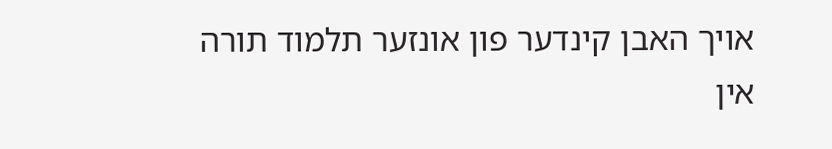אויך האבן קינדער פון אונזער תלמוד תורה אין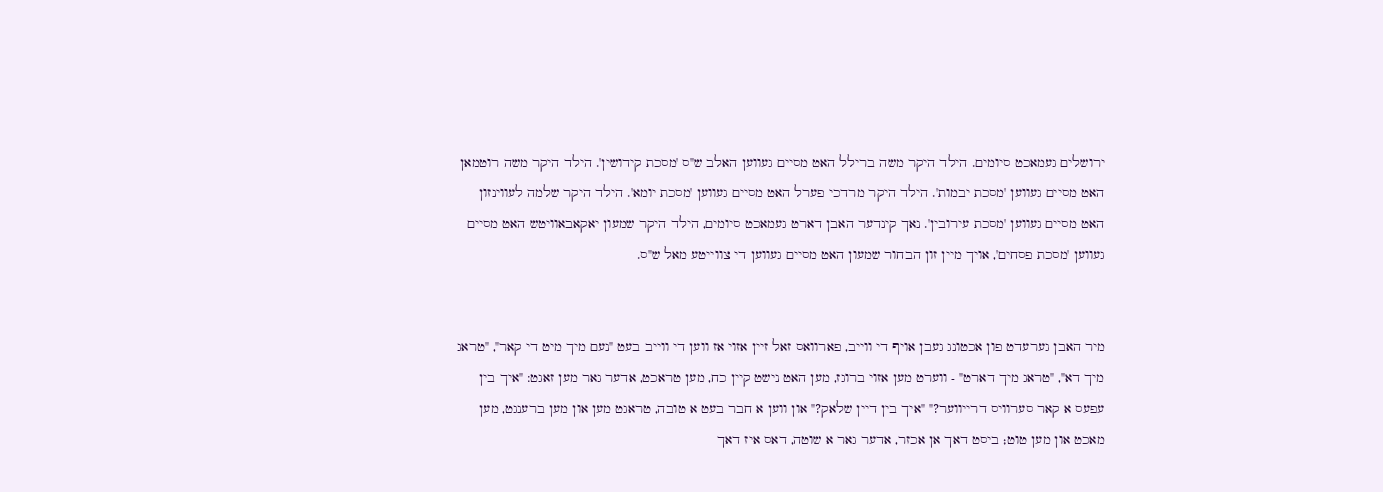ירושלים געמאכט סיומים. הילד היקר משה ברילל האט מסיים געווען האלב ש"ס 'מסכת קידושין'. הילד היקר משה רוטמאן האט מסיים געווען 'מסכת יבמות'. הילד היקר מרדכי פערל האט מסיים געווען 'מסכת יומא'. הילד היקר שלמה לעווינזון האט מסיים געווען 'מסכת עירובין'. נאך קינדער האבן דארט געמאכט סיומים, הילד היקר שמעון יאקאבאוויטש האט מסיים געווען 'מסכת פסחים', אויך מיין זון הבחור שמעון האט מסיים געווען די צווייטע מאל ש"ס.


מיר האבן גערעדט פון אכטונג געבן אויף די ווייב, פארוואס זאל זיין אזוי אז ווען די ווייב בעט "נעם מיך מיט די קאר", "טראג מיך דא", "טראג מיך דארט" - ווערט מען אזוי ברוגז, מען האט נישט קיין כח, מען טראכט, אדער גאר מען זאגט: "איך בין עפעס א קאר סערוויס דרייווער?" "איך בין דיין שלאק?" און ווען א חבר בעט א טובה, טראגט מען און מען ברענגט, מען מאכט און מען טוט; ביסט דאך אן אכזר, אדער גאר א שוטה, דאס איז דאך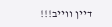דיין ווייב!!!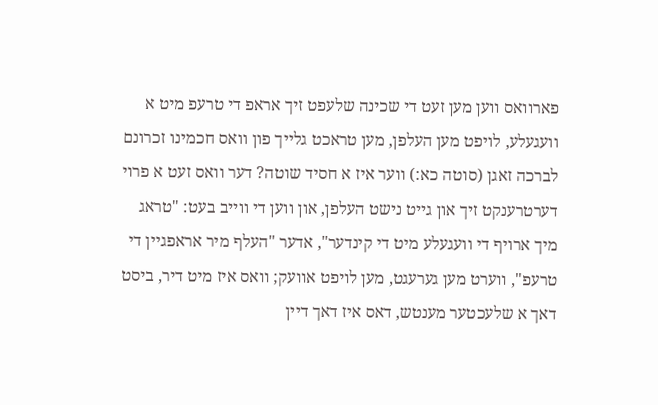פארוואס ווען מען זעט די שכינה שלעפט זיך אראפ די טרעפ מיט א וועגעלע, לויפט מען העלפן, מען טראכט גלייך פון וואס חכמינו זכרונם לברכה זאגן (סוטה כא:) ווער איז א חסיד שוטה? דער וואס זעט א פרוי דערטרענקט זיך און גייט נישט העלפן, און ווען די ווייב בעט: "טראג מיך ארויף די וועגעלע מיט די קינדער", אדער "העלף מיר אראפגיין די טרעפ", ווערט מען גערעגט, מען לויפט אוועק; וואס איז מיט דיר, ביסט דאך א שלעכטער מענטש, דאס איז דאך דיין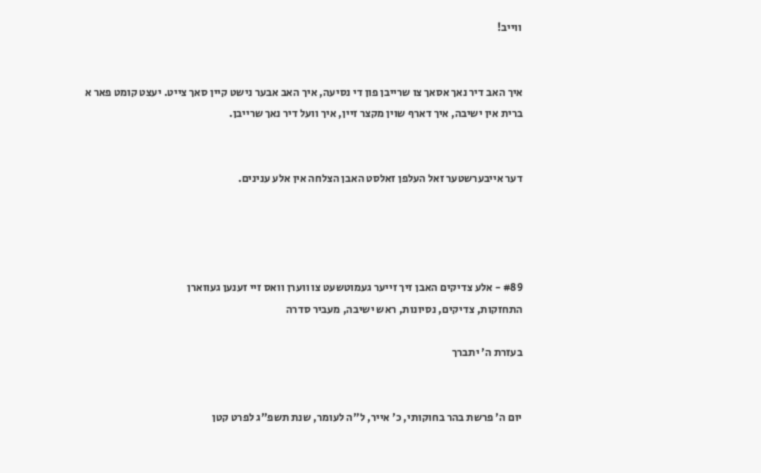ווייב!


איך האב דיר נאך אסאך צו שרייבן פון די נסיעה, איך האב אבער נישט קיין סאך צייט. יעצט קומט פאר א ברית אין ישיבה, איך דארף שוין מקצר זיין, איך וועל דיר נאך שרייבן.


דער אייבערשטער זאל העלפן זאלסט האבן הצלחה אין אלע ענינים.




#89 - אלע צדיקים האבן זיך זייער געמוטשעט צו ווערן וואס זיי זענען געווארן
התחזקות, צדיקים, נסיונות, ראש ישיבה, מעביר סדרה

בעזרת ה' יתברך


יום ה' פרשת בהר בחוקותי, כ' אייר, ל"ה לעומר, שנת תשפ"ג לפרט קטן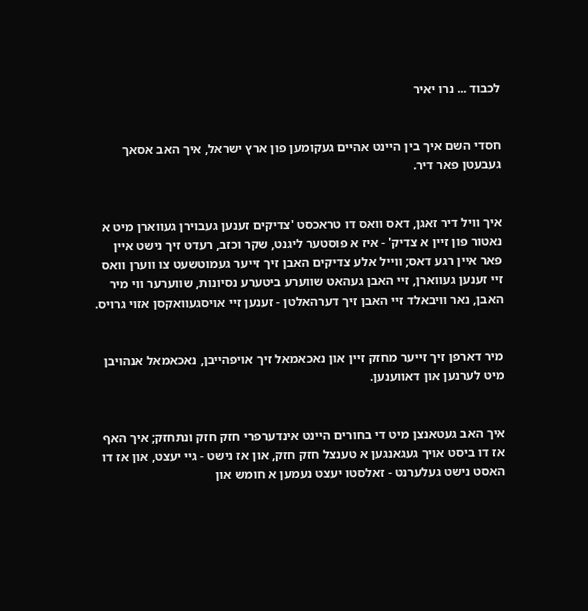לכבוד ... נרו יאיר


חסדי השם איך בין היינט אהיים געקומען פון ארץ ישראל, איך האב אסאך געבעטן פאר דיר.


איך וויל דיר זאגן, דאס וואס דו טראכסט 'צדיקים זענען געבוירן געווארן מיט א נאטור פון זיין א צדיק' - איז א פוסטער ליגנט, שקר וכזב, רעדט זיך נישט איין פאר איין רגע דאס; ווייל אלע צדיקים האבן זיך זייער געמוטשעט צו ווערן וואס זיי זענען געווארן, זיי האבן געהאט שווערע ביטערע נסיונות, שווערער ווי מיר האבן, נאר וויבאלד זיי האבן זיך דערהאלטן - זענען זיי אויסגעוואקסן אזוי גרויס.


מיר דארפן זיך זייער מחזק זיין און נאכאמאל זיך אויפהייבן, נאכאמאל אנהויבן מיט לערנען און דאווענען.


איך האב געטאנצן מיט די בחורים היינט אינדערפרי חזק חזק ונתחזק; איך האף אז דו ביסט אויך געגאנגען א טענצל חזק חזק, און אז נישט - גיי יעצט, און אז דו האסט נישט געלערנט - זאלסטו יעצט נעמען א חומש און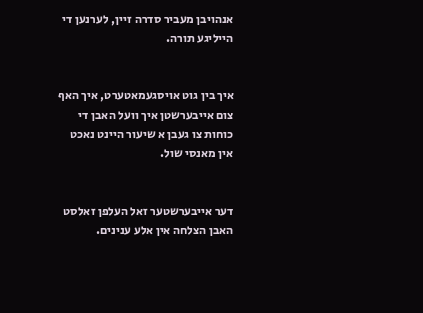אנהויבן מעביר סדרה זיין, לערנען די הייליגע תורה.


איך בין גוט אויסגעמאטערט, איך האף צום אייבערשטן איך וועל האבן די כוחות צו געבן א שיעור היינט נאכט אין מאנסי שול.


דער אייבערשטער זאל העלפן זאלסט האבן הצלחה אין אלע ענינים.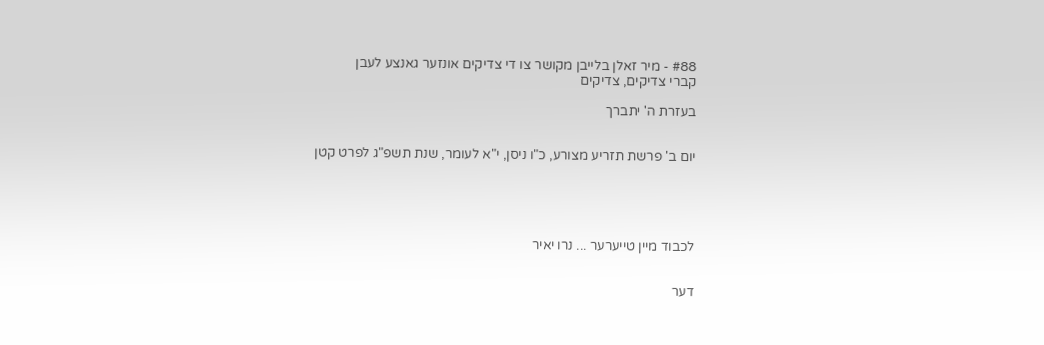#88 - מיר זאלן בלייבן מקושר צו די צדיקים אונזער גאנצע לעבן
קברי צדיקים, צדיקים

בעזרת ה' יתברך


יום ב' פרשת תזריע מצורע, כ"ו ניסן, י"א לעומר, שנת תשפ"ג לפרט קטן





לכבוד מיין טייערער ... נרו יאיר


דער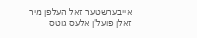אייבערשטער זאל העלפן מיר זאלן פועל'ן אלעס גוטס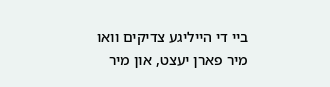ביי די הייליגע צדיקים וואו מיר פארן יעצט, און מיר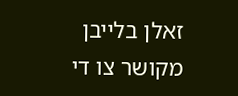זאלן בלייבן מקושר צו די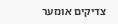צדיקים אונזער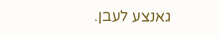גאנצע לעבן.